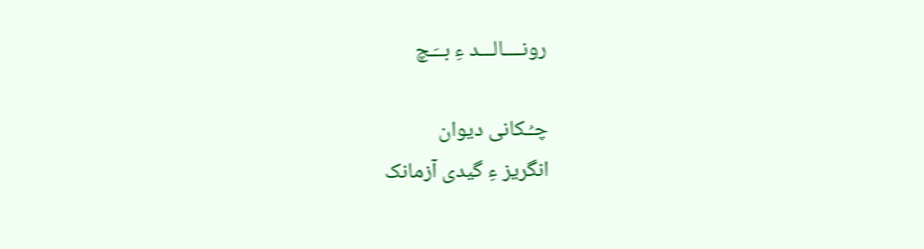رونــــالـــد ءِ بــَـچ

چـُـکانی دیوان                                                              انگریز ءِ گیدی آزمانک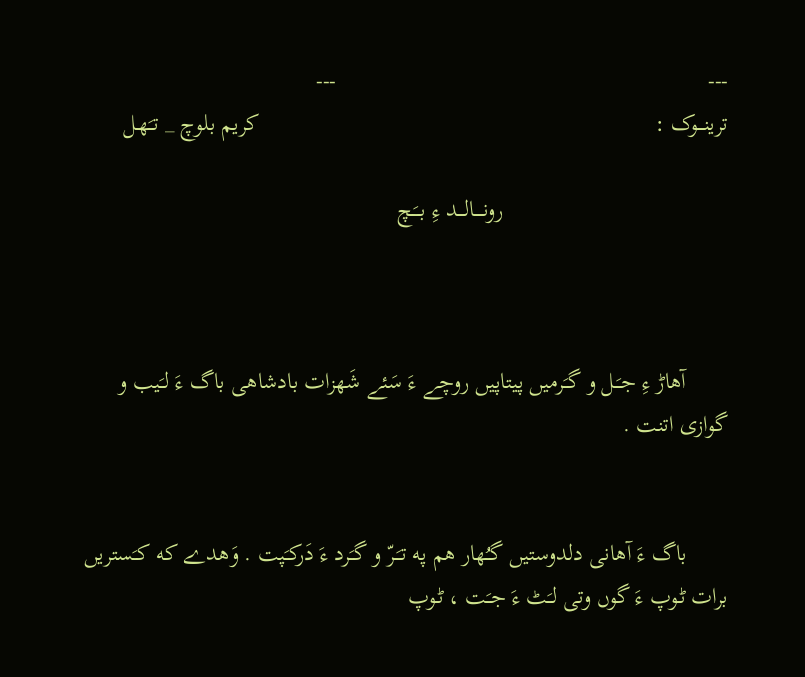---                                                               ---
ترینـــوک :                                                                   کریم بلوچ _ تـَهـل

                                      رونــــالـــد ءِ بــَـچ



       آهاڑ ءِ جـَـل و گـَرمیں پیتاپیں روچے ءَ سَئے شَهزات بادشاهی باگ ءَ لـَیب و گوازی اتنت .


       باگ ءَ آهانی دلدوستیں گـُهار هم په تـَـرّ و گـَرد ءَ دَرکـَپت . وَهدے که کـَستریں برات ٹـوپ ءَ گوں وتی لـَٹ ءَ جـَت ، ٹـوپ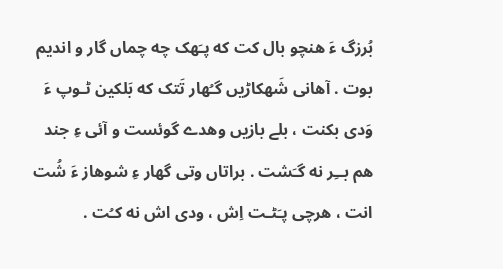بُرزگ ءَ هنچو بال کت که پـَهک چه چماں گار و اندیم بوت . آهانی شَهکاڑیں گـُهار تَتک که بَلکین ٹـوپ ءَ وَدی بکنت ، بلے بازیں وهدے گوئست و آئی ءِ جند هم بــِر نه گـَشت . براتاں وتی گهار ءِ شوهاز ءَ شُت انت ، هرچی پـَٹـت اِش ، ودی اش نه کـُت .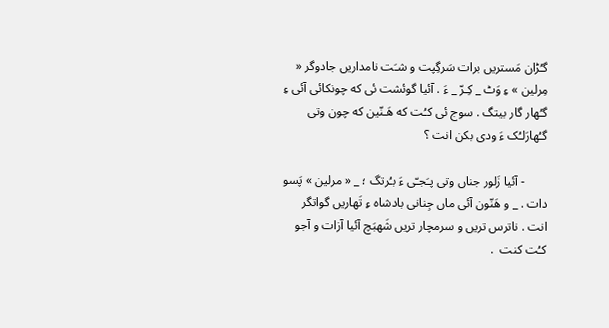گـُڑان مَستریں برات سَرگِپت و شـَت نامداریں جادوگر « مِرلین » ءِ‌ وَٹ _ کِـرّ _ ءَ . آئیا گوئشت ئی که چونکائی آئی ءِ گـُهار گار بیتگ . سوج ئی کـُت که هَـنّین که چون وتی گـُهارَلـُک ءَ ودی بکن انت ؟

       - آئیا زَلور جناں وتی پـَجـّی ءَ بـُرتگ ؛ _ « مرلین » پَسو دات . _ و هَنّون آئی ماں جِنانی بادشاه ءِ تَهاریں گواتگر انت . ناترس تریں و سرمچار تریں شَهبَچ آئیا آزات و آجو کـُت کنت  .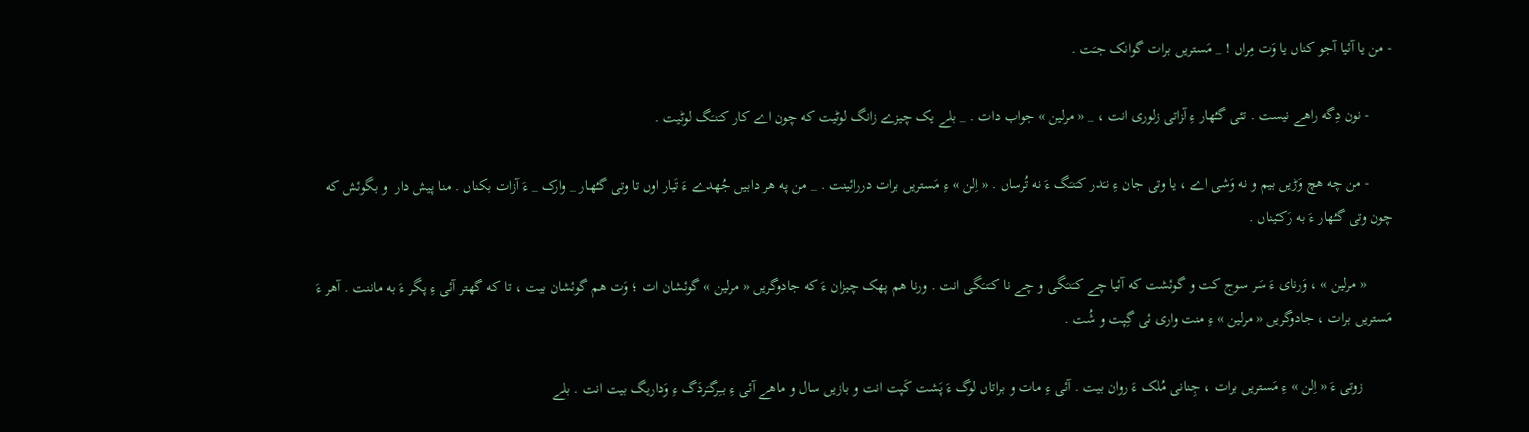- من یا آئیا آجو کناں یا وَت مِراں ! _ مَستریں برات گوانک جـَت .

      - نون دِگه راهے نیست . تئی گـُهار ءِ آ‍زاتی زلوری انت ، _ « مرلین » جواب دات . _ بلے یک چیزے زانگ لوٹیت که چون اے کار کـَنـَـگ لوٹیت .

      - من چه هچ وَڑیں بیم و نه وَشی اے ، یا وتی جان ءِ نـَدر کـَنـَگ ءَ نه تُرساں . « اِلن » ءِ مَستریں برات دررائینت . _ من په هر دابیں جُهدے ءَ تَیار اوں تا وتی گـُهـار _ وارک _ ءَ آزات بکناں . منا پیش دار  و بگوئش که چون وتی گـُهار ءَ به رَکـّیناں .

       « مرلین » ، وَرنای ءَ سَر سوج کت و گوئشت که آئیا چے کـَنـَگی و چے نا کـَنـَگی انت . ورنا هم پهک چیزان ءَ که جادوگریں « مرلین » گوئشان ات ؛ وَت هم گوئشان بیت ، تا که گهتر آئی ءِ پگر ءَ به ماننت . آهر ءَ مَستریں برات ، جادوگریں « مرلین » ءِ منت واری ئی گِپت و شُت .

        زوتی ءَ « اِلن » ءِ مَستریں برات ، جِنانی مُلک ءَ روان بیت . آئی ءِ مات و براتاں لوگ ءَ پَشت کَپت انت و بازیں سال و ماهے آئی ءِ بــِرگـَردَگ ءِ وَداریگ بیت انت . بلے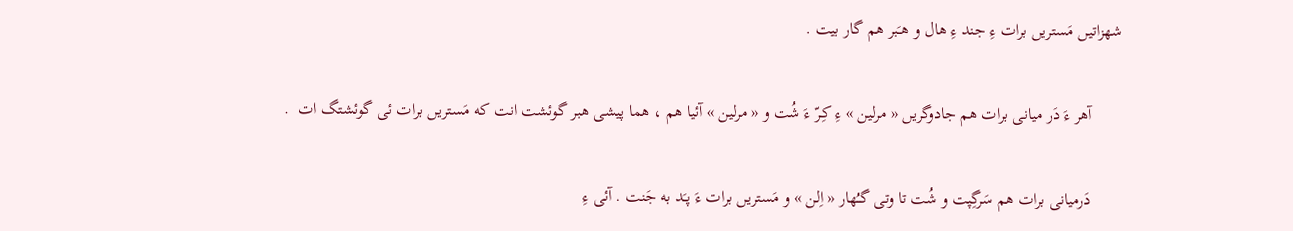شهزاتیں مَستریں برات ءِ جند ءِ هال و هـَبر هم گار بیت .

       آهر ءَ دَر میانی برات هم جادوگریں « مرلین » ءِ کِـرّ ءَ شُت و « مرلین » آئیا هم ، هما پیشی هبر گوئشت انت که مَستریں برات ئی گوئشتگ ات  .

       دَرمیانی برات هم سَرگِپت و شُت تا وتی گـُهار « اِلن » و مَستریں برات ءَ پـَد به جَنت . آئی ءِ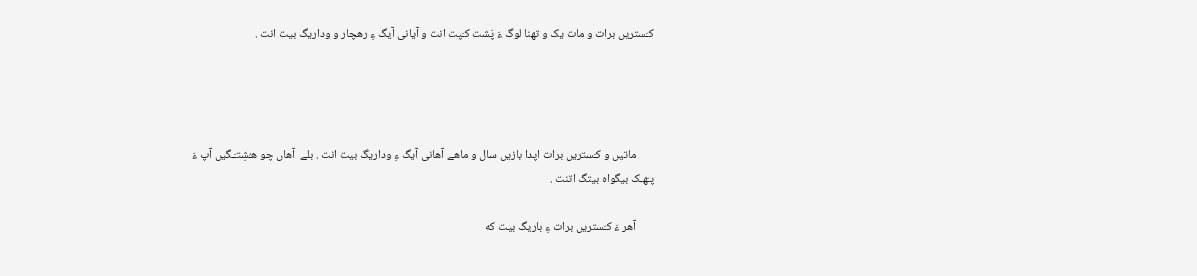کـَستریں برات و مات یک و تهنا لوگ ءَ پَشت کـَپت انت و آیانی آیگ ءِ رهچار و وداریگ بیت انت .




       ماتیں و کـَستریں برات اپدا بازیں سال و ماهے آهانی آیگ ءِ وداریگ بیت انت . بلے  آهاں چو هـُشِتـَـگیں آپ ءَ پـَهـک بیگواه بیتگ اتنت .

       آهر ءَ کـَستریں برات ءِ باریگ بیت که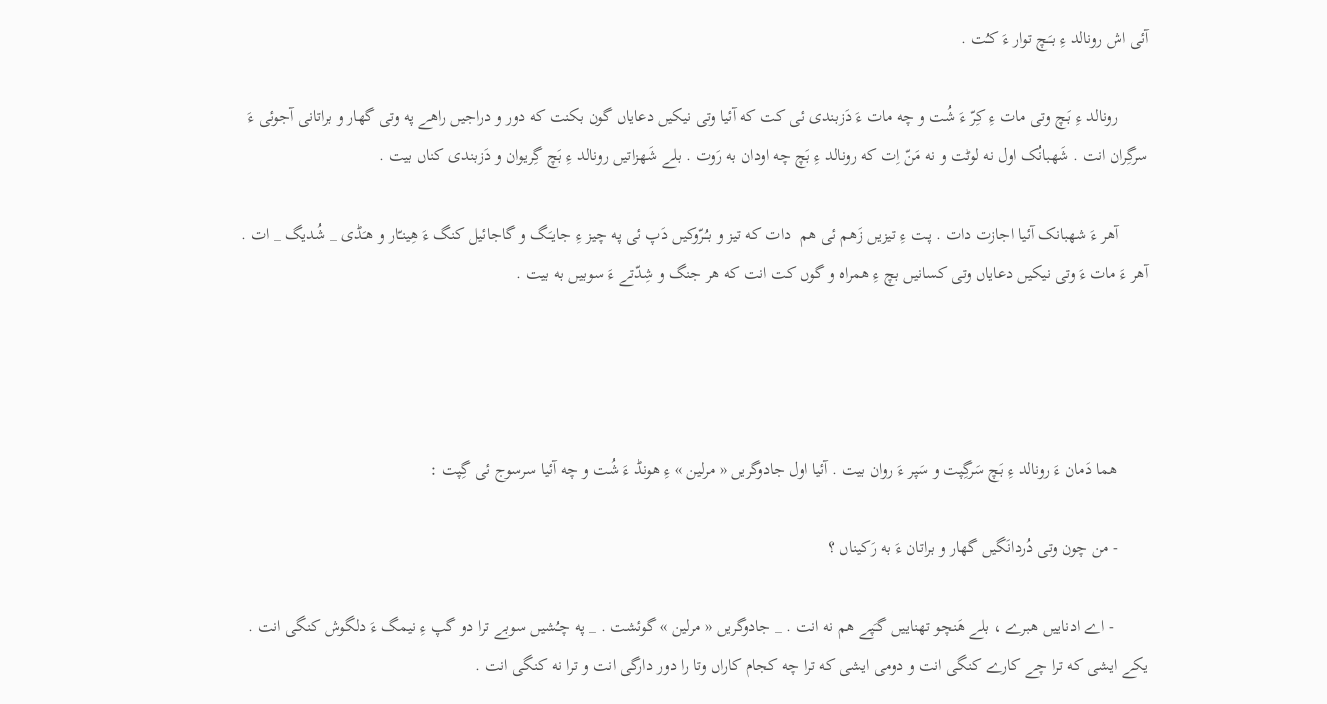آئی اش رونالد ءِ بـَـچ توار ءَ کـُت .

       رونالد‌ ءِ بَـچ وتی مات ءِ کِرّ ءَ شُت و چه مات ءَ دَزبندی ئی کت که آئیا وتی نیکیں دعایاں گون بکنت که دور و دراجیں راهے په وتی گهار و براتانی آجوئی ءَ سرگِران انت . شَهبانُک اول نه لوٹت و نه مَنّ اِت که رونالد ءِ بَچ چه اودان به رَوت . بلے شَهزاتیں رونالد ءِ بَچ گِریوان و دَزبندی کناں بیت .

       آهر ءَ شهبانک آئیا اجازت دات . پـت ءِ تیزیں زَهم ئی هم  دات که تیز و بـُـرّوکیں دَپ ئی په چیز ءِ جایـَـگ و گاجائیل کنگ ءَ هِینـّار و هـَڈی _ شُدیگ _ ات . آهر ءَ مات ءَ وتی نیکیں دعایاں وتی کسانیں بچ ءِ همراه و گوں کت انت که هر جنگ و شِدّتے ءَ سوبیں به بیت .




       هما دَمان ءَ رونالد ءِ بَچ سَرگِپت و سَپر ءَ روان بیت . آئیا اول جادوگریں « مرلین » ءِ هونڈ ءَ شُت و چه آئیا سرسوج ئی گِپت :

       - من چون وتی دُردانَگیں گهار و براتان ءَ به رَکیناں ؟

        - اے ادناییں هبرے ، بلے هَنچو تهناییں گـَپے هم نه انت . _ جادوگریں « مرلین » گوئشت . _ په چـُشیں سوبے ترا دو گپ ءِ نیمگ ءَ دلگوش کنگی انت . یکے ایشی که ترا چے کارے کنگی انت و دومی ایشی که ترا چه کجام کاراں وتا را دور دارگی انت و ترا نه کنگی انت .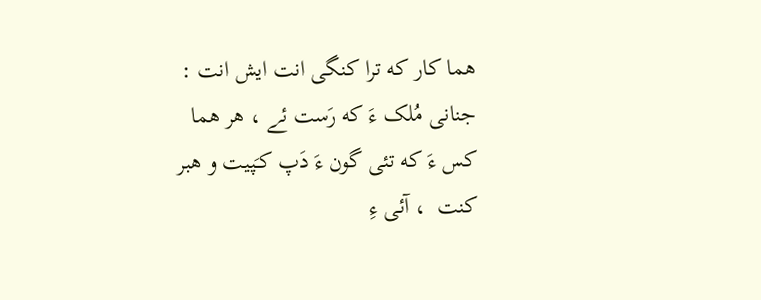هما کار که ترا کنگی انت ایش انت : جنانی مُلک ءَ که رَست ئے ، هر هما کس ءَ که تئی گون ءَ دَپ کـَپیت و هبر کنت  ، آئی ءِ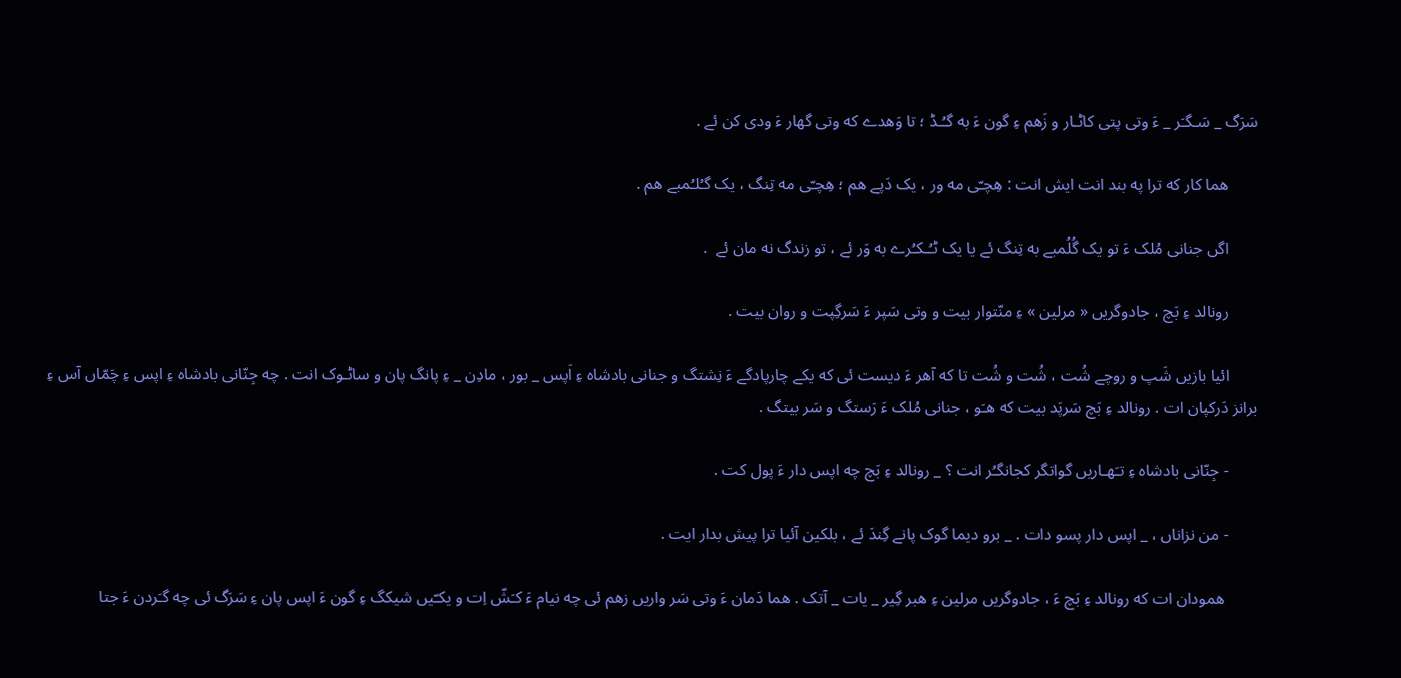سَرَگ _ سَـگـَر _ ءَ وتی پتی کاٹـار و زَهم ءِ گون ءَ به گـُـڈ ؛ تا وَهدے که وتی گهار ءَ ودی کن ئے .

       هما کار که ترا په بند انت ایش انت : هِچـّی مه ور ، یک دَپے هم ؛ هِچـّی مه تِنگ ، یک گـُلـُمبے هم .

       اگں جنانی مُلک ءَ تو یک گُلُمبے به تِنگ ئے یا یک ٹـُـکـُرے به وَر ئے ، تو زندگ نه مان ئے  .

       رونالد ءِ بَچ ، جادوگریں « مرلین » ءِ منّتوار بیت و وتی سَپر ءَ سَرگِپت و روان بیت .

       ائیا بازیں شَپ و روچے شُت ، شُت و شُت تا که آهر ءَ دیست ئی که یکے چارپادگے ءَ نِشتگ و جنانی بادشاه ءِ اَپس _ بور ، مادِن _ ءِ پانگ پان و ساٹـوک انت . چه جِنّانی بادشاه ءِ اپس ءِ چَمّاں آس ءِ برانز دَرکپان ات . رونالد ءِ بَچ سَرپَد بیت که هـَو ، جنانی مُلک ءَ رَستگ و سَر بیتگ .

       - جِنّانی بادشاه ءِ تـَهـاریں گواتگر کجانگـُر انت ؟ _ رونالد ءِ بَچ چه اپس دار ءَ پول کت .

       - من نزاناں ، _ اپس دار پسو دات . _ برو دیما گوک پانے گِندَ ئے ، بلکین آئیا ترا پیش بدار ایت .

        همودان ات که رونالد ءِ بَچ ءَ ، جادوگریں مرلین ءِ هبر گِیر _ یات _ آتک . هما دَمان ءَ وتی سَر واریں زهم ئی چه نیام ءَ کـَشّ اِت و یکـّیں شیکگ ءِ گون ءَ اپس پان ءِ سَرَگ ئی چه گـَردن ءَ جتا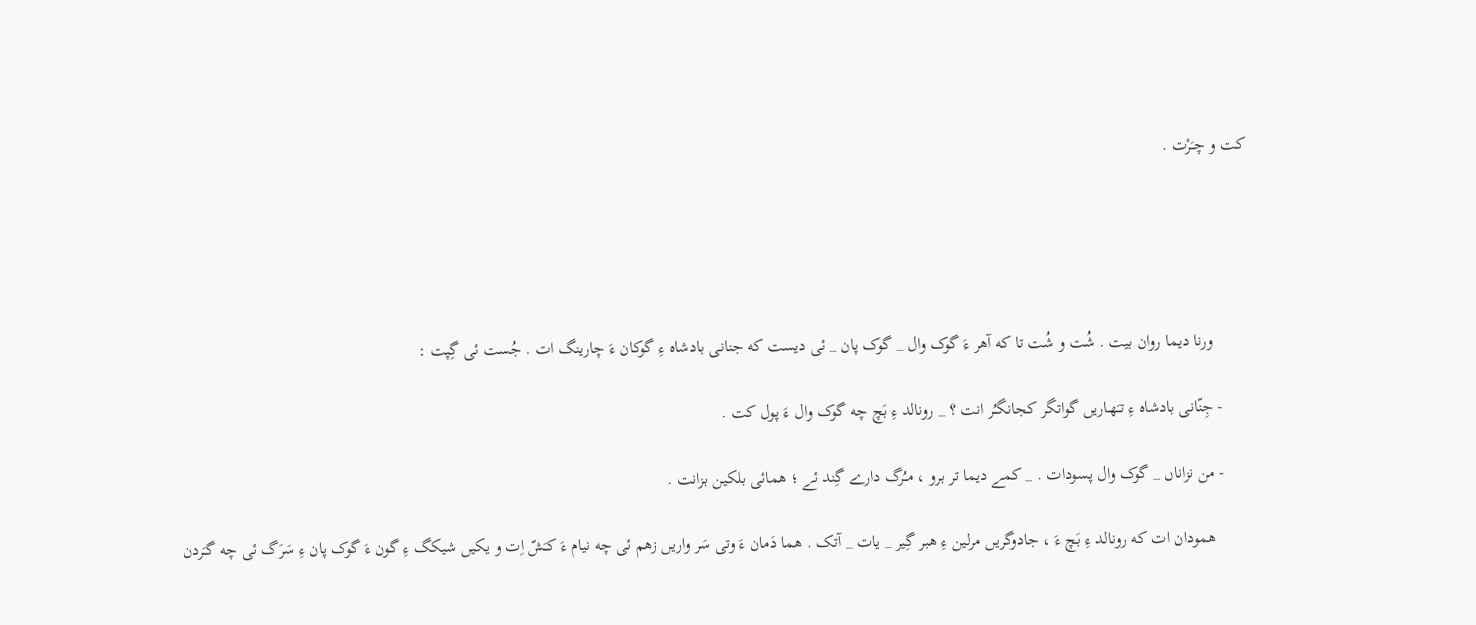کت و چـَرْت .





        ورنا دیما روان بیت . شُت و شُت تا که آهر ءَ گوک وال _ گوک پان _ ئی دیست که جنانی بادشاه ءِ گوکان ءَ چارینگ ات . جُست ئی گِپت :

      - جِنّانی بادشاه ءِ تـَهـاریں گواتگر کجانگـُر انت ؟ _ رونالد ءِ بَچ چه گوک وال ءَ پول کت .

      - من نزاناں _ گوک وال پسودات . _ کمے دیما تر برو ، مـُرگ دارے گِند ئے ؛ همائی بلکین بزانت .

        همودان ات که رونالد ءِ بَچ ءَ ، جادوگریں مرلین ءِ هبر گِیر _ یات _ آتک . هما دَمان ءَ وتی سَر واریں زهم ئی چه نیام ءَ کـَشّ اِت و یکیں شیکگ ءِ گون ءَ گوک پان ءِ سَرَگ ئی چه گـَردن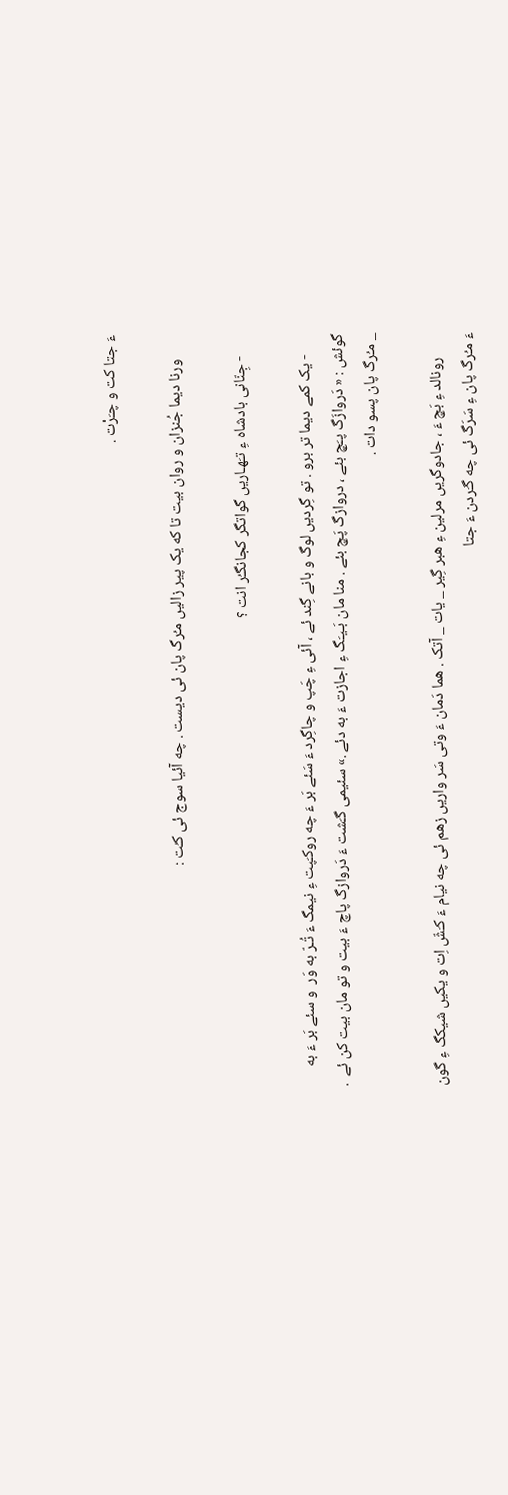ءَ جتا کت و چـَرْت .

       ورنا دیما جُنزان و روان بیت تا که یک پیر زالیں مـُرگ پان ئی دیست . چه آئیا سوج ئی کـُت :

      - جِنّانی بادشاه ءِ تـَهـاریں گواتگر کجانگـُر انت ؟

      - یک کمے دیما تر برو . تو گِردیں لوگ و بانے گِند ئے ، آئی ءِ چَپ و چاگِرد ءَ سَئے بَر ءَ چه روکـَپت ءِ نیمگ ءَ تُـرّ به وَر  و سئے بَر ءَ به گوئش : « دَروازَگ پـَچ بئے ، دروازگ پَچ بئے . منا مان بَـیـَگ ءِ اجازت ءَ به دئے .» سئیمی گـَشت ءَ دَروازگ پاچ ءَ بیت و تو مان بیت کن ئے  . _ مـُرگ پان پسو دات .

       رونالد ءِ بَچ ءَ ، جادوگریں مرلین ءِ هبر گِیر _ یات _ آتک . هما دَمان ءَ وتی سَر واریں زهم ئی چه نیام ءَ کـَشّ اِت و یکیں شیکگ ءِ گون ءَ مـُرگ پان ءِ سَرَگ ئی چه گـَردن ءَ جتا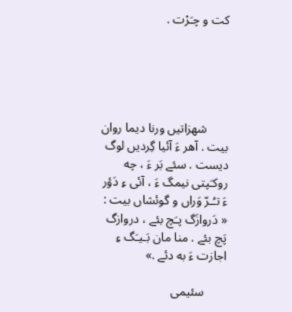کت و چـَرْت .





       شهزاتیں ورنا دیما روان بیت . آهر ءَ آئیا گِردیں لوگ دیست . سئے بَر ءَ ، چه روکـَپتی نیمگ ءَ ، آئی ءِ دَؤر ءَ تـُـرّ وَراں و گوئشاں بیت : « دَروازَگ پـَچ بئے ، دروازگ پَچ بئے . منا مان بَـیـَگ ءِ اجازت ءَ به دئے .»

       سئیمی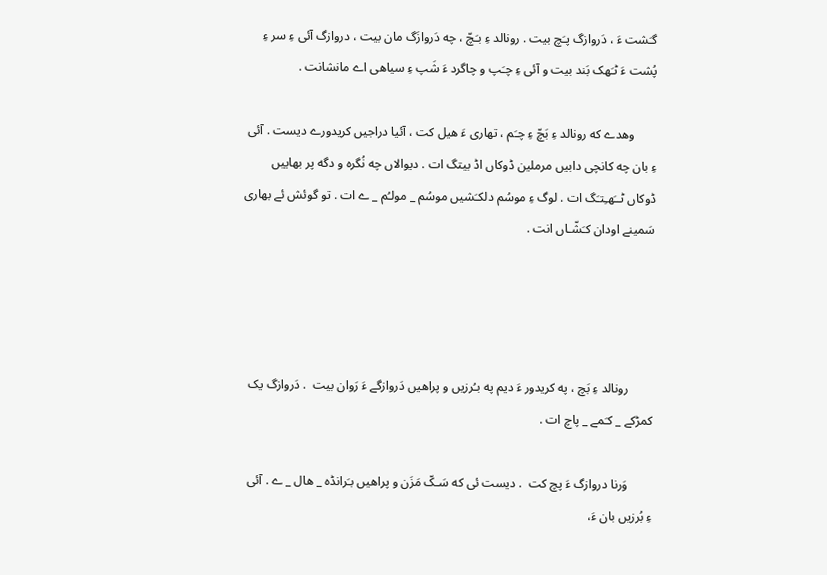گـَشت ءَ ، دَروازگ پـَچ بیت . رونالد ءِ بـَچّ ، چه دَروازَگ مان بیت ، دروازگ آئی ءِ سر ءِ پُشت ءَ ٹـَهک بَند بیت و آئی ءِ چـَپ و چاگرد ءَ شَپ ءِ سیاهی اے مانشانت .

       وهدے که رونالد ءِ بَچّ ءِ چـَم ، تهاری ءَ هیل کت ، آئیا دراجیں کریدورے دیست . آئی ءِ بان چه کانچی دابیں مرملین ڈوکاں اڈ بیتگ ات . دیوالاں چه نُگره و دگه پر بهاییں ڈوکاں ٹــَهـِتـَگ ات . لوگ ءِ موسُم دلکـَشیں موسُم _ مولـُم _ ے ات . تو گوئش ئے بهاری سَمینے اودان کـَشّـاں انت .




        رونالد ءِ بَچ ، په کریدور ءَ دیم په بـُرزیں و پراهیں دَروازگے ءَ رَوان بیت  . دَروازگ یک کمڑکے _ کـَمے _ پاچ ات .

        وَرنا دروازگ ءَ پچ کت  . دیست ئی که سَـکّ مَزَن و پراهیں بـَرانڈه _ هال _ ے . آئی ءِ بُرزیں بان ءَ،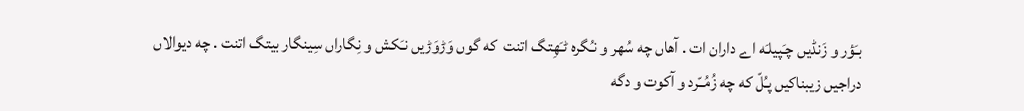بـَؤر و زَنڈیں چـَپیلـَه اے داران ات . آهاں چه سُهر و نـُگره ٹـَهِتگ اتنت  که گوں وَڑوَڑیں نـَکش و نِگاراں سِینگار بیتگ اتنت . چه دیوالاں دراجیں زیبناکیں پـُلّ که چه زُمُــّرد و آکوت و دگه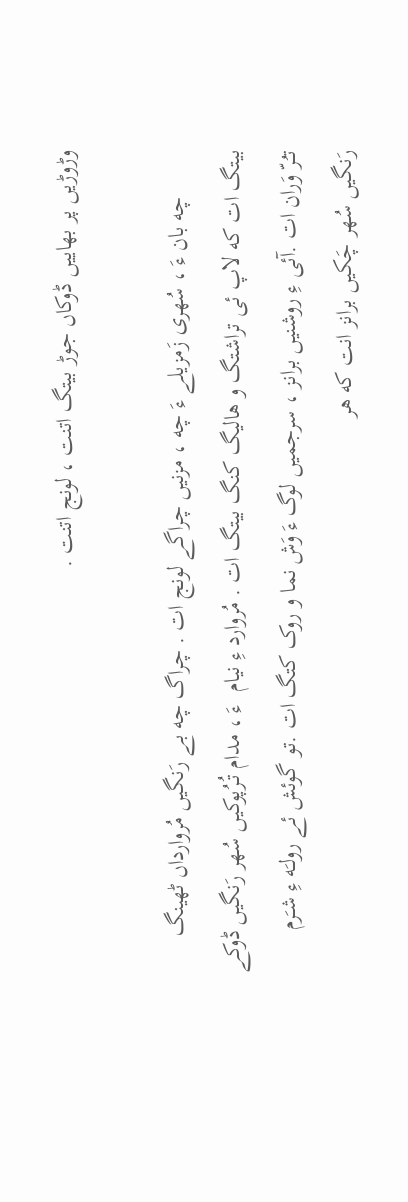وڑوڑیں پر بهاییں ڈوکاں جوڑ بیتگ اتنت ، لونج اتنت .

        چه بان ءَ ، سُهری زَمزیلے ءَ چه ، مزنیں چراگے لونج ات . چراگ چه بے رَنگیں مُروارداں ٹهینگ بیتگ ات که لاپ ئی تراشتگ و هالیگ کنگ بیتگ ات . مُروارد ءِ نیام  ءَ ، مدام تُـرُپوکیں سُهر رَنگیں ڈوکے تـُـرّ وَران ات .آئی ءِ روشنیں برانز ، سرجمیں لوگ ءَ وَش نما و روک کتگ ات .تو گوئش ئے رولـَه ءِ شـَرم رَنگیں سُهر چَکیں برانز انت که هر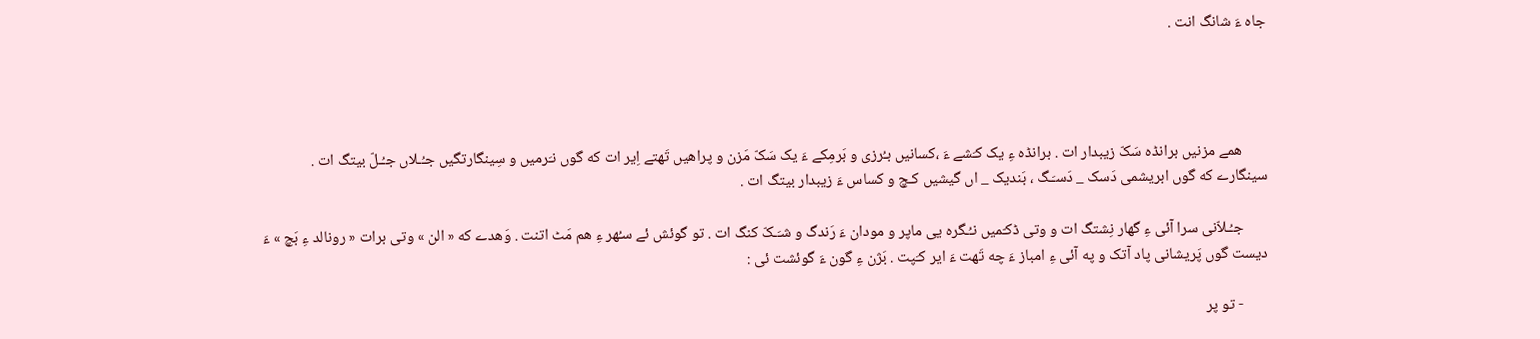جاه ءَ شانگ انت .




       همے مزنیں برانڈه سَکّ زیبدار ات . برانڈه ءِ یک کـَشے ءَ ،کسانیں بـُرزی و بَرمِکے ءَ یک سَکّ مَزن و پراهیں تَهتے اِیر ات که گوں نـَرمیں و سِینگارتگیں جـُـلاں جـُـلّ بیتگ ات . سینگارے که گوں ابریشمی دَسک _ دَسـَـگ ، بَندیک _ اں گیشیں کـچ و کساس ءَ زیبدار بیتگ ات .

       جـُـلاّنی سرا آئی ءِ گهار نِشتگ ات و وتی ڈکـّمیں نـُـگره یی ماپر و مودان ءَ رَندگ و شـَـکّ کنگ ات . تو گوئش ئے سـُهر ءِ هم مَٹ اتنت . وَهدے که « الن » وتی برات « رونالد ءِ بَچ » ءَ دیست گوں پَریشانی پاد آتک و په آئی ءِ امباز ءَ چه تَهت ءَ ایر کـَپت . بَژن ءِ گون ءَ گوئشت ئی :

       - تو پر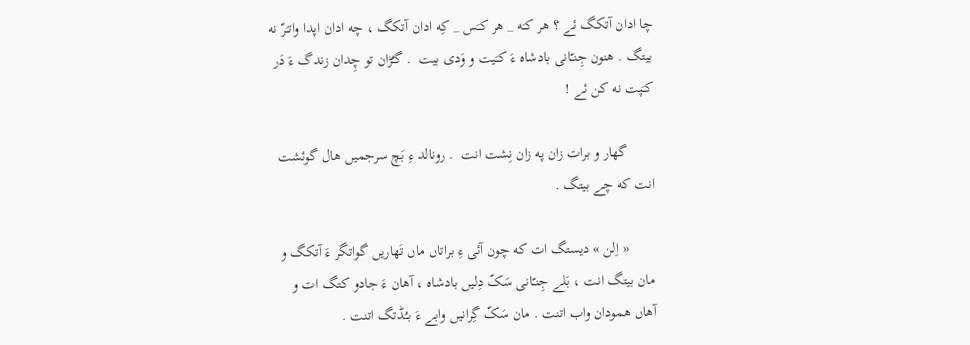چا ادان آتکگ ئے ؟ هر کـَه _ هر کـَس _ کِه ادان آتکگ ، چه ادان اپدا واتـَرّ نه بیتگ . هنون جِنـّانی بادشاه ءَ کـَیت و وَدی بیت  . گـُڑان تو چِدان زندگ ءَ دَر کـَپت نه کن ئے !

       گهار و برات زان په زان نِشت انت  . رونالد ءِ بَچ سرجمیں هال گوئشت انت که چے بیتگ .

       « اِلن » دیستگ ات که چون آئی ءِ براتاں ماں تَهاریں گواتگر ءَ آتکگ و مان بیتگ انت ، بَلے جِنـّانی سَکّ دِلیں بادشاه ، آهان ءَ جادو کتگ ات و آهاں همودان واب اتنت . مان سَکّ گِرانیں وابے ءَ بـُـڈتگ اتنت .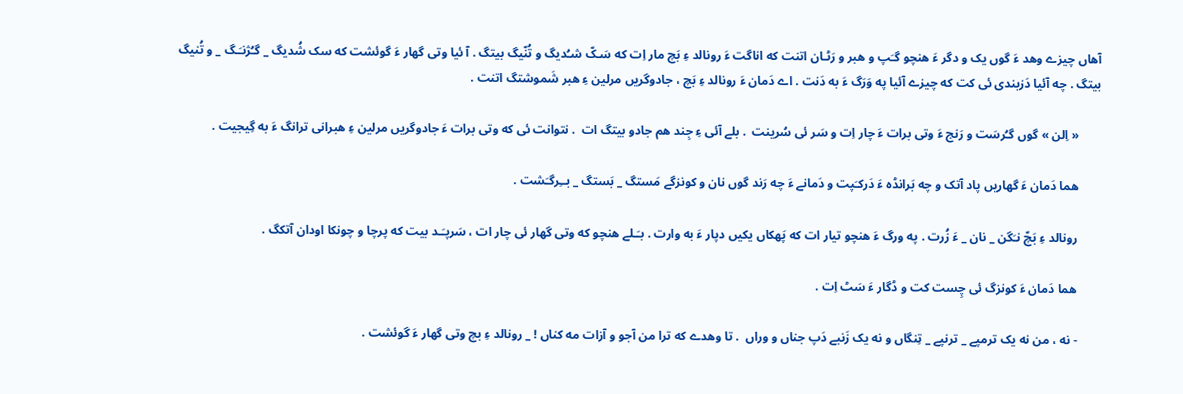آهاں چیزے وهد ءَ گوں یک و دگر ءَ هنچو گـَپ و هبر و رَٹـان اتنت که اناگت ءَ رونالد ءِ بَچ مار اِت که سَـکّ شـُدیگ و تُنّیگ بیتگ . آ ئیا وتی گهار ءَ گوئشت که سک شُدیگ _ گـُژنـَـگ _ و تُنیگ بیتگ . چه آئیا دَزبندی ئی کت که چیزے آئیا په وَرَگ ءَ به دَنت . اے دَمان ءَ رونالد ءِ بَچ ، جادوگریں مرلین ءِ هبر شَموشتگ اتنت .

       « اِلن » گوں گـُرسَت و رَنج ءَ وتی برات ءَ چار اِت و سَر ئی سُرینت  . بلے آئی ءِ جِند هم جادو بیتگ ات  . نتوانت ئی که وتی برات ءَ جادوگریں مرلین ءِ هبرانی ترانگ ءَ به گِیجیت .

       هما دَمان ءَ گهاریں پاد آتک و چه بَرانڈه ءَ دَرکـَپت و دَمانے ءَ چه رَند گوں نان و کونزگے مَستگ _ بَستگ _ بــِرگـَشت .

       رونالد ءِ بَچّ نـَگن _ نان _ ءَ زُرت . په ورگ ءَ هنچو تیار ات که پَهکاں یکیں دپار ءَ به وارت . بـَـلے هنچو که وتی گهار ئی چار ات ، سَرپـَـد بیت که پرچا و چونکا اودان آتکگ .

       هما دَمان ءَ کونزگ ئی چِست کت و ڈگار ءَ سَٹ اِت .

       - نه ، من نه یک ترمپے _ ترنپے _ تِنگاں و نه یک زَنبے دَپ جناں و وراں  . تا وهدے که ترا من آجو و آزات مه کناں ! _ رونالد ءِ بچ وتی گهار ءَ گوئشت .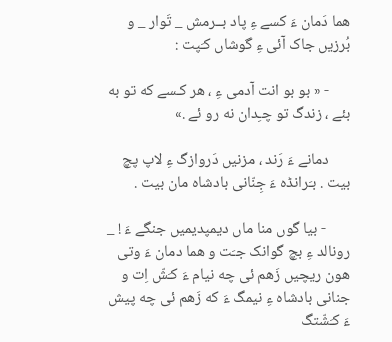هما دَمان ءَ کسے ءِ پاد بــرمش _ تَوار _ و بُرزیں جاک آئی ءِ گوشاں کـَپت :

      - « بو بو انت آدمی ءِ ، هر کـسے که تو به بئے ، زندگ تو چـِدان نه رو ئے .»

      دمانے ءَ رَند ، مزنیں دَروازگ ءِ لاپ پچ بیت . بـَرانڈه ءَ جِنّانی بادشاه مان بیت .

       - بیا گوں منا ماں دیمپدیمیں جنگے ءَ ! _ رونالد ءِ بچ گوانک جـَت و هما دمان ءَ وتی هون ریچیں زَهم ئی چه نیام ءَ کـَشّ اِت و جنانی بادشاه ءِ نیمگ ءَ که زَهم ئی چه پیش ءَ کـَشّتگ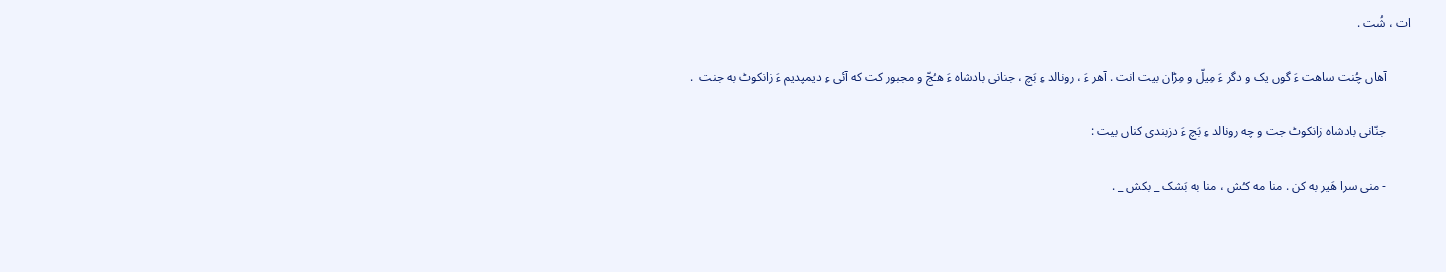ات ، شُت .

        آهاں چُنت ساهت ءَ گوں یک و دگر ءَ مِیلّ و مِڑان بیت انت . آهر ءَ ، رونالد ءِ بَچ ، جنانی بادشاه ءَ هـُجّ و مجبور کت که آئی ءِ دیمپدیم ءَ زانکوٹ به جنت  .

        جنّانی بادشاه زانکوٹ جت و چه رونالد ءِ بَچ ءَ دزبندی کناں بیت :

        - منی سرا هَیر به کن . منا مه کـُش ، منا به بَشک _ بکش _ .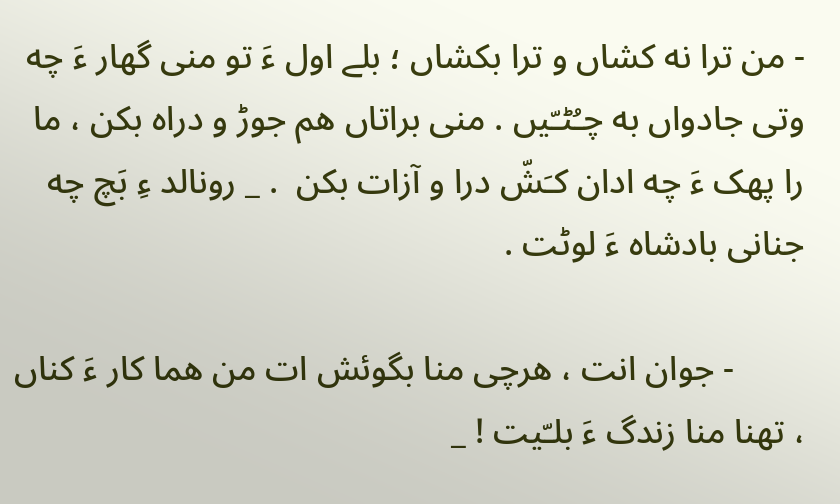- من ترا نه کشاں و ترا بکشاں ؛ بلے اول ءَ تو منی گهار ءَ چه وتی جادواں به چـُٹـّیں . منی براتاں هم جوڑ و دراه بکن ، ما را پهک ءَ چه ادان کـَشّ درا و آزات بکن  . _ رونالد ءِ بَچ چه جنانی بادشاه ءَ لوٹت .

        - جوان انت ، هرچی منا بگوئش ات من هما کار ءَ کناں ، تهنا منا زندگ ءَ بلـّیت ! _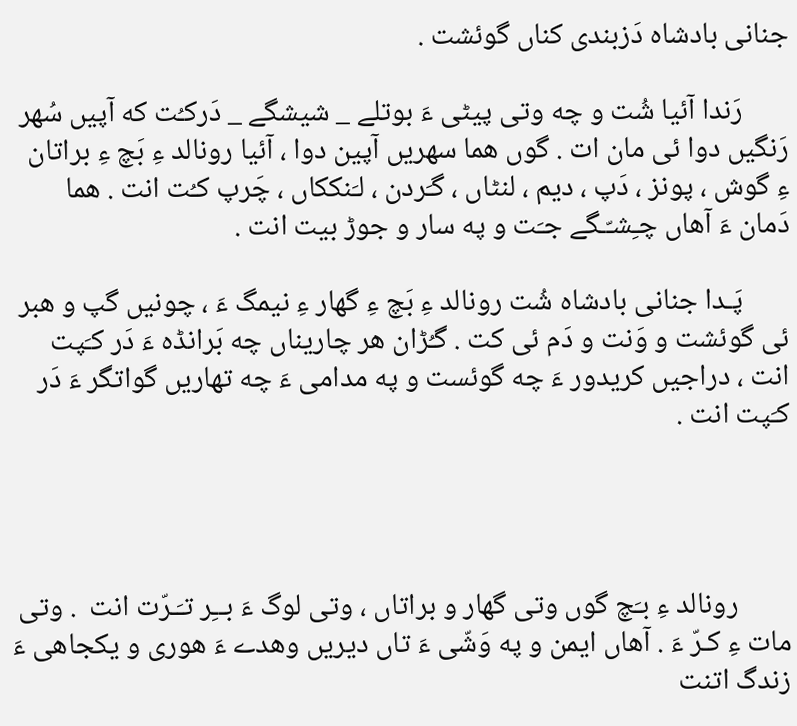جنانی بادشاه دَزبندی کناں گوئشت .

       رَندا آئیا شُت و چه وتی پیٹی ءَ بوتلے _ شیشگے _ دَرکـُت که آپیں سُهر رَنگیں دوا ئی مان ات . گوں هما سهریں آپین دوا ، آئیا رونالد ءِ بَچ ءِ‌ براتان ءِ گوش ، پونز ، دَپ ، دیم ، لنٹاں ، گـَردن ، لـَنککاں ، چَرپ کـُت انت . هما دَمان ءَ آهاں چـِشـّـگے جـَت و په سار و جوڑ بیت انت .

       پَـدا جنانی بادشاه شُت رونالد ءِ بَچ ءِ گهار ءِ نیمگ ءَ ، چونیں گپ و هبر ئی گوئشت و وَنت و دَم ئی کت . گـُڑان هر چاریناں چه بَرانڈه ءَ دَر کـَپت انت ، دراجیں کریدور ءَ چه گوئست و په مدامی ءَ چه تهاریں گواتگر ءَ دَر کـَپت انت .




        رونالد ءِ بـَچ گوں وتی گهار و براتاں ، وتی لوگ ءَ بــِر تـَـرّت انت  . وتی مات ءِ کـرّ ءَ . آهاں ایمن و په وَشّی ءَ تاں دیریں وهدے ءَ هوری و یکجاهی ءَ زندگ اتنت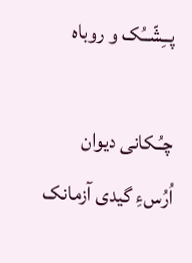پــِشّــُک و روباه

چـُـکانی دیوان                                                                اُرُسءِ گیدی آزمانک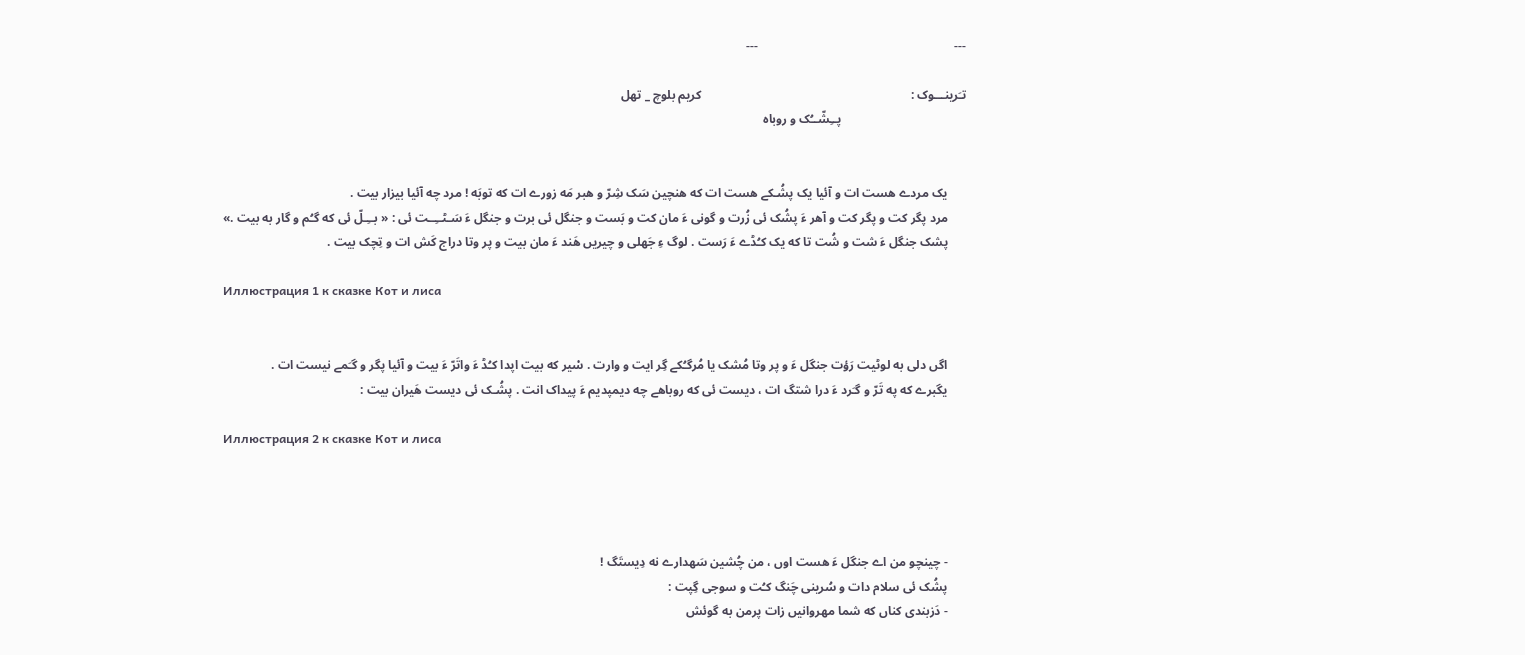---                                                               ---

تـَرینـــوک :                                                                   کریم بلوچ _ تهل
                                        پــِشّــُک و روباه


      یک مردے هست ات و آئیا یک پشُـکے هست ات که هنچین سَک شِرّ و هبر مَه زورے ات که توبَه ! مرد چه آئیا بیزار بیت .
      مرد پگر کت و پگر کت و آهر ءَ پشُک ئی زُرت و گونی ءَ مان کت و بَست و جنگل ئی برت و جنگل ءَ سَـٹــِــت ئی : « بــِـلّ ئی که گـُم و گار به بیت .»
      پشک جنگل ءَ شت و شُت تا که یک کـُڈے ءَ رَست . لوگ ءِ جَهلی و چیریں هَند ءَ مان بیت و پر وتا دراج کَش ات و تِچک بیت .

Иллюстрация 1 к сказке Кот и лиса


      اگں دلی به لوٹیت رَؤت جنگل ءَ و پر وتا مُشک یا مُرگـُکے گِر ایت و وارت . سْیر که بیت اپدا کـُڈ ءَ واتَرّ ءَ بیت و آئیا پگر و گـَمے نیست ات .
      یگبرے که په تَرّ و گـَرد ءَ درا شتگ ات ، دیست ئی که روباهے چه دیمپدیم ءَ پیداک انت . پشُـک ئی دیست هَیران بیت :

Иллюстрация 2 к сказке Кот и лиса




      - چینچو من اے جنگل ءَ هست اوں ، من چُشین سَهدارے نه دِیستَگ !
      پشُک ئی سلام دات و سُرینی چَنگ کـُت و سوجی گِپت :
      - دَزبندی کناں که شما مهروانیں زات پرمن به گوئش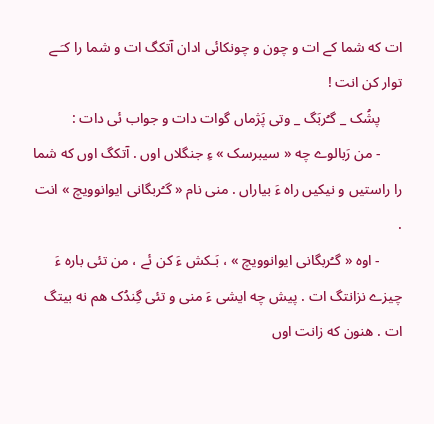ات که شما کے ات و چون و چونکائی ادان آتکگ ات و شما را کـَـے توار کن انت !
      پشُک _ گـُربَگ _ وتی پَژماں گوات دات و جواب ئی دات :
      - من رَبالوے چه « سیبرسک » ءِ جنگلاں اوں . آتکگ اوں که شما را راستیں و نیکیں راه ءَ بیاراں . منی نام « گـُربگانی ایوانوویچ » انت .
      - اوه « گـُربگانی ایوانوویچ » ، بَـکش ءَ کن ئے ، من تئی باره ءَ چیزے نزانتگ ات . پیش چه ایشی ءَ منی و تئی گِندُک هم نه بیتگ ات . هنون که زانت اوں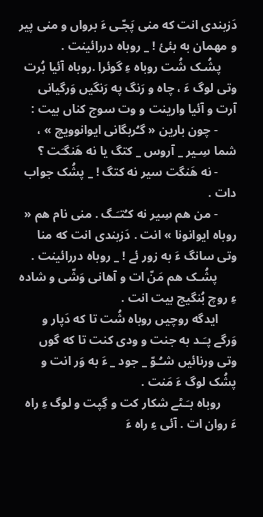دَزبندی انت که منی پَجّـی ءَ برواں و منی پیر و مهمان به بئئ ! _ روباه دررائینت .
     پشُـک شُت روباه ءِ گوئرا .روباه آئیا بُرت وتی لوگ ءَ ، چاه و رَنگ په رَنگیں وَرگیانی آرت و آئیا وارینت و وت سوج کناں بیت :
      - چون بارین « گـُربگانی ایوانوویچ » ، شما سِـیر _ آروس _ کتگ یا نه هَنگـَت ؟
      - نه هَنگت سیر نه کتگ ! _ پشُک جواب دات .
      - من هم سِیر نه کـُتـَـگ . منی نام هم « روباه ایوانونا » انت . دَزبندی انت که منا وتی سانگ ءَ به زور ئے ! _ روباه دررائینت .
      پشُـک هم مَنّ ات و آهانی وَشّی و شاده ءِ روچ بُنگیج بیت انت .
      ایدگه روچیں روباه شُت تا که دَپار و وَرگے پـَـد به جنت و ودی کنت تا که گوں وتی ورنائیں شـُـوّ _ جود _ ءَ به وَر انت و پشُک لوگ ءَ مَنت .
     روباه بـَـٹے شکار کت و گِپت و لوگ ءِ راه ءَ روان ات . آئی ءِ راه ءَ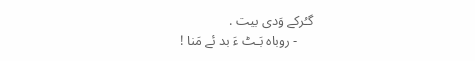گـُرکے وَدی بیت .
     - روباه بَـٹ ءَ بد ئے مَنا !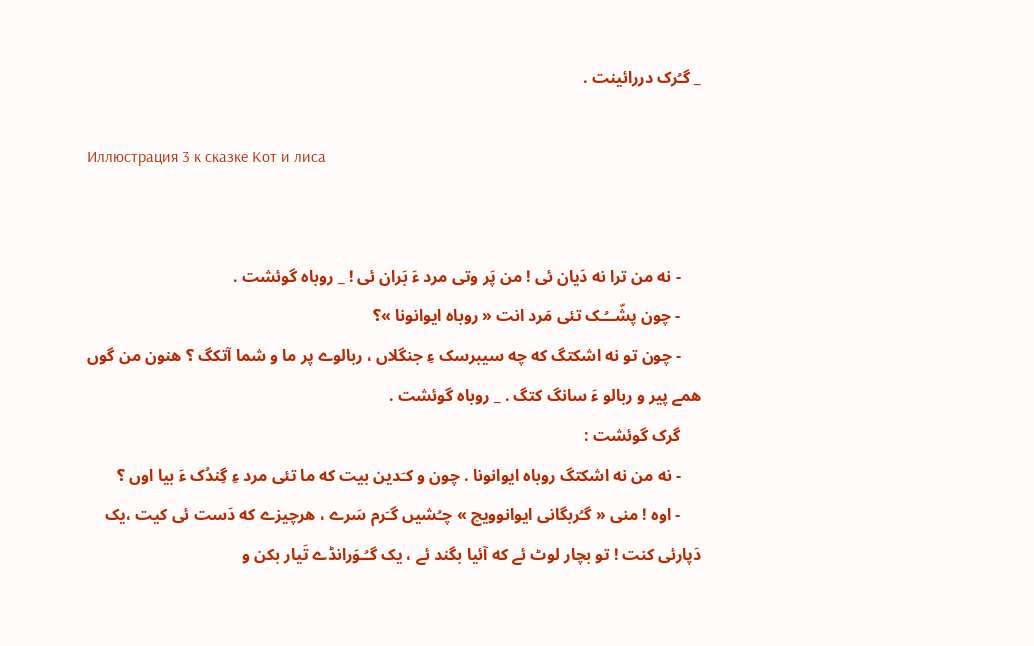_ گـُرک دررائینت .

Иллюстрация 3 к сказке Кот и лиса


     - نه من ترا نه دَیان ئی ! من پَر وتی مرد ءَ بَران ئی ! _ روباه گوئشت .
     - چون پشّــُـک تئی مَرد انت « روباه ایوانونا »؟
     - چون تو نه اشکتگ که چه سیبرسک ءِ جنگلاں ، ربالوے پر ما و شما آتکگ ؟ هنون من گوں همے پیر و ربالو ءَ سانگ کتگ . _ روباه گوئشت .
     گرک گوئشت :
     - نه من نه اشکتگ روباه ایوانونا . چون و کـَدین بیت که ما تئی مرد ءِ گِندُک ءَ بیا اوں ؟
     - اوه ! منی « گـُربگانی ایوانوویچ » چـُشیں گـَرم سَرے ، هرچیزے که دَست ئی کیت ،یک دَپارئی کنت ! تو بچار لوٹ ئے که آئیا بگند ئے ، یک گـُـوَرانڈے تَیار بکن و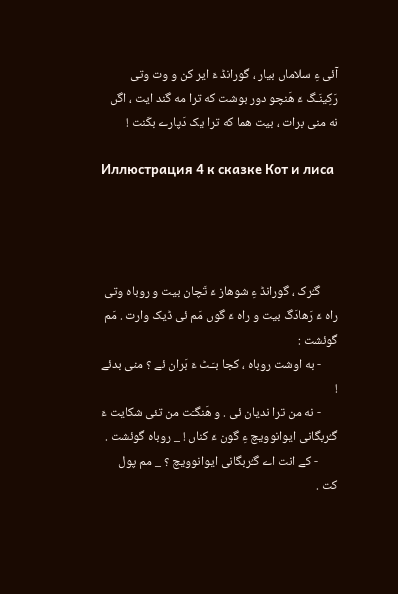آئی ءِ سلاماں بیار ، گورانڈ ءَ ایر کن و وت وتی رَکِینَـگ ءَ هَنچو دور بوشت که ترا مه گند ایت ، اگں نه منی برات ، بیت هما که ترا یک دَپارے بکَنت !

Иллюстрация 4 к сказке Кот и лиса




      گـُرک ، گورانڈ ءِ شوهاز ءَ تَچان بیت و روباه وتی راه ءَ رَهادَگ بیت و راه ءَ گوں مَم ئی ڈیک وارت . مَم گوئشت :
      - به اوشت روباه ، کجا بـَـٹ ءَ بَران ئے ؟ منی بدئے !
      - نه من ترا ندیان ئی . و هَنگـَت من تئی شکایت ءَ گـُربگانی ایوانوویچ ءِ گون ءَ کناں ! _ روباه گوئشت .
       - کے انت اے گـُربگانی ایوانوویچ ؟ _ مم پول کت .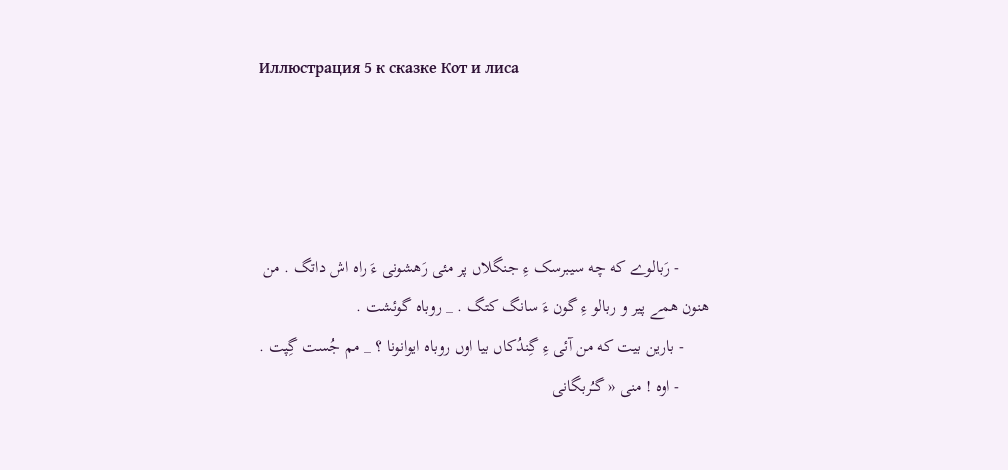Иллюстрация 5 к сказке Кот и лиса




       - رَبالوے که چه سیبرسک ءِ جنگلاں پر مئی رَهشونی ءَ راه اش داتگ . من هنون همے پیر و ربالو ءِ گون ءَ سانگ کتگ . _ روباه گوئشت .
      - بارین بیت که من آئی ءِ گِندُکاں بیا اوں روباه ایوانونا ؟ _ مم جُست گِپت .
       - اوه ! منی « گـُربگانی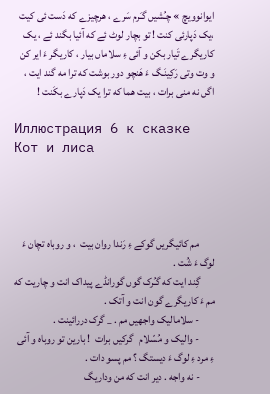ایوانوویچ » چـُشیں گـَرم سَرے ، هرچیزے که دَست ئی کیت ،یک دَپارئی کنت ! تو بچار لوٹ ئے که آئیا بگند ئے ، یک کاریگرے تَیار بکن و آئی ءِ سلاماں بیار ، کاریگر ءَ ایر کن و وت وتی رَکِینَـگ ءَ هَنچو دور بوشت که ترا مه گند ایت ، اگں نه منی برات ، بیت هما که ترا یک دَپارے بکَنت !

Иллюстрация 6 к сказке Кот и лиса




       مم کائیگریں گوکے ءِ رَندا روان بیت  ، و روباه تچان ءَ لوگ ءَ شُت .
       گِند ایت که گـُرک گوں گورانڈے پیداک انت و چاریت که مم ءَ کاریگرے گون انت و آتک .
       - سلامالیک واجهیں مم . _ گرک دررائینت .
       - والیک و مُسّلام   گرکیں برات  ! بارین تو روباه و آئی ءِ مرد ءِ لوگ ءَ دیستگ ؟ مم پسو دات .
       - نه واجه . دیر انت که من وداریگ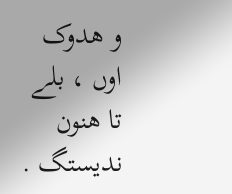و هدوک اوں ، بلے تا هنون ندیستگ .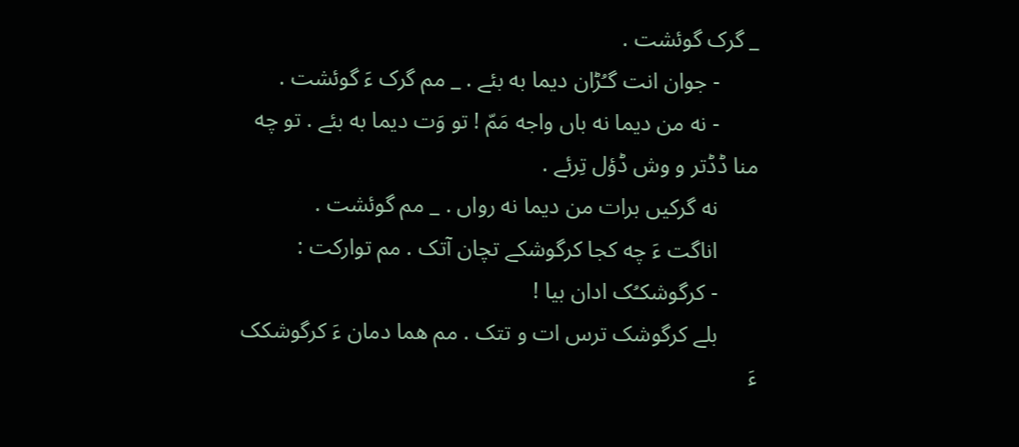_ گرک گوئشت .
       - جوان انت گـُڑان دیما به بئے . _ مم گرک ءَ گوئشت .
       - نه من دیما نه باں واجه مَمّ ! تو وَت دیما به بئے . تو چه منا ڈڈتر و وش ڈؤل تِرئے .
       نه گرکیں برات من دیما نه رواں . _ مم گوئشت .
       اناگت ءَ چه کجا کرگوشکے تچان آتک . مم توارکت :
       - کرگوشکـُک ادان بیا !
       بلے کرگوشک ترس ات و تتک . مم هما دمان ءَ کرگوشکک ءَ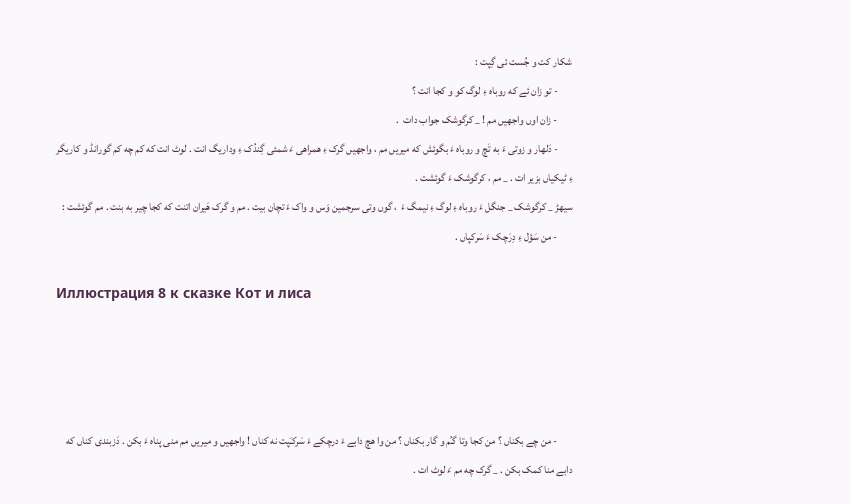شکار کت و جُست ئی گِپت :
       - تو زان ئے که روباه ءِ لوگ کو و کجا انت ؟
       - زان اوں واجهیں مم ! _ کرگوشک جواب دات  .
       - دَلهار و زوتی ءَ به تَچ و روباه ءَ بگوئش که میریں مم ، واجهیں گرک ءِ همراهی ءَ شمئی گِندُک ءِ وداریگ انت . لوٹ انت که کم چه کم گورانڈ و کاریگر ءِ ٹیکیاں بزیر ات . _ مم ، کرگوشک ءَ گوئشت .
سیهڑ _ کرگوشک _ جنگل ءَ روباه ءِ لوگ ءِ نیمگ ءَ  ، گوں وتی سرجمین وَس و واک ءَ تچان بیت . مم و گرک هَیران اتنت که کجا چیر به بنت . مم گوئشت :
       - من سَؤل ءِ دِرَچک ءَ سَرکپاں .

Иллюстрация 8 к сказке Кот и лиса




       - من چے بکناں ؟ من کجا وتا گـُم و گار بکناں ؟ من وا هچ دابے ءَ درچکے ءَ سَرکـَپت نه کناں ! واجهیں و میریں مم منی پناه ءَ بکن . دَزبندی کناں که دابے منا کمک بکن . _ گرک چه مم ءَ لوٹ ات .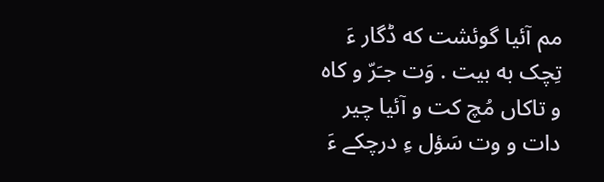مم آئیا گوئشت که ڈگار ءَ تِچک به بیت . وَت جـَرّ و کاه و تاکاں مُچ کت و آئیا چیر دات و وت سَؤل ءِ درچکے ءَ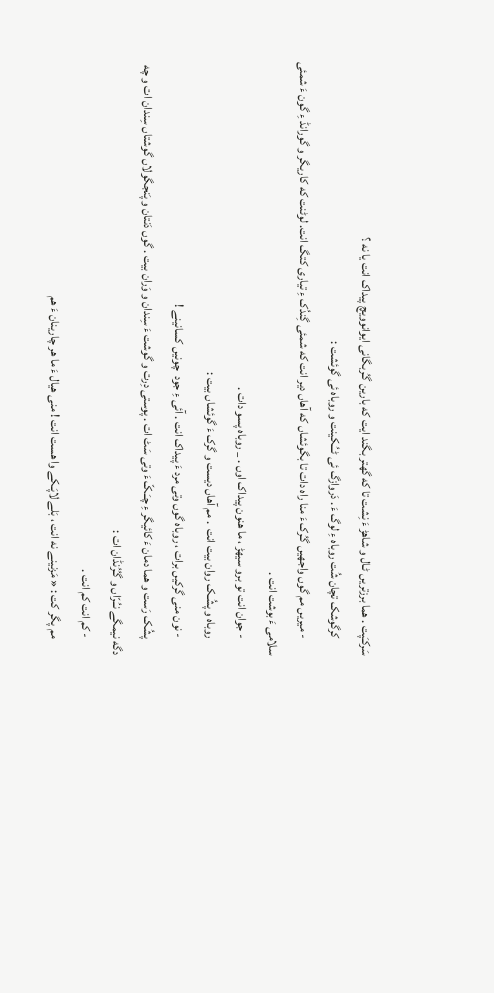سَرکـَپت . هما برزتریں ٹـال و شاهڑ ءَ نِشت تا که گهتر بگند ایت که بارین گـُربگانی ایوانوویچ پیداک انت یا نه ؟
       کرگوشک تچان شُت روباه ءِ لوگ ءَ . دَروازگ ئی ٹــُـکینت و روباه ئی گوئشت :
       - میریں مم گوں واجهیں گـُرک ءَ منا راه دات تا بگوئشاں که آهاں دیر انت که شمئی گِندُک ءِ تیاری کتگ انت. لوٹنت که کاریگر و گورانڈ ءِ گون ءَ شمئی سلامی ءَ بوشت انت .
       - جوان انت تو برو سیهڑ ، ما هنون پیداک اوں . _ روباه پسو دات .
       روباه و پشُـک روان بیت انت  . مم آهاں دیست و گرک ءَ گوئشاں بیت :
       - نون منی گرکیں برات ، روباه گوں وتی مرد ءَ پیداک انت . آئی ءِ جود  چونیں کسانینے !
       پشُک رَست و هما دمان ءَ کائیگر ءِ چـَـکّ ءَ وتی سَٹ ات . پوستی دِرت و گوشت ءَ سِندان و وَران بیت . گوں دَنتان و پَنجگولاں گوشتاں سِندان ات و چه دگه نیمگے نـُـرّاں و گـُرُنڈان ات :
       - کم انت کم انت .
       مم پگر کت : « مَزنینے نه انت ، بَلے لاپَـکے وا هست انت ! منی هیال ءَ ما هر چارینان ءَ هم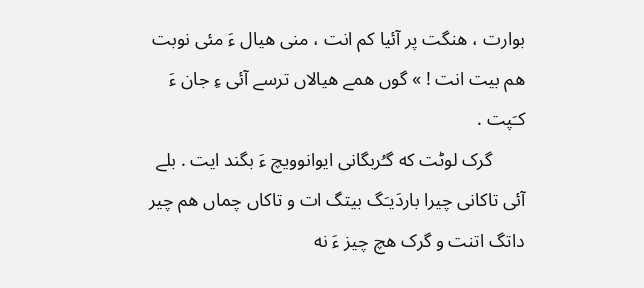بوارت ، هنگت پر آئیا کم انت ، منی هیال ءَ مئی نوبت هم بیت انت ! » گوں همے هیالاں ترسے آئی ءِ جان ءَ کـَپت .
       گرک لوٹت که گـُربگانی ایوانوویچ ءَ بگند ایت . بلے آئی تاکانی چیرا باردَیـَگ بیتگ ات و تاکاں چماں هم چیر داتگ اتنت و گرک هچ چیز ءَ نه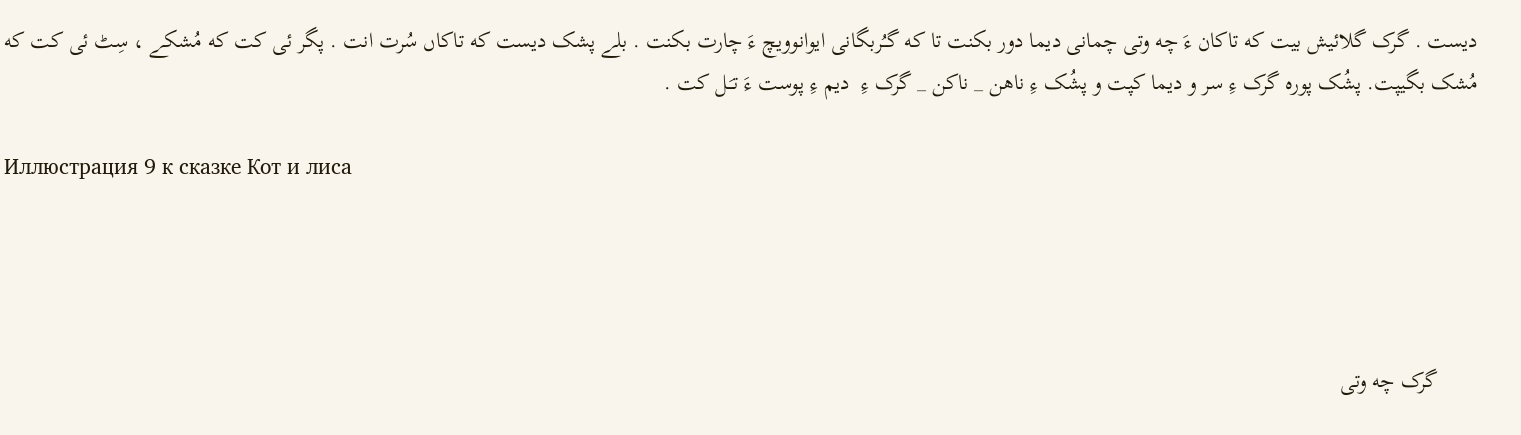دیست . گرک گلائیش بیت که تاکان ءَ چه وتی چمانی دیما دور بکنت تا که گـُربگانی ایوانوویچ ءَ چارت بکنت . بلے پشک دیست که تاکاں سُرت انت . پگر ئی کت که مُشکے ، سِٹ ئی کت که مُشک بگیپت. پشُک پوره گرک ءِ سر و دیما کپت و پشُک ءِ ناهن _ ناکن _ گرک ءِ  دیم ءِ پوست ءَ تـَـل کت .

Иллюстрация 9 к сказке Кот и лиса




       گرک چه وتی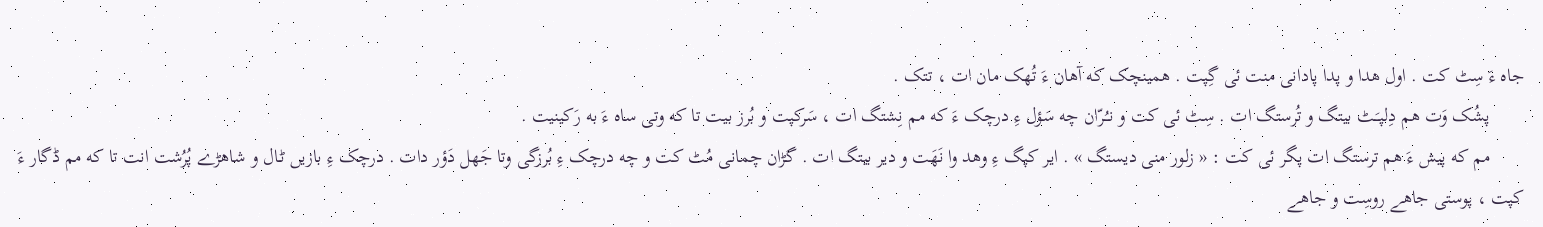جاه ءَ سِٹ کت . اول هدا و پدا پادانی منت ئی گِپت . همینچک که آهان ءَ تُهک مان ات ، تتک .
       پشُک وَت هم دِلپـَـٹ بیتگ و تُرستگ ات . سِٹ ئی کت و نـُـرّان چه سَؤل ءِ درچک ءَ که مم نِشتگ ات ، سَرکپت و بُرز بیت تا که وتی ساه ءَ به رَکینیت .
       مم که پیش ءَ هم ترستگ ات پگر ئی کت : « زلور منی دیستگ » . ایر کپگ ءِ وهد وا نَهَت و دیر بیتگ ات . گڑان چمانی مُٹ کت و چه درچک ءِ بُرزگ‍ی وتا جَهل دَؤر دات . درچک ءِ بازیں ٹـال و شاهڑے پُرُشت انت تا که مم ڈگار ءَ کپت ، پوستی جاهے روسِت و جاهے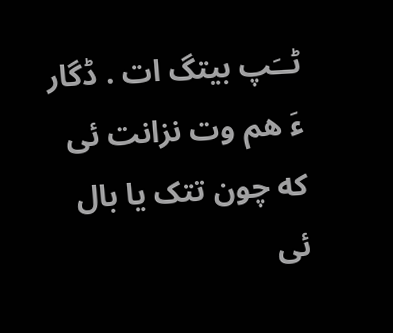ٹــَپ بیتگ ات . ڈگار ءَ هم وت نزانت ئی که چون تتک یا بال ئی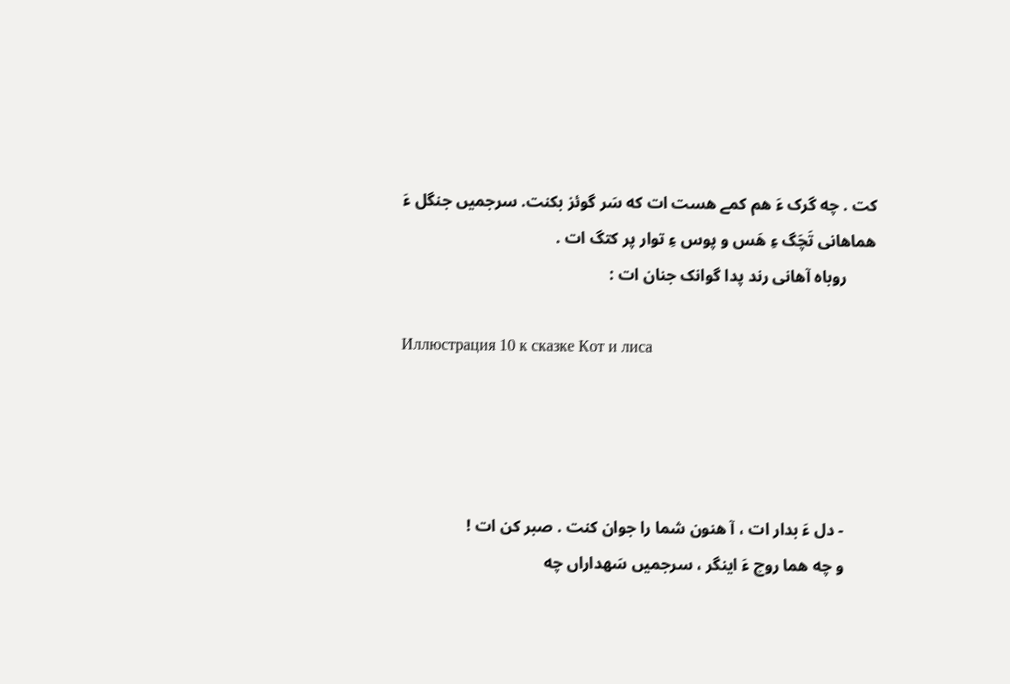کت . چه گرک ءَ هم کمے هست ات که سَر گوئز بکنت. سرجمیں جنگل ءَ هماهانی تَچَگ ءِ هَس و پوس ءِ توار پر کتگ ات .
       روباه آهانی رند پدا گوانک جنان ات :

Иллюстрация 10 к сказке Кот и лиса




       - دل ءَ بدار ات ، آ هنون شما را جوان کنت . صبر کن ات !
       و چه هما روچ ءَ اینگر ، سرجمیں سَهداراں چه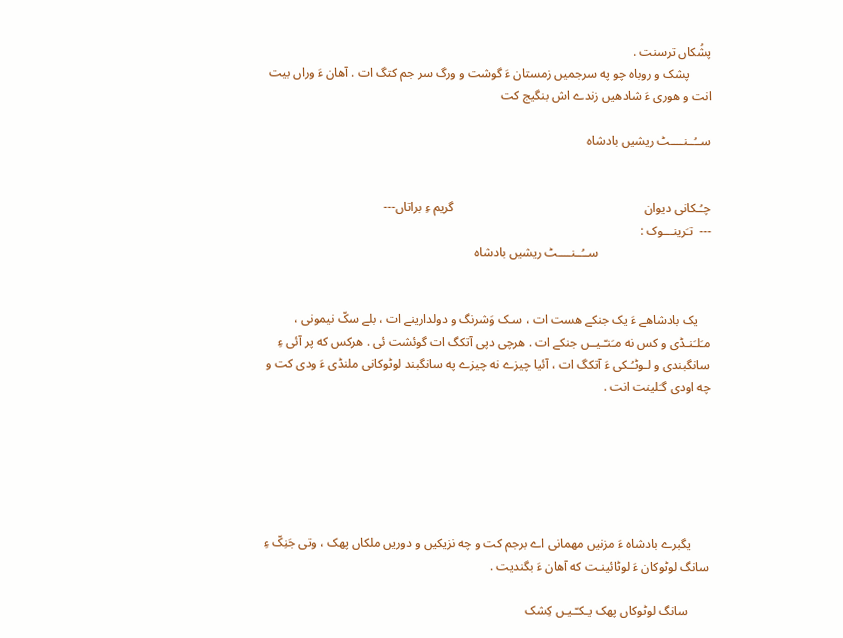پشُکاں ترسنت .
       پشک و روباه چو په سرجمیں زمستان ءَ گوشت و ورگ سر جم کتگ ات . آهان ءَ وراں بیت انت و هوری ءَ شادهیں زندے اش بنگیج کت

ســُــنــــٹ ریشیں بادشاه


چـُـکانی دیوان                                                             گریم ءِ براتاں---                                                          ---  تـَرینـــوک :
                                    ســُــنــــٹ ریشیں بادشاه


    یک بادشاهے ءَ یک جنکے هست ات ، سـک وَشرنگ و دولدارینے ات ، بلے سکّ نیمونی ، مـَلـَنـڈی و کس نه مـَنـّـیــں جنکے ات . هرچی دپی آتکگ ات گوئشت ئی . هرکس که پر آئی ءِ سانگبندی و لـوٹـُـکی ءَ آتکگ ات ، آئیا چیزے نه چیزے په سانگبند لوٹوکانی ملنڈی ءَ ودی کت و چه اودی گـَلینت انت .






      یگبرے بادشاه ءَ مزنیں مهمانی اے برجم کت و چه نزیکیں و دوریں ملکاں پهک ، وتی جَنِکّ ءِ سانگ لوٹوکان ءَ لوٹائینـت که آهان ءَ بگندیت .

       سانگ لوٹوکاں پهک یـکـّـیـں کِشک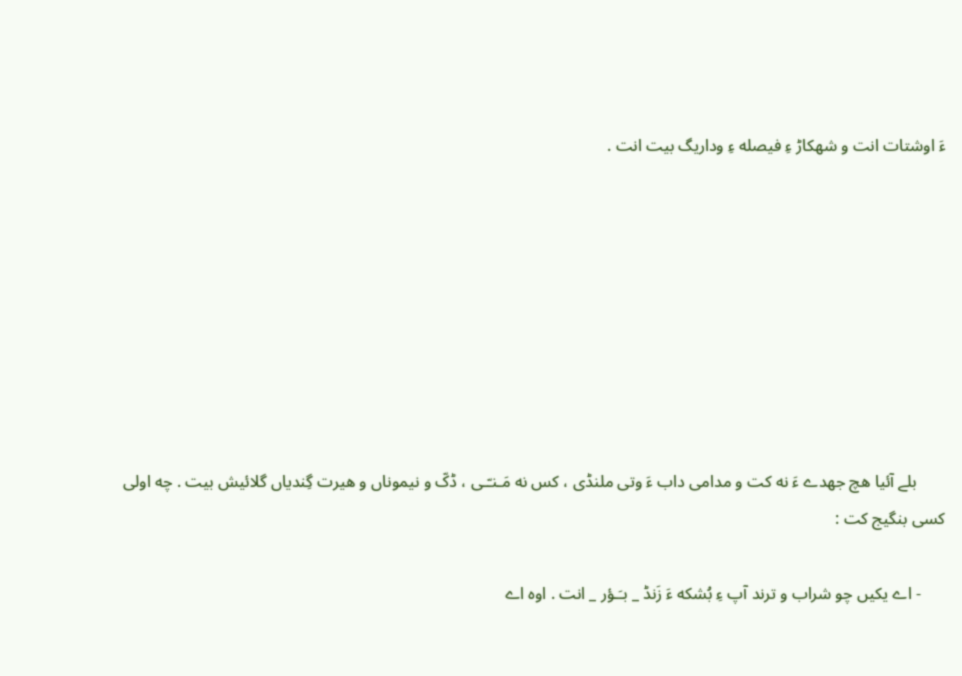ءَ اوشتات انت و شهکاڑ ءِ فیصله ءِ وداریگ بیت انت .








       بلے آئیا هچ جهدے ءَ نه کت و مدامی داب ءَ وتی ملنڈی ، کس نه مَـنـّـی ، ڈکّ و نیموناں و هیرت گِندیاں گلائیش بیت . چه اولی کسی بنگیج کت :

      - اے یکیں چو شراب و ترند آپ ءِ بُشکه ءَ زَنڈ _ بـَـؤر _ انت . اوه اے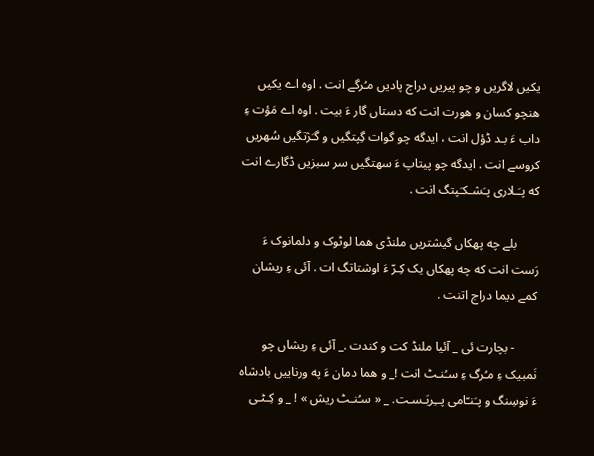یکیں لاگریں و چو پیریں دراج پادیں مـُرگے انت . اوه اے یکیں هنچو کسان و هورت انت که دستاں گار ءَ بیت . اوه اے مَؤت ءِ داب ءَ بـد ڈؤل انت ، ایدگه چو گوات گِپتگیں و گـَژتگیں سُهریں کروسے انت . ایدگه چو پیتاپ ءَ سهتگیں سر سبزیں ڈگارے انت که پـَـلاری پـَشـکـَپتگ انت .

       بلے چه پهکاں گیشتریں ملنڈی هما لوٹوک و دلمانوک ءَ رَست انت که چه پهکاں یک کِـرّ ءَ اوشتاتگ ات . آئی ءِ ریشان کمے دیما دراج اتنت .

       - بچارت ئی _ آئیا ملنڈ کت و کندت ._ آئی ءِ ریشاں چو نَمبیک ءِ مـُرگ ءِ سـُنـٹ انت !_ و هما دمان ءَ په ورناییں بادشاه ءَ نوسِنگ و پـَنـّامی پــِربَـسـت. _ « سـُنـٹ ریش » ! _ و کِـٹـی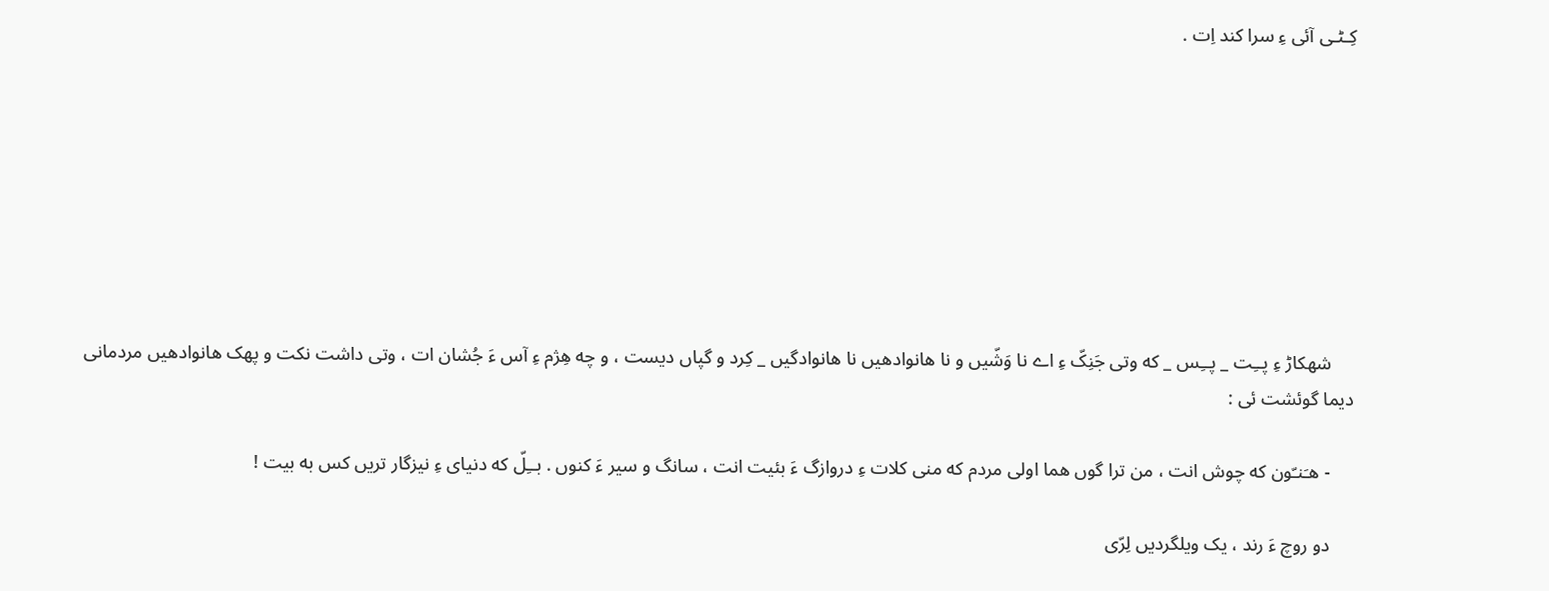کِـٹـی آئی ءِ سرا کند اِت .








     شهکاڑ ءِ پــِت _ پــِس _ که وتی جَنِکّ ءِ اے نا وَشّیں و نا هانوادهیں نا هانوادگیں _ کِرد و گپاں دیست ، و چه هِژم ءِ آس ءَ جُشان ات ، وتی داشت نکت و پهک هانوادهیں مردمانی دیما گوئشت ئی :

     - هـَنـّون که چوش انت ، من ترا گوں هما اولی مردم که منی کلات ءِ دروازگ ءَ بئیت انت ، سانگ و سیر ءَ کنوں . بــِلّ که دنیای ءِ نیزگار تریں کس به بیت !

     دو روچ ءَ رند ، یک ویلگردیں لِرّی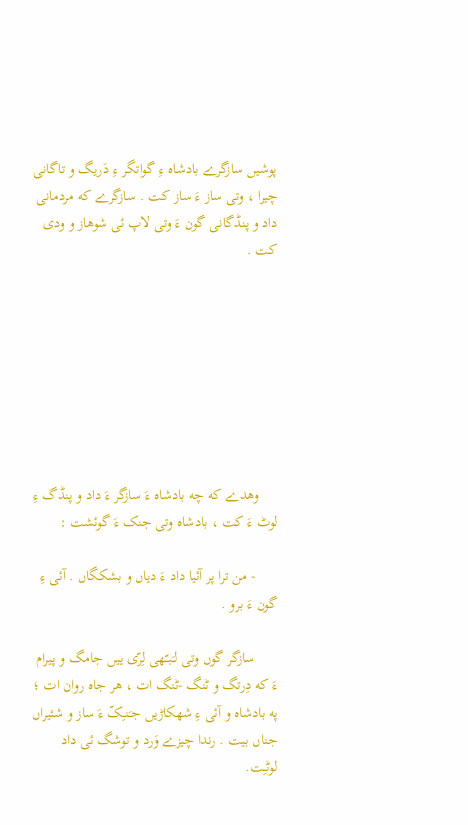پوشیں سازگرے بادشاه ءِ گواتگر ءِ دَریگ و تاگانی چیرا ، وتی ساز ءَ ساز کت . سازگرے که مردمانی داد و پنڈگانی گون ءَ وتی لاپ ئی شوهاز و ودی کت .








     وهدے که چه بادشاه ءَ سازگر ءَ داد و پنڈگ ءِ لوٹ ءَ کت ، بادشاه وتی جنک ءَ گوئشت :

      - من ترا پر آئیا داد ءَ دیاں و بشکگاں . آئی ءِ گون ءَ برو .

      سازگر گوں وتی لـَبـّهی لِرّی ییں جامگ و پیرام ءَ که دِرتگ و ٹنگ -ٹنگ ات ، هر جاه روان ات ؛ په بادشاه و آئی ءِ شهکاڑیں جـَنـِکّ ءَ ساز و شئیراں جناں بیت . رندا چیزے وَرد و توشگ ئی داد لوٹـِت.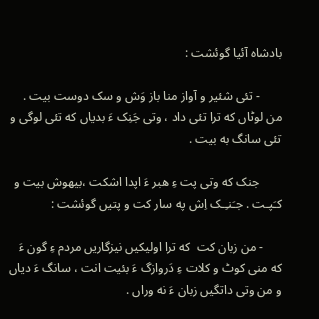بادشاه آئیا گوئشت :

       - تئی شئیر و آواز منا باز وَش و سک دوست بیت . من لوٹاں که ترا تئی داد ، وتی جَنِک ءَ بدیاں که تئی لوگی و تئی سانگ به بیت .

       جنک که وتی پت ءِ هبر ءَ اپدا اشکت ،بیهوش بیت و کـَپـت . جـَنـِـک اِش په سار کت و پتیں گوئشت :

      - من زبان کت  که ترا اولیکیں نیزگاریں مردم ءِ گون ءَ که منی کوٹ و کلات ءِ دَروازگ ءَ بئیت انت ، سانگ ءَ دیاں و من وتی داتگیں زبان ءَ نه وراں .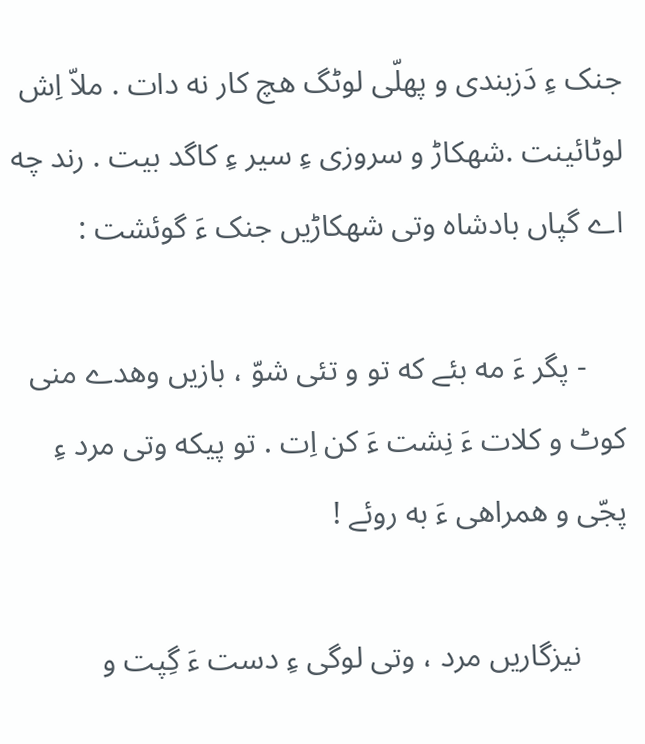جنک ءِ دَزبندی و پهلّی لوٹگ هچ کار نه دات . ملاّ اِش لوٹائینت .شهکاڑ و سروزی ءِ سیر ءِ کاگد بیت . رند چه اے گپاں بادشاه وتی شهکاڑیں جنک ءَ گوئشت :

     - پگر ءَ مه بئے که تو و تئی شوّ ، بازیں وهدے منی کوٹ و کلات ءَ نِشت ءَ کن اِت . تو پیکه وتی مرد ءِ پجّی و همراهی ءَ به روئے !

      نیزگاریں مرد ، وتی لوگی ءِ دست ءَ گِپت و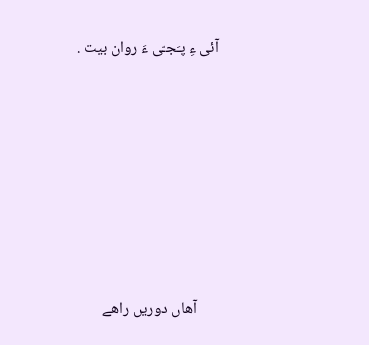آئی ءِ پـَجـّی ءَ روان بیت .








      آهاں دوریں راهے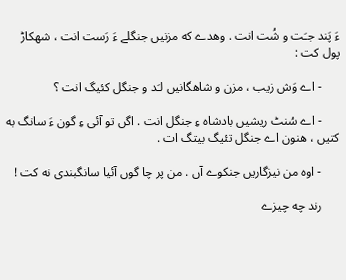ءَ پَند جـَت و شُت انت . وهدے که مزنیں جنگلے ءَ رَست انت ، شهکاڑ پول کت :

      - اے وَش زیب ، مزن و شاهگانیں لـَد و جنگل کئیگ انت ؟

      - اے سُنٹ ریشیں بادشاه ءِ جنگل انت . اگں تو آئی ءِ گون ءَ سانگ به کتیں ، هنون اے جنگل تئیگ بیتگ ات .

      - اوه من نیزگاریں جنکوے آں . من پر چا گوں آئیا سانگبندی نه کت !

      رند چه چیزے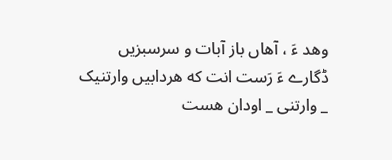وهد ءَ ، آهاں باز آبات و سرسبزیں ڈگارے ءَ رَست انت که هردابیں وارتنیک _ وارتنی _ اودان هست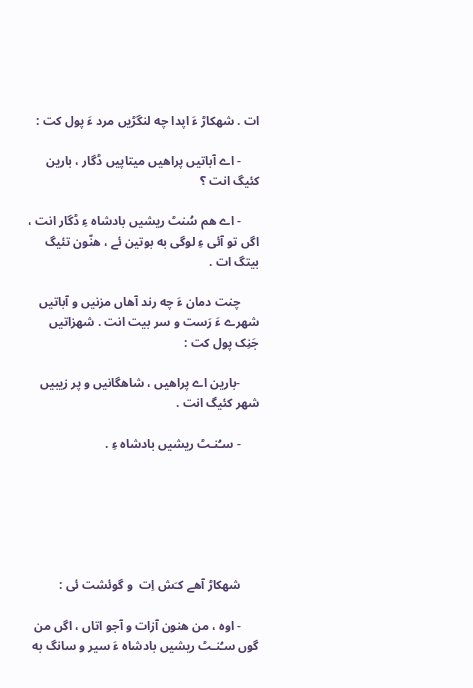ات . شهکاڑ ءَ اپدا چه لنگڑیں مرد ءَ پول کت :

      - اے آباتیں پراهیں میتاپیں ڈگار ، بارین کئیگ انت ؟

      - اے هم سُنٹ ریشیں بادشاه ءِ ڈگار انت ، اگں تو آئی ءِ لوگی به بوتین ئے ، هنّون تئیگ بیتگ ات .

      چنت دمان ءَ چه رند آهاں مزنیں و آباتیں شهرے ءَ رَست و سر بیت انت . شهزاتیں جَنِک پول کت :

      -بارین اے پراهیں ، شاهگانیں و پر زیبیں شهر کئیگ انت .

      - سـُنـٹ ریشیں بادشاه ءِ .






      شهکاڑ آهے کـَش اِت  و گوئشت ئی :

      - اوه ، من هنون آزات و آجو اتاں ، اگں من گوں سـُنـٹ ریشیں بادشاه ءَ سیر و سانگ به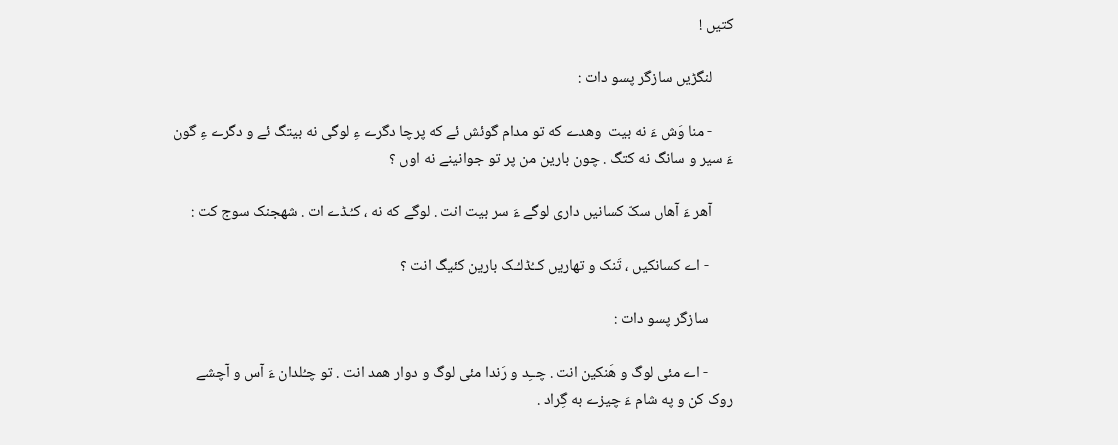کتیں !

      لنگڑیں سازگر پسو دات :

      - منا وَش ءَ نه بیت  وهدے که تو مدام گوئش ئے که پرچا دگرے ءِ لوگی نه بیتگ ئے و دگرے ءِ گون ءَ سیر و سانگ نه کتگ . چون بارین من پر تو جوانینے نه اوں ؟

      آهر ءَ آهاں سکّ کسانیں داری لوگے ءَ سر بیت انت . لوگے که نه ، کـُـڈے ات . شهجنک سوج کت :

       - اے کسانکیں ، تَنک و تهاریں کــُڈلـُـک بارین کئیگ انت ؟

       سازگر پسو دات :

       - اے مئی لوگ و هَنکین انت . چــِد و رَندا مئی لوگ و دوار همد انت . تو چـُلدان ءَ آس و آچشے روک کن و په شام ءَ چیزے به گِراد .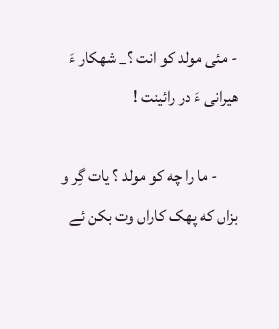- مئی مولد کو انت ؟_ شهکار ءَ هیرانی ءَ در رائینت !

      - ما را چه کو مولد ؟ یات گِر و بزاں که پهک کاراں وت بکن ئے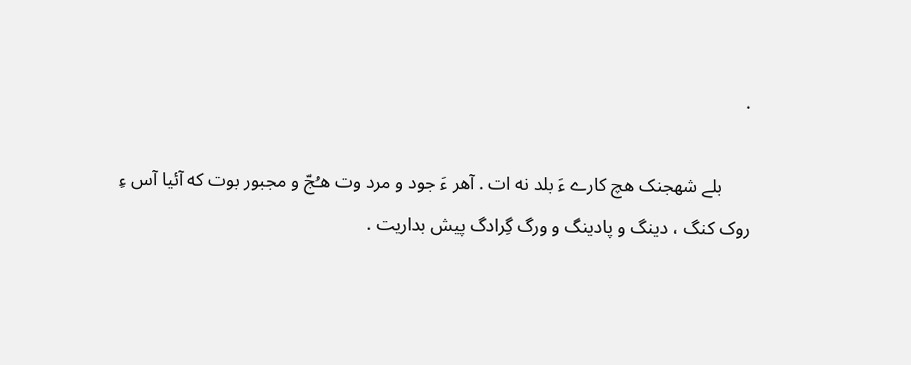.

      بلے شهجنک هچ کارے ءَ بلد نه ات . آهر ءَ جود و مرد وت هـُجّ و مجبور بوت که آئیا آس ءِ روک کنگ ، دینگ و پادینگ و ورگ گِرادگ پیش بداریت .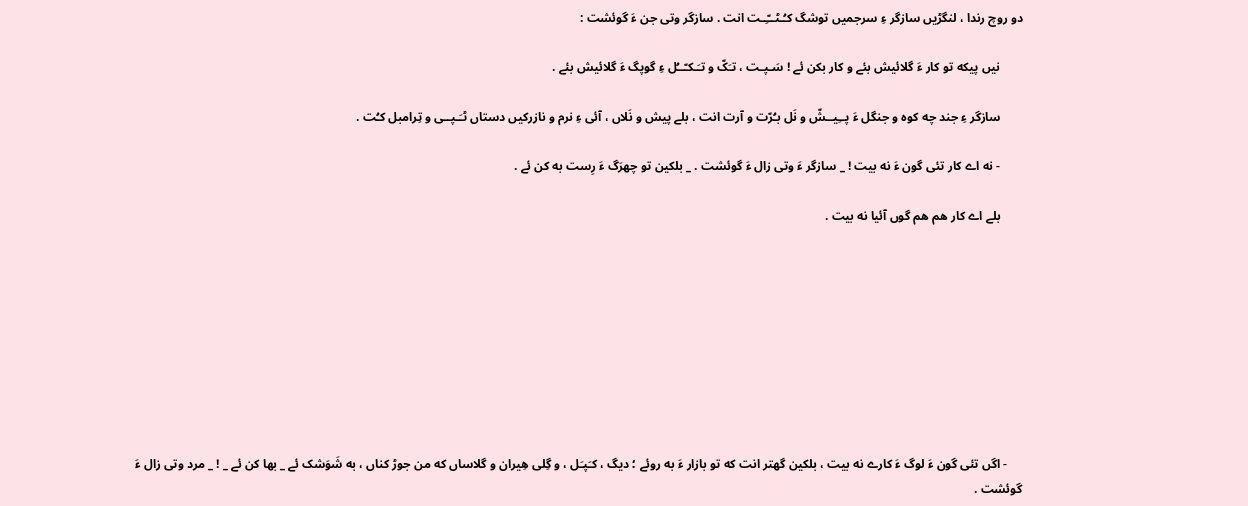دو روچ رندا ، لنگڑیں سازگر ءِ سرجمیں توشگ کـُـٹــّـِـت انت . سازگر وتی جن ءَ گوئشت :

       نیں پیکه تو کار ءَ گلائیش بئے و کار بکن ئے ! سَـپـت ، تـَکّ و تـَـکـّــُل ءِ گوپگ ءَ گلائیش بئے .

       سازگر ءِ جند چه کوه و جنگل ءَ پــِیــشّ و نَل بـُرّت و آرت انت ، بلے پیش و نَلاں ، آئی ءِ نرم و نازرکیں دستاں ٹـَـپــی و تِرامبل کـُت .

       - نه اے کار تئی گون ءَ نه بیت ! _ سازگر ءَ وتی زال ءَ گوئشت . _ بلکین تو چهرَگ ءَ رِست به کن ئے .

       بلے اے کار هم هم گوں آئیا نه بیت .









     - اگں تئی گون ءَ لوگ ءَ کارے نه بیت ، بلکین گهتر انت که تو بازار ءَ به روئے ؛ دیگ ، کـَپـَل ، و گِلی هِیران و گلاساں که من جوڑ کناں ، به شَوَشک ئے _ بها کن ئے _ ! _ مرد وتی زال ءَ گوئشت .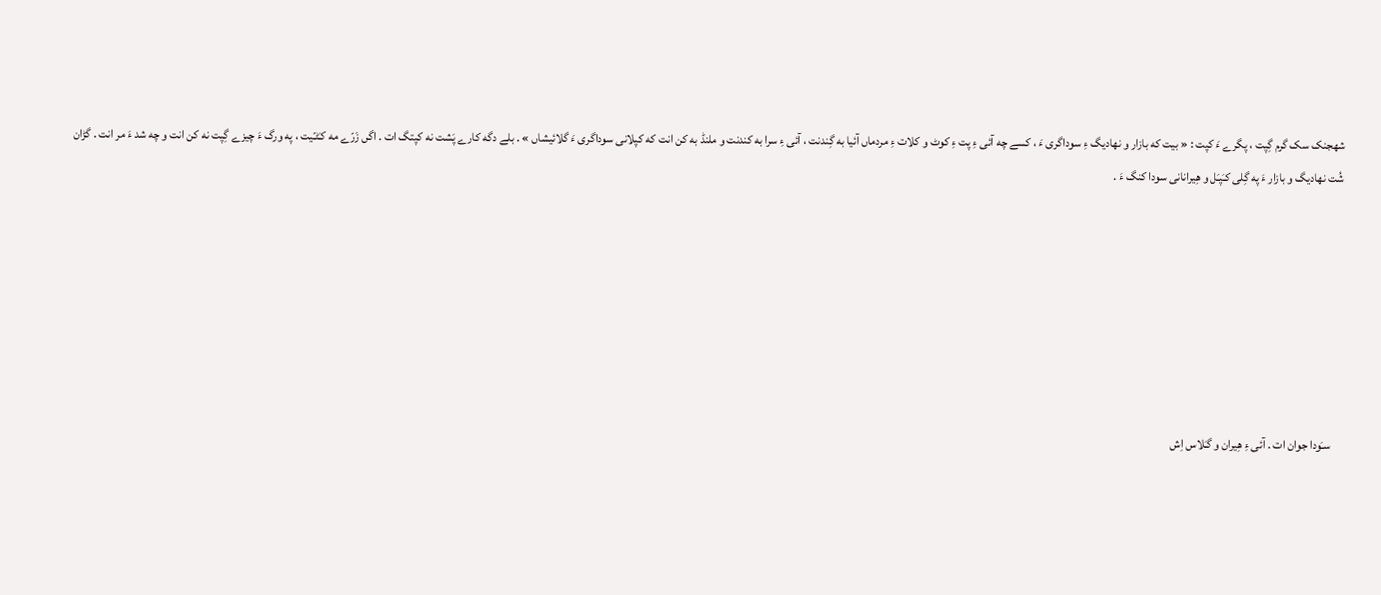شهجنک سک گرم گِپت ، پگرے ءَ کپت : « بیت که بازار و نهادیگ ءِ سوداگری ءَ ، کسے چه آئی ءِ پت ءِ کوٹ و کلات ءِ مردماں آئیا به گِندنت ، آئی ءِ سرا به کندنت و ملنڈ به کن انت که کپلانی سوداگری ءَ گلائیشاں » . بلے دگه کارے پَشت نه کپتگ ات . اگں زَرّے مه کـَٹـّیت ، په ورگ ءَ چیزے گِپت نه کن انت و چه شد ءَ مر انت . گڑان شُت نهادیگ و بازار ءَ په گِلی کـَپـَل و هِیرانانی سودا کنگ ءَ .







     سـَودا جوان ات . آئی ءِ هِیران و گـَلاس اِش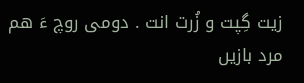زیت گِپت و زُرت انت . دومی روچ ءَ هم مرد بازیں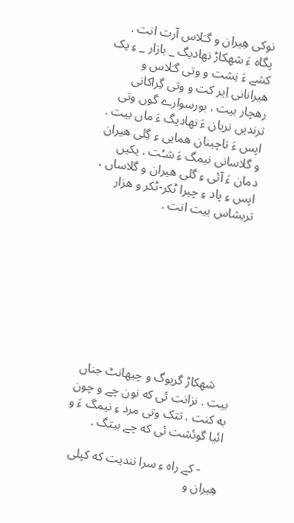نوکی هِیران و گـَلاس آرت انت . پگاه ءَ شهکاڑ نهادیگ _ بازار _ ءِ یک کشے ءَ نِشت و وتی گـَلاس و هیرانانی اِیر کت و وتی گِراکانی رهچار بیت . بورسوارے گوں وتی ترندیں نریان ءَ نهادیگ ءَ ماں بیت . اپس ءَ تاچینان همایی ءِ گِلی هیران و گلاسانی نیمگ ءَ شـُت . یکیں دمان ءَ آئی ءِ گلی هیران و گلاساں ، اپس ءِ پاد ءِ چیرا ٹکر-ٹکر و هزار تریشاس بیت انت .









     شهکاڑ گریوگ و چیهانٹ جناں بیت . نزانت ئی که نون چے و چون به کنت . تتک وتی مرد ءِ نیمگ ءَ و ائیا گوئشت ئی که چے بیتگ .

      - کے راه ءِ سرا نندیت که کپلی هِیران و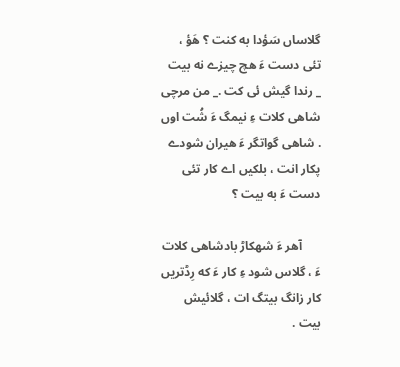گلاساں سَؤدا به کنت ؟ هَؤ ، تئی دست ءَ هچ چیزے نه بیت _ رندا گیش ئی کت ._ من مرچی شاهی کلات ءِ نیمگ ءَ شُت اوں . شاهی گواتگر ءَ هیران شودے پکار انت ، بلکیں اے کار تئی دست ءَ به بیت ؟

      آهر ءَ شهکاڑ بادشاهی کلات ءَ ، گلاس شود ءِ کار ءَ که رِڈتریں کار زانگ بیتگ ات ، گلائیش بیت .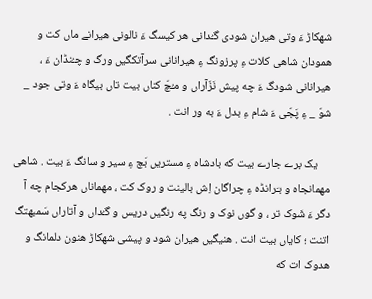شهکاڑ ءَ وتی هیران شودی گـُدانی هر کیسگ ءَ نالونی هیرانے ماں کت و همودان شاهی کلات ءِ پرزونگ ءِ هیرانانی سرآتکگیں ورگ و چـُنڈان ءَ ، هیرانانی شودگ ءَ چه پیش نَزّآراں و مـُچّ کناں بیت تاں بیگاه ءَ وتی جود _ شوّ _ ءِ پَجّی ءَ شام ءِ بدل ءَ به ور انت .

     یک برے جارے بیت که بادشاه ءِ مستریں بَچ ءِ سیر و سانگ ءَ بیت . شاهی مهمانجاه و بـَرانڈه ءِ چراگان اِش بالینت و روک کت ، مهماناں هرکجام چه آ دگر ءَ شَوک تر ، و گوں نوک و رنگ په رنگیں دریس و گـُداں و آتاراں سَمبهتگ اتنت ؛ کایاں بیت انت . هنیگیں هیران شود و پیشی شهکاڑ هنون دلمانگ و هدوک ات که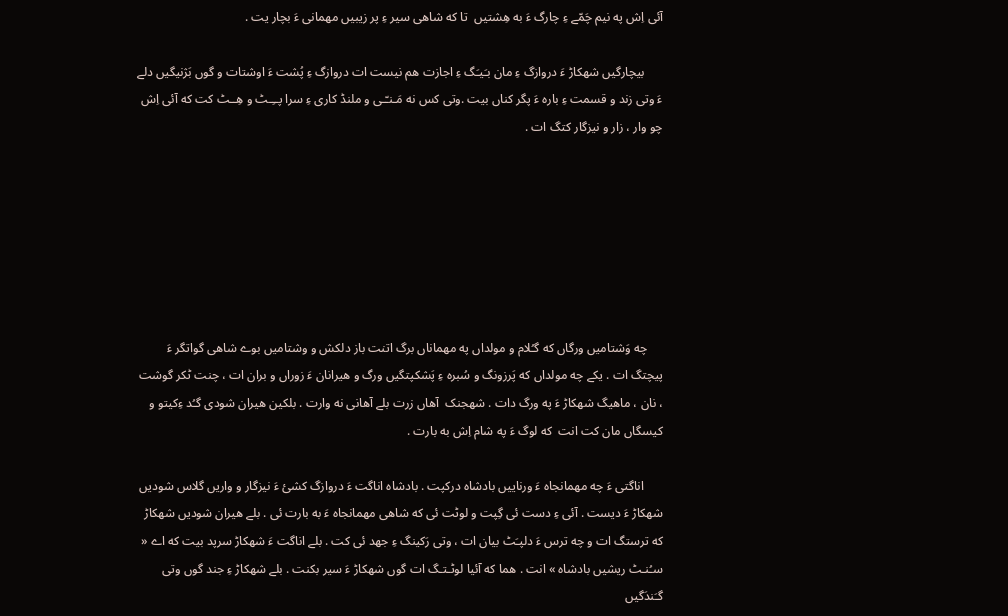آئی اِش په نیم چَمّے ءِ چارگ ءَ به هِشتیں  تا که شاهی سیر ءِ پر زیبیں مهمانی ءَ بچار یت .

      بیچارگیں شهکاڑ ءَ دروازگ ءِ مان بـَیـَگ ءِ اجازت هم نیست ات دروازگ ءِ پُشت ءَ اوشتات و گوں بَژنیگیں دلے ءَ وتی زند و قسمت ءِ باره ءَ پگر کناں بیت .وتی کس نه مَـنـّـی و ملنڈ کاری ءِ سرا پــِـٹ و هِــٹ کت که آئی اِش چو وار ، زار و نیزگار کتگ ات .







     چه وَشتامیں ورگاں که گـُلام و مولداں په مهماناں برگ اتنت باز دلکش و وشتامیں بوے شاهی گواتگر ءَ پیچتگ ات . یکے چه مولداں که پَرزونگ و سُبره ءِ پَشکپتگیں ورگ و هیرانان ءَ زوراں و بران ات ، چنت ٹکر گوشت ، نان ، ماهیگ شهکاڑ ءَ په ورگ دات . شهجنک  آهاں زرت بلے آهانی نه وارت . بلکین هیران شودی گـُد ءِکیتو و کیسگاں مان کت انت  که لوگ ءَ په شام اِش به بارت .

      اناگتی ءَ چه مهمانجاه ءَ ورناییں بادشاه درکپت . بادشاه اناگت ءَ دروازگ کشئ ءَ نیزگار و واریں گلاس شودیں شهکاڑ ءَ دیست . آئی ءِ دست ئی گِپت و لوٹت ئی که شاهی مهمانجاه ءَ به بارت ئی . بلے هیران شودیں شهکاڑ که ترستگ ات و چه ترس ءَ دلپـَٹ بیان ات ، وتی رَکینگ ءِ جهد ئی کت . بلے اناگت ءَ شهکاڑ سرپد بیت که اے « سـُنـٹ ریشیں بادشاه » انت . هما که آئیا لوٹـتـگ ات گوں شهکاڑ ءَ سیر بکنت . بلے شهکاڑ ءِ جند گوں وتی گـَندَگیں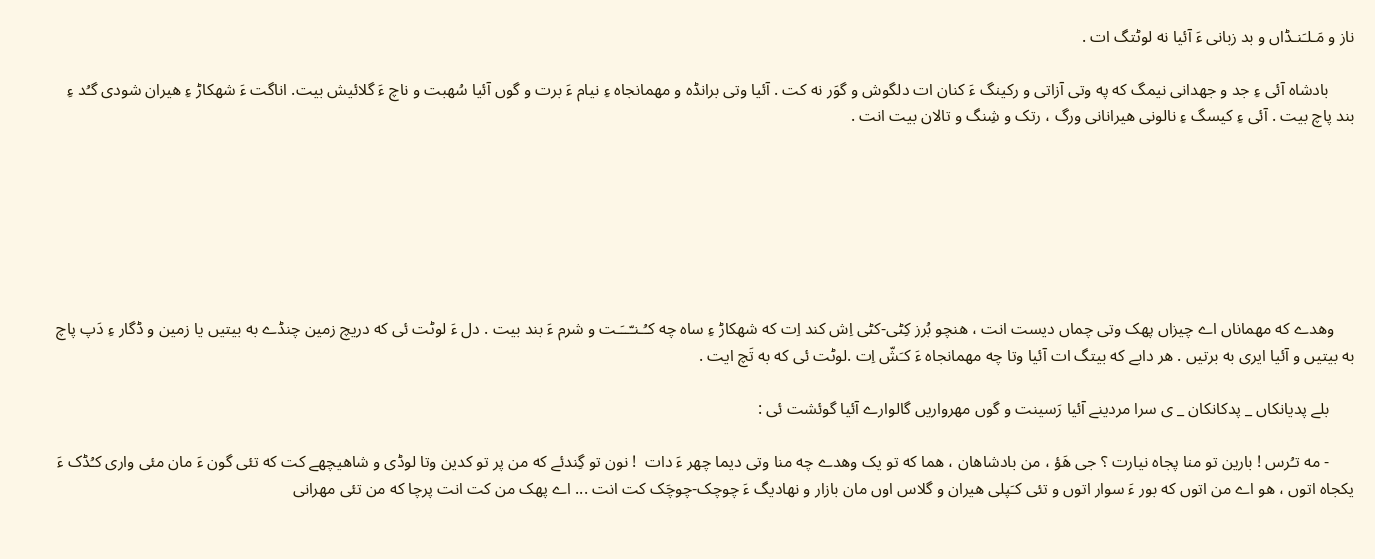ناز و مَـلـَنـڈاں و بد زبانی ءَ آئیا نه لوٹتگ ات .

      بادشاه آئی ءِ جد و جهدانی نیمگ که په وتی آزاتی و رکینگ ءَ‌ کنان ات دلگوش و گوَر نه کت . آئیا وتی برانڈه و مهمانجاه ءِ نیام ءَ برت و گوں آئیا سُهبت و ناچ ءَ گلائیش بیت. اناگت ءَ شهکاڑ ءِ هیران شودی گـُد ءِ بند پاچ بیت . آئی ءِ کیسگ ءِ نالونی هیرانانی ورگ ، رتک و شِنگ و تالان بیت انت .







     وهدے که مهماناں اے چیزاں پهک وتی چماں دیست انت ، هنچو بُرز کِٹی-کٹی اِش کند اِت که شهکاڑ ءِ ساه چه کـُـنـّــَـت و شرم ءَ بند بیت . دل ءَ لوٹت ئی که دریچ زمین چنڈے به بیتیں یا زمین و ڈگار ءِ دَپ پاچ به بیتیں و آئیا ایری به برتیں . هر دابے که بیتگ ات آئیا وتا چه مهمانجاه ءَ کـَشّ اِت .لوٹت ئی که به تَچ ایت .

      بلے پدیانکاں _ پدکانکان _ ی سرا مردینے آئیا رَسینت و گوں مهرواریں گالوارے آئیا گوئشت ئی :

      - مه تـُرس ! بارین تو منا پجاه نیارت ؟ جی هَؤ ، من بادشاهان ، هما که تو یک وهدے چه منا وتی دیما چهر ءَ دات  ! نون تو گِندئے که من پر تو کدین وتا لوڈی و شاهیچهے کت که تئی گون ءَ مان مئی واری کـُڈک ءَ یکجاه اتوں ، هو اے من اتوں که بور ءَ سوار اتوں و تئی کـَپلی هیران و گلاس اوں مان بازار و نهادیگ ءَ ‌چوچک-چوچَک کت انت ... اے پهک من کت انت پرچا که من تئی مهرانی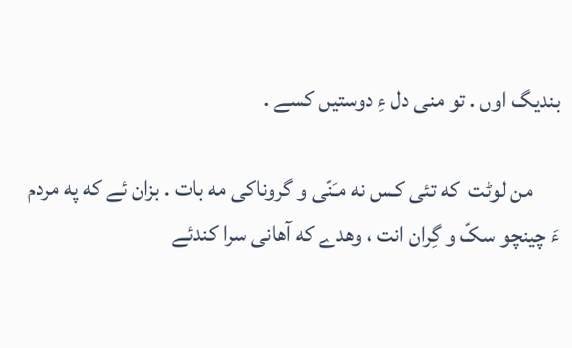بندیگ اوں . تو منی دل ءِ دوستیں کسے .

      من لوٹت  که تئی کـس نه مـَنّی و گروناکی مه بات . بزان ئے که په مردم ءَ چینچو سکّ و گِران انت ، وهدے که آهانی سرا کندئے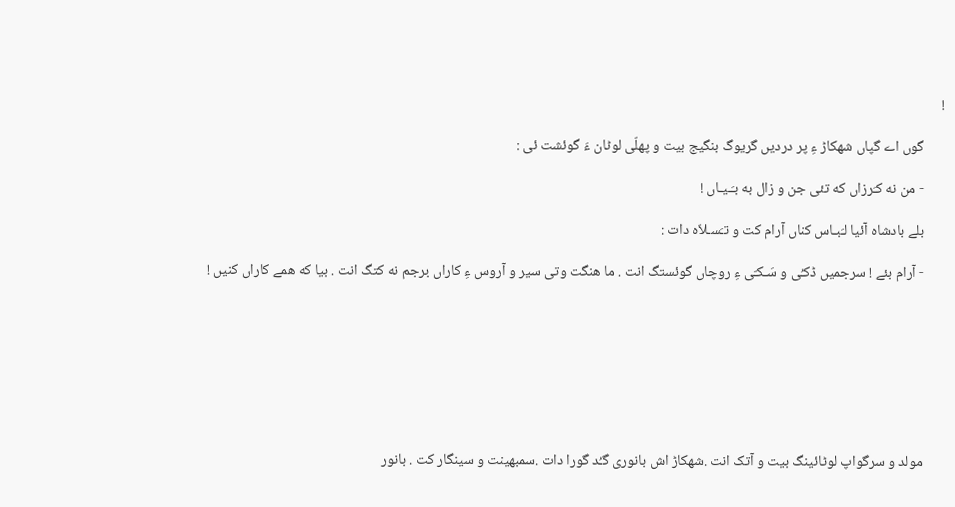!

      گوں اے گپاں شهکاڑ ءِ پر دردیں گریوگ بنگیج بیت و پهلّی لوٹان ءَ گوئشت ئی :

      - من نه کـَرزاں که تئی جن و زال به بـَـیـاں !

      بلے بادشاه آئیا لـَبـاس کناں آرام کت و تـَسـلاّه دات :

      - آرام بئے ! سرجمیں ڈکـُی و سَـکـّی ءِ روچاں گوئستگ انت . ما هنگت وتی سیر و آروس ءِ کاراں برجم نه کتگ انت . بیا که همے کاراں کنیں !








      مولد و سرگواپ لوٹائینگ بیت و آتک انت .شهکاڑ اش بانوری گـُد گورا دات .سمبهینت و سینگار کت . بانور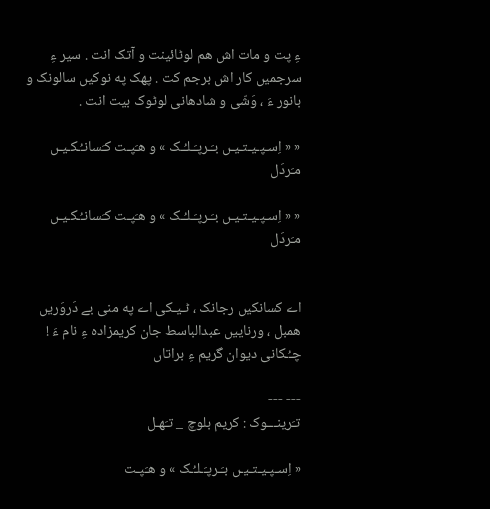ءِ پت و مات اش هم لوٹائینت و آتک انت . سیر ءِ سرجمیں کار اش برجم کت . پهک په نوکیں سالونک و بانور ءَ‌ ، وَشّی و شادهانی لوٹوک بیت انت .

« « اِسـپـیـتـیـں بـَـرپـَـلـُـک » و هـَپـت کـَسانـُـکـیـں مـَردَل

« « اِسـپـیـتـیـں بـَـرپـَـلـُـک » و هـَپـت کـَسانـُـکـیـں مـَردَل


اے کسانکیں رجانک ، ٹـیـکی اے په منی بے دَروَریں همبل ، ورناییں عبدالباسط جان کریمزاده ءِ نام ءَ !
چـُـکانی دیوان گریم ءِ براتاں

--- ---
تـَرینـــوک : کریم بلوچ _ تـَهـل

« اِسـپـیـتـیـں بـَـرپـَـلـُـک » و هـَپـت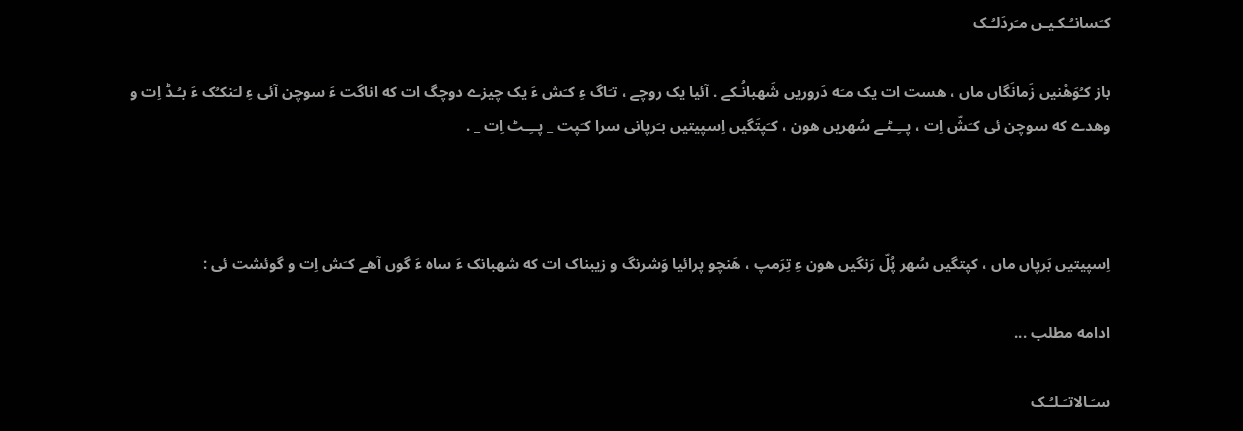کـَسانـُـکـیـں مـَردَلـُـک

باز کـُوَهْنیں زَمانَگاں ماں ، هست ات یک مـَه دَروریں شَهبانُـکے . آئیا یک روچے ، تـَاگ ءِ کـَش ءَ یک چیزے دوچگ ات که اناگت ءَ سوچن آئی ءِ لـَنکـُک ءَ بـُـڈ اِت و وهدے که سوچن ئی کـَشّ اِت ، پــِـٹـے سُهریں هون ، کـَپتَگیں اِسپیتیں بـَرپانی سرا کـَپت _ پــِـٹ اِت _ .



اِسپیتیں بَرپاں ماں ، کپتگیں سُهر پُلّ رَنگیں هون ءِ تِرَمپ ، هَنچو پرائیا وَشرنگ و زیبناک ات که شهبانک ءَ ساه ءَ گوں آهے کـَش اِت و گوئشت ئی :

ادامه مطلب ...

سـَـالاتـَـلـُـک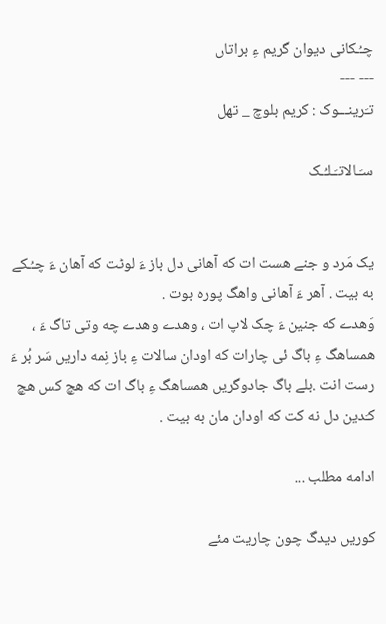چـُـکانی دیوان گریم ءِ براتاں
--- ---
تـَرینـــوک : کریم بلوچ _ تهل

سـَـالاتـَـلـُـک


یک مَرد و جنے هست ات که آهانی دل باز ءَ لوٹت که آهان ءَ چـُـکے به بیت . آهر ءَ آهانی واهگ پوره بوت .
وَهدے که جنین ءَ چک لاپ ات ، وهدے وهدے چه وتی تاگ ءَ ، همساهگ ءِ باگ ئی چارات که اودان سالات ءِ باز نِمه داریں سَر بُر ءَ رست انت .بلے باگ جادوگریں همساهگ ءِ باگ ات که هچ کس هچ کـَدین دل نه کت که اودان مان به بیت .

ادامه مطلب ...

کوریں دیدگ چون چاریت مئے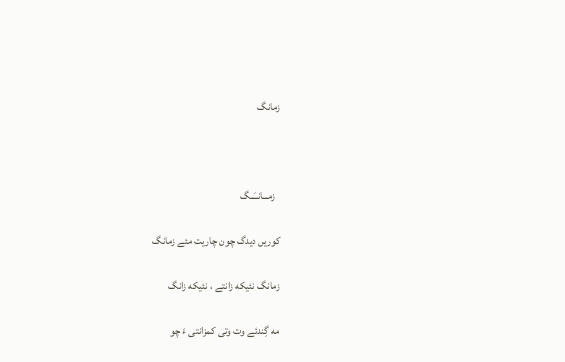زمانگ



  زمـــانــَــگ

کوریں دیدگ چون چاریت مئے زمانگ

زمانگ نئیکه زانتے ، نئیکه زانگ

مه گِندئے وت وتی کمزانتی ءَ چو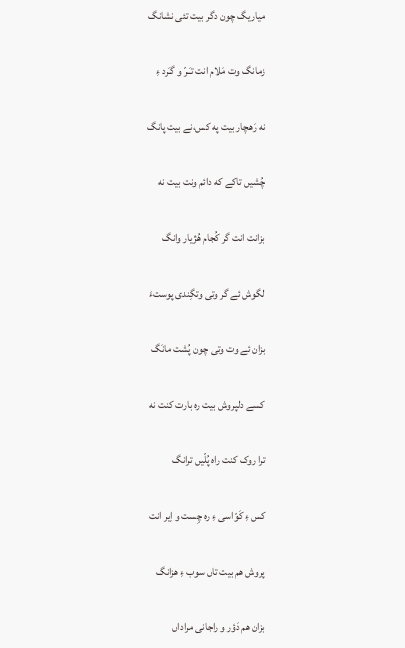میاریگ چون دگر بیت تئی نشانگ

زمانگ وت مَلام انت تـَـرّ و گـَرد ءِ

نه رَهچار بیت په کس،نے بیت پانگ

چُشیں تاکے که دائم ونت بیت نه

بزانت انت گر کُجام هُژیار وانگ

لگوش ئے گر وتی وتگِندی پوستءَ

بزان ئے وت وتی چون پُشت مانَگ

کسے دلپروش بیت ره بارت کنت نه

ترا روک کنت راه پُلّیں ترانگ

کس ءِ کَوّاسی ءِ ره چِست و اِیر انت

پروش هم بیت تاں سوب ءِ هزانگ

بزان هم دَؤر و راجانی مراداں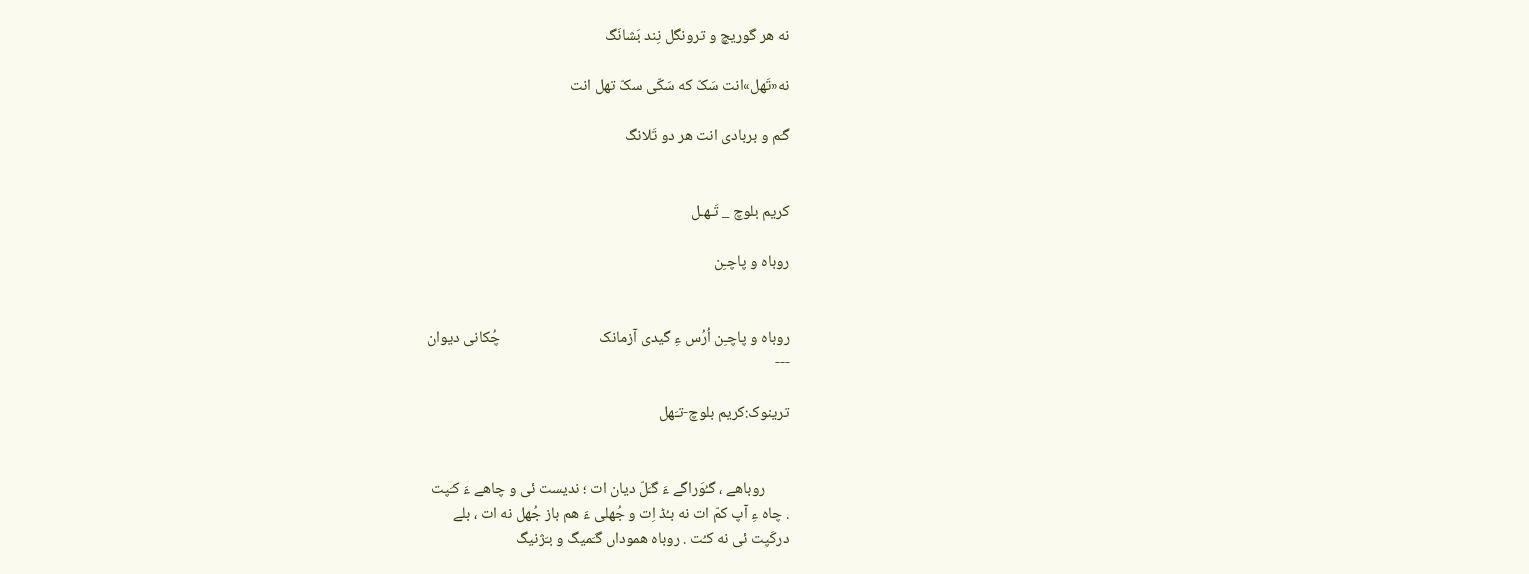نه هر گوریچ و ترونگل نِند بَشانَگ

نه«تَهل»انت سَکّ که سَکّی سکّ تهل انت

گـَم و بربادی انت هر دو تَلانگ


کریم بلوچ _ تَـهـل

روباه و پاچـِن


روباه و پاچـِن اُرُس ءِ گیدی آزمانک                            چُکانی دیوان
---

ترینوک:کریم بلوچ-تـَهل


       روباهے ، گـُوَراگے ءَ گـَلّ دیان ات ؛ ندیست ئی و چاهے ءَ کـَپت
. چاه ءِ آپ کمّ ات نه بـُڈ اِت و جُهلی ءَ هم باز جُهل نه ات ، بلے
درکَپت ئی نه کـُت . روباه هموداں گـَمیگ و بـَژنیگ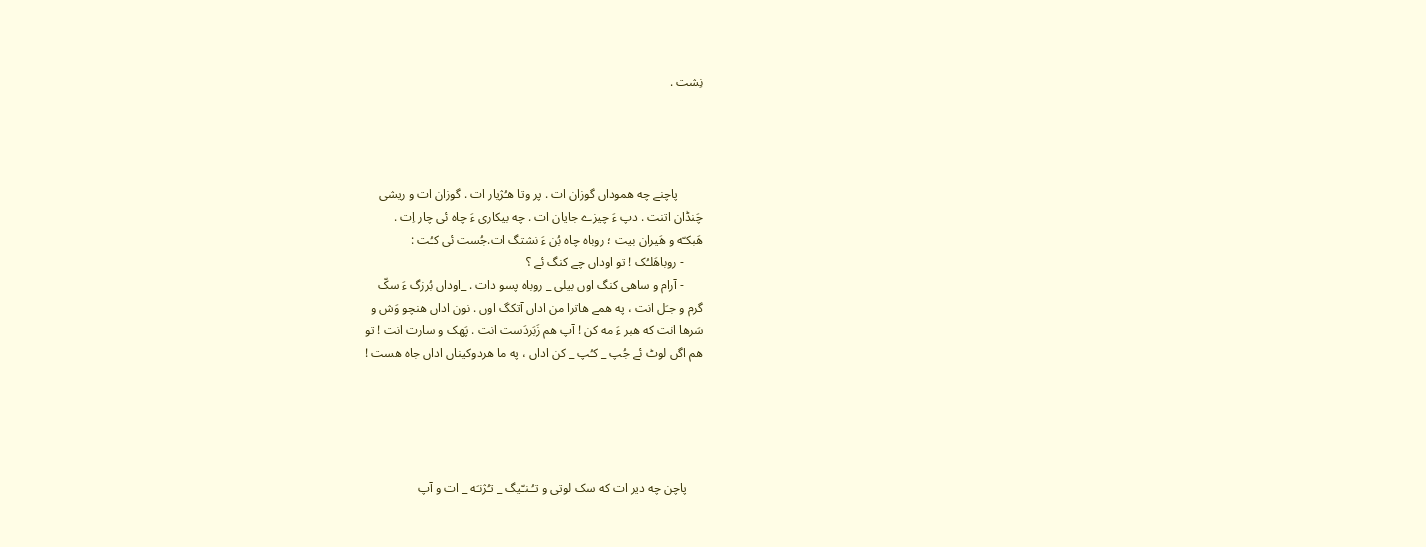نِشت .




        پاچنے چه هموداں گوزان ات . پر وتا هـُژیار ات . گوزان ات و ریشی
چَنڈان اتنت . دپ ءَ چیزے جایان ات . چه بیکاری ءَ چاه ئی چار اِت .
هَبکـّه و هَیران بیت ؛ روباه چاه بُن ءَ نشتگ ات.جُست ئی کـُت :
      - روباهَلـُک ! تو اوداں چے کنگ ئے ؟
      - آرام و ساهی کنگ اوں بیلی _ روباه پسو دات . _اوداں بُرزگ ءَ سکّ
گرم و جـَل انت ، په همے هاترا من اداں آتکگ اوں . نون اداں هنچو وَش و
سَرها انت که هبر ءَ مه کن ! آپ هم زَبَردَست انت . پَهک و سارت انت ! تو
هم اگں لوٹ ئے جُپ _ کـُپ _ کن اداں ، په ما هردوکیناں اداں جاه هست !





     پاچن چه دیر ات که سک لوتی و تـُـنـّیگ _ تـُژنـَه _ ات و آپ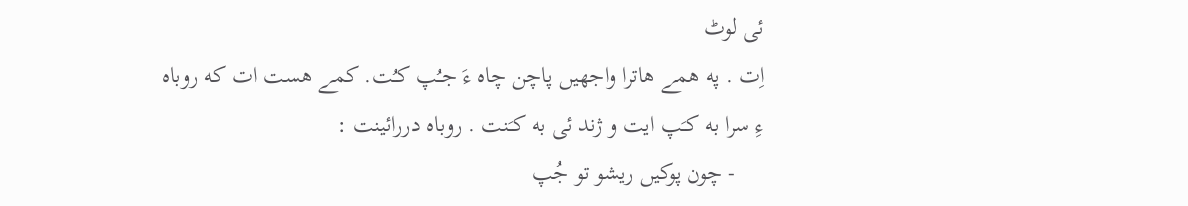ئی لوٹ
اِت . په همے هاترا واجهیں پاچن چاه ءَ جـُپ کـُت. کمے هست ات که روباه
ءِ سرا به کـَپ ایت و ژند ئی به کـَنت . روباه دررائینت :
     - چون پوکیں ریشو تو جُپ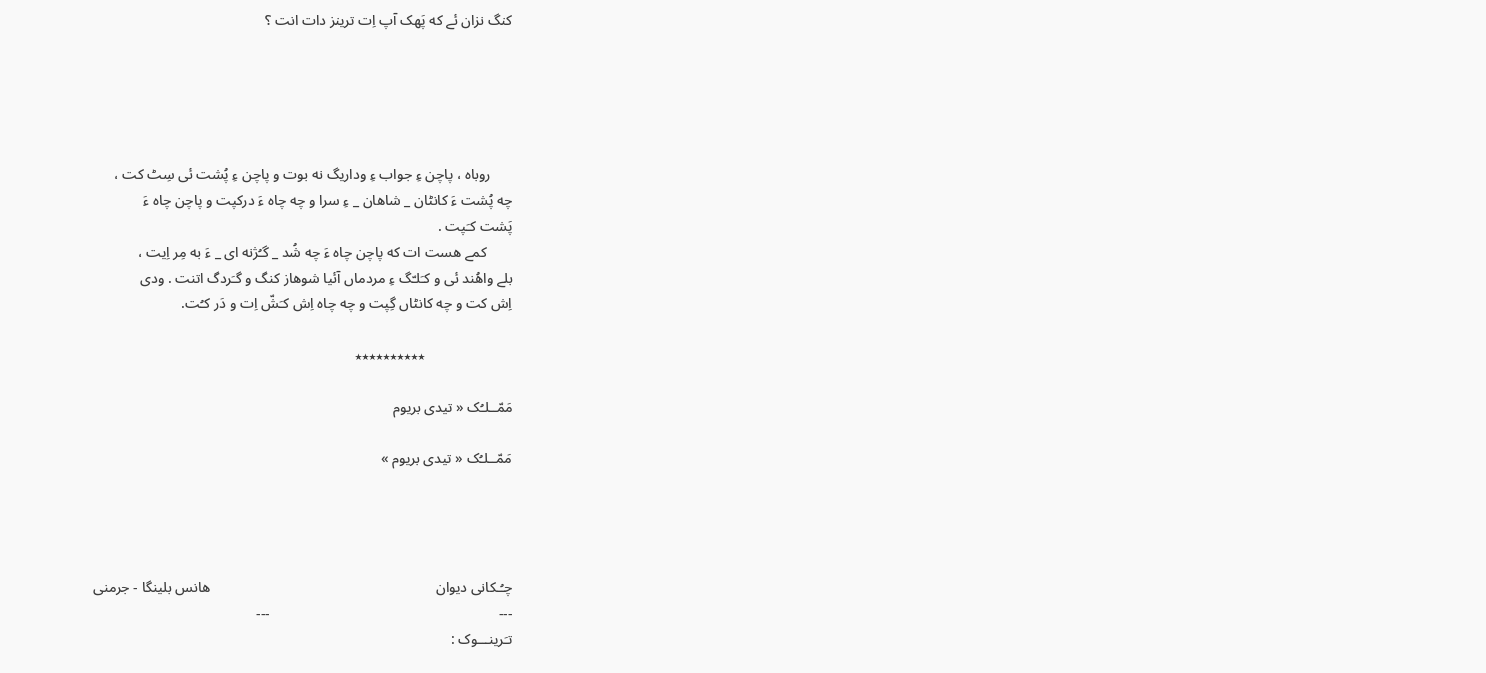کنگ نزان ئے که پَهک آپ اِت ترینز دات انت ؟





      روباه ، پاچن ءِ جواب ءِ وداریگ نه بوت و پاچن ءِ پُشت ئی سِٹ کت ،
چه پُشت ءَ کانٹان _ شاهان _ ءِ سرا و چه چاه ءَ درکپت و پاچن چاه ءَ
پَشت کـَپت .
       کمے هست ات که پاچن چاه ءَ چه شُد _ گـُژنه ای _ ءَ به مِر اِیت ،
بلے واهُند ئی و کـَلـّگ ءِ مردماں آئیا شوهاز کنگ و گـَردگ اتنت . ودی
اِش کت و چه کانٹاں گِپت و چه چاه اِش کـَشّ اِت و دَر کـُت.

                        ٭٭٭٭٭٭٭٭٭٭

مَمّــلـُک « تیدی بریوم

مَمّــلـُک « تیدی بریوم »




چـُـکانی دیوان                                                              هانس بلینگا - جرمنی
---                                                               ---
تـَرینـــوک :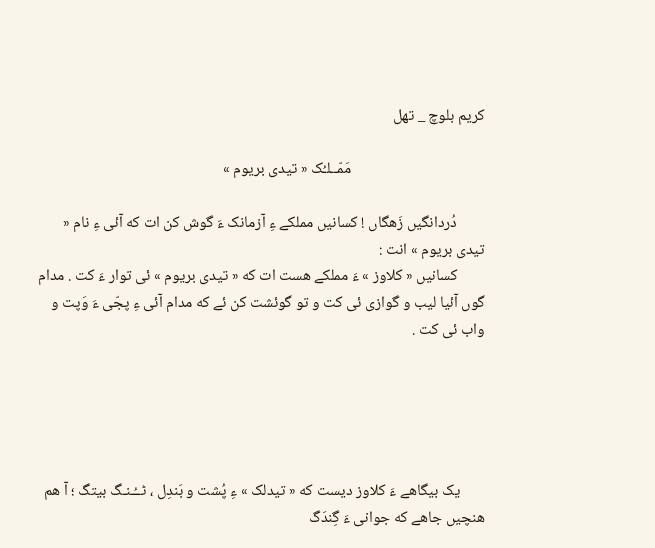کریم بلوچ _ تهل

                                      مَمّــلـُک « تیدی بریوم »

        دُردانگیں زَهگاں ! کسانیں مملکے ءِ آزمانک ءَ گوش کن ات که آئی ءِ نام « تیدی بریوم » انت :
        کسانیں « کلاوز » ءَ مملکے هست ات که « تیدی بریوم » ئی توار ءَ کت . مدام گوں آئیا لیب و گوازی ئی کت و تو گوئشت کن ئے که مدام آئی ءِ پجّی ءَ وَپت و واب ئی کت .





       یک بیگاهے ءَ کلاوز دیست که « تیدلک » ءِ پُشت و بَندِل ، ٹــُـنـگ بیتگ ؛ آ هم هنچیں جاهے که جوانی ءَ گِندَگ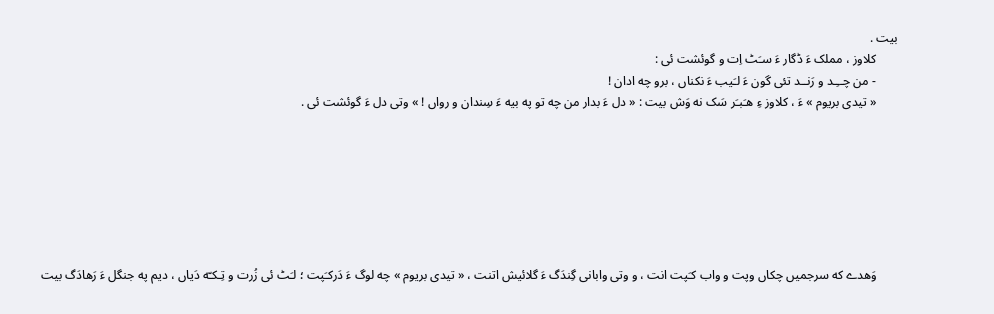بیت .
       کلاوز ، مملک ءَ ڈگار ءَ سـَٹ اِت و گوئشت ئی :
       - من چــِـد و رَنــد تئی گون ءَ لـَیب ءَ نکناں ، برو چه ادان !
       « تیدی بریوم » ءَ ، کلاوز ءِ هـَبـَر سَک نه وَش بیت : « دل ءَ بدار من چه تو په بیه ءَ سِندان و رواں ! » وتی دل ءَ گوئشت ئی .







       وَهدے که سرجمیں چکاں وپت و واب کـَپت انت ، و وتی وابانی گِندَگ ءَ گلائیش اتنت ، « تیدی بریوم » چه لوگ ءَ دَرکـَپت ؛ لـَٹ ئی زُرت و تِـکـّه دَیاں ، دیم په جنگل ءَ رَهادَگ بیت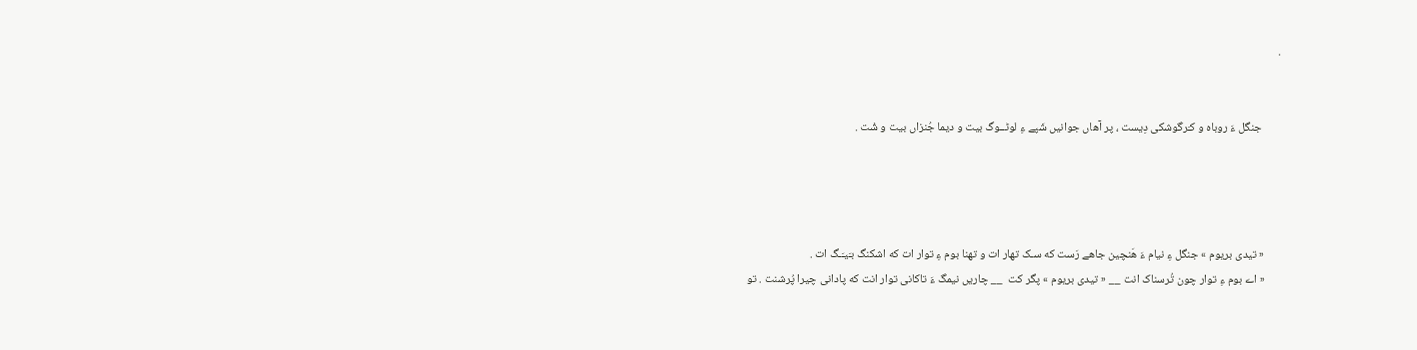.


       جنگل ءَ روباه و کـَرگوشکی دِیست ، پر آهاں جوانیں شَپے ءِ لوٹــوگ بیت و دیما جُنزاں بیت و شُت .




      « تیدی بریوم » جنگل ءِ نیام ءَ هَنچین جاهے رَست که سـک تهار ات و تهنا بوم ءِ توار ات که اشکنگ بـَیـَـگ ات .
      « اے بوم ءِ توار چون تُرسناک انت __ « تیدی بریوم » پگر کت  __ چاریں نیمگ ءَ تاکانی توار انت که پادانی چیرا پُرشنت . تو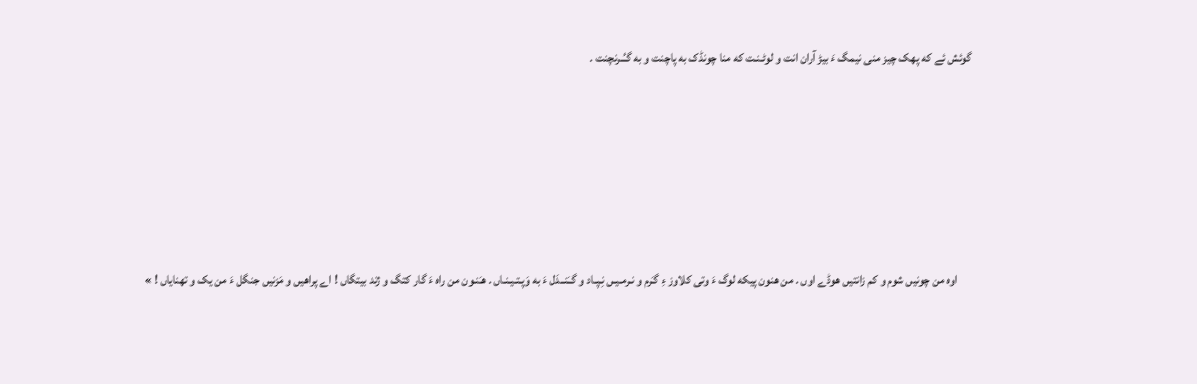گوئش ئے که پهک چیز منی نیمگ ءَ بیڑ آران انت و لوٹـنـت که منا چونڈک به پاچنت و به گـُــرنچنت .






      اوه من چونیں شوم و کم زانتیں هوڈے اوں . من هنون پیکه لوگ ءَ وتی کلاوز ءِ گـَرم و نـرمـیـں نِـپـاد و گــَنــدَل ءَ به وَپـتـیـنـاں . هـَنـون من راه ءَ گار کتگ و ژند بیتگاں ! اے پراهیں و مَزنیں جنگل ءَ من یک و تهنایاں ! »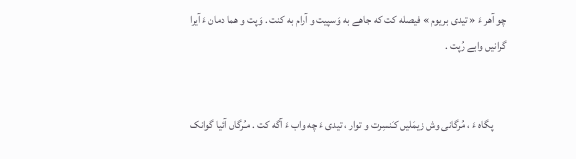چو آهر ءَ « تیدی بریوم » فیصله کت که جاهے به وَسپیت و آرام به کنت . وَپت و هما دمان ءَ آیرا گرانیں وابے رُپت .


      پگاه ءَ ، مُرگانی وش زیمَلیں کـَنسِرت و توار ، تیدی ءَ چه واب ءَ آگه کت . مـُرگاں آئیا گوانک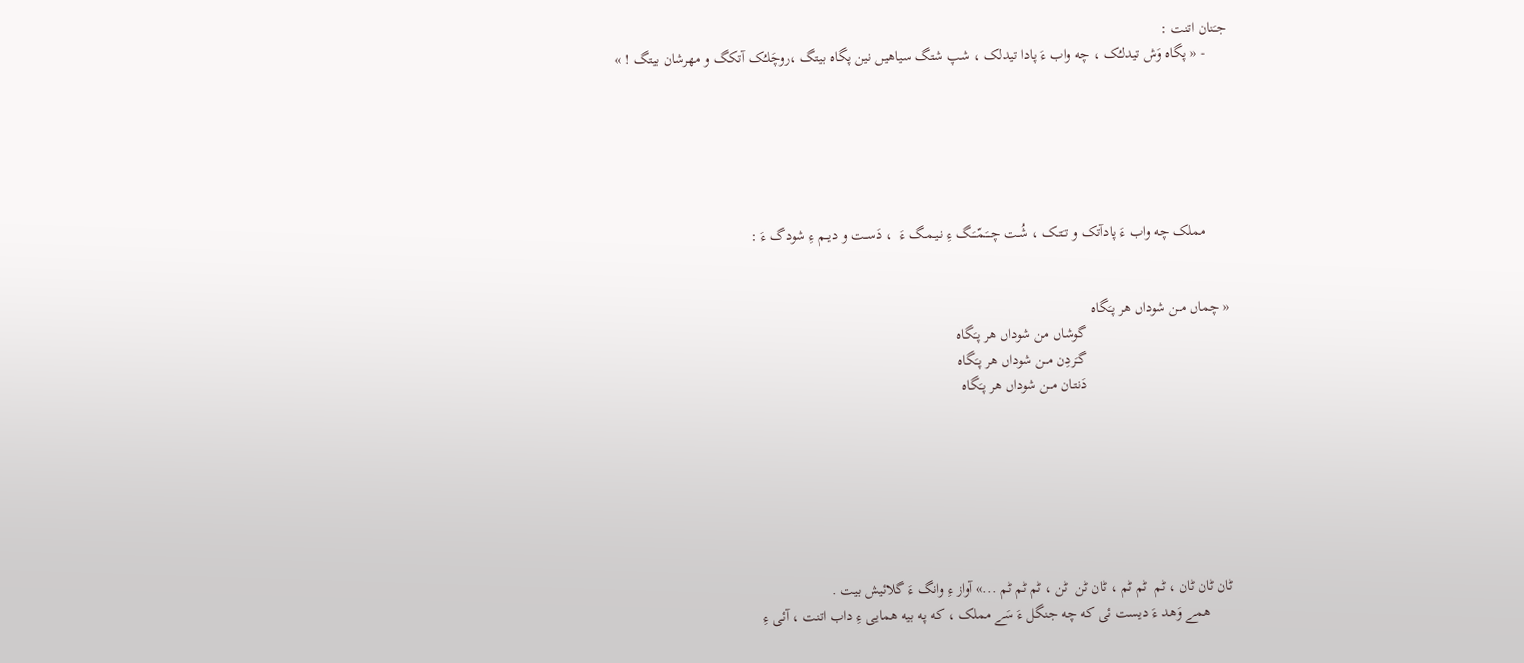جـَنان اتنت :
      - « پگاه وَش تیدلـُک ، چه واب ءَ پادا تیدلک ، شپ شتگ سیاهیں نین پگاه بیتگ ،روچَلـُک آتکگ و مهرشان بیتگ ! »






      مملک چه واب ءَ پادآتک و تـَتـک ، شُـت چـــَـمّــَـگ ءِ نـیـمـگ ءَ  ، دَســت و دیــم ءِ شودگ ءَ :


« چماں مــن شوداں هر پـَگاه
                                      گوشاں من شوداں هر پـَگاه
                                      گـَردِن مــن شوداں هر پـَگاه
                                      دَنتـان مــن شوداں هر پـَگاه







ٹان ٹان ٹان ، ٹم  ٹم ٹم ، ٹان ٹن  ٹن ، ٹم ٹم ٹم ...» آواز ءِ وانگ ءَ گلائیش بیت .
      همے وَهد ءَ دیست ئی که چه جنگل ءَ سَے مملک ، که په بیه همایی ءِ داب اتنت ، آئی ءِ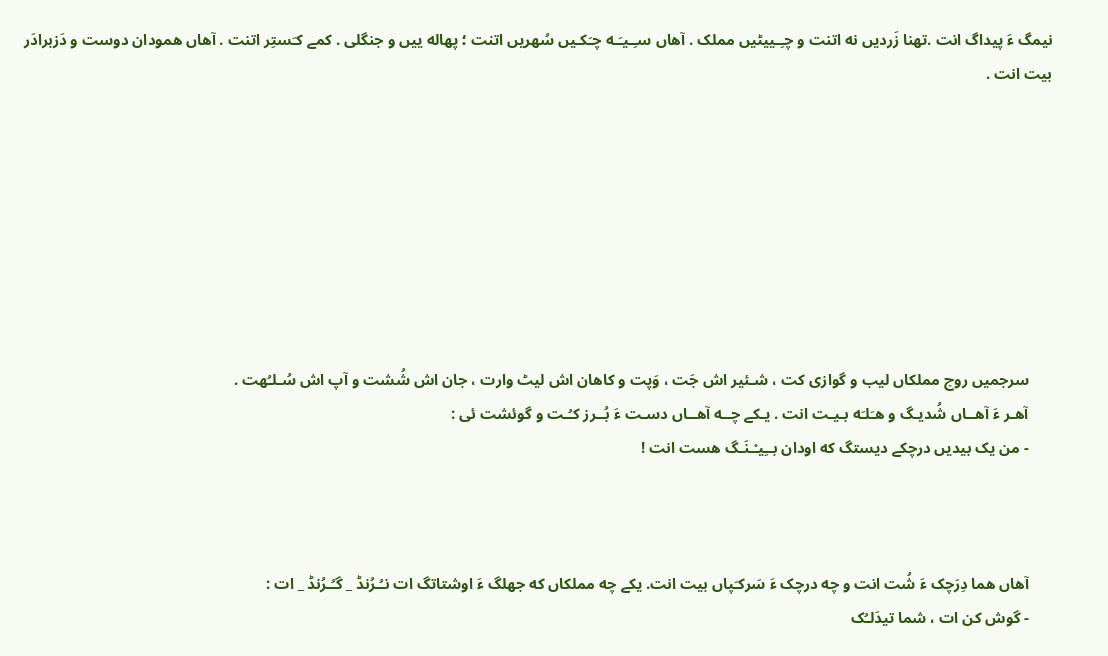نیمگ ءَ پیداگ انت .تهنا زَردیں نه اتنت و چـِـییٹیں مملک . آهاں سـِـیـَـه چـَکـیں سُهریں اتنت ؛ پهاله ییں و جنگلی . کمے کـَستِر اتنت . آهاں همودان دوست و دَزبرادَر بیت انت .








      سرجمیں روچ مملکاں لیب و گوازی کت ، شـئیر اش جَت ، وَپت و کاهان اش لیٹ وارت ، جان اش شُشت و آپ اش سُـلـُهت .
      آهـر ءَ آهــاں شُدیـگ و هـَلـَه بـیـت انت . یـکے چــه آهــاں دسـت ءَ بُــرز کـُـت و گوئشت ئی :
      - من یک بیدیں درچکے دیستگ که اودان بــِیـْـنَـگ هست انت !



      آهاں هما دِرَچک ءَ شُت انت و چه درچک ءَ سَرکـَپاں بیت انت. یکے چه مملکاں که جهلگ ءَ اوشتاتگ ات نـُـرُنڈ _ گـُـرُنڈ _ ات :
      - گوش کن ات ، شما تیدَلـُک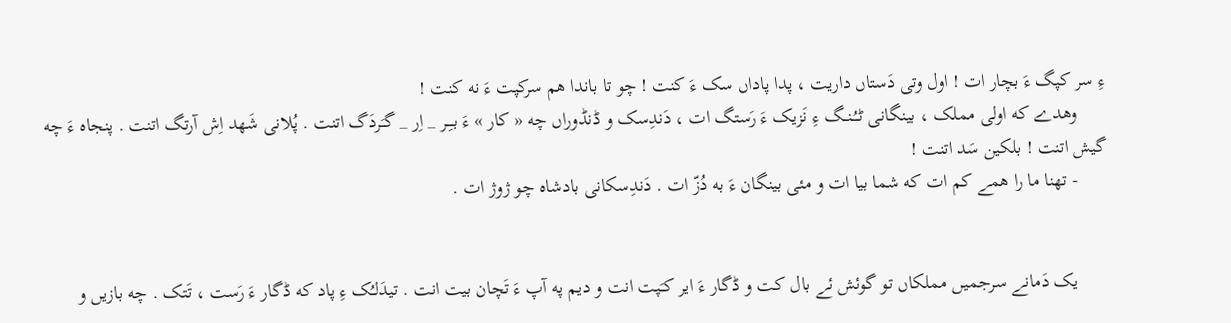ءِ سر کپگ ءَ بچار ات ! اول وتی دَستاں داریت ، پدا پاداں سک ءَ کنت ! چو تا باندا هم سرکپت ءَ نه کنت !
      وهدے که اولی مملک ، بینگانی ٹــُـنــگ ءِ نَزیک ءَ رَستگ ات ، دَندِسک و ڈنڈوراں چه « کار » ءَ بــِـر _ اِر _ گـَردَگ اتنت . پُلانی شَهد اِش آرتگ اتنت . پنجاه ءَ چه گیش اتنت ! بلکین سَد اتنت !
      - تهنا ما را همے کم ات که شما بیا ات و مئی بینگان ءَ به دُزّ ات . دَندِسکانی بادشاه چو ژوژ ات .


      یک دَمانے سرجمیں مملکاں تو گوئش ئے بال کت و ڈگار ءَ ایر کـَپت انت و دیم په آپ ءَ تَچان بیت انت . تیدَلـُک ءِ پاد که ڈگار ءَ رَست ، تَتک . چه بازیں و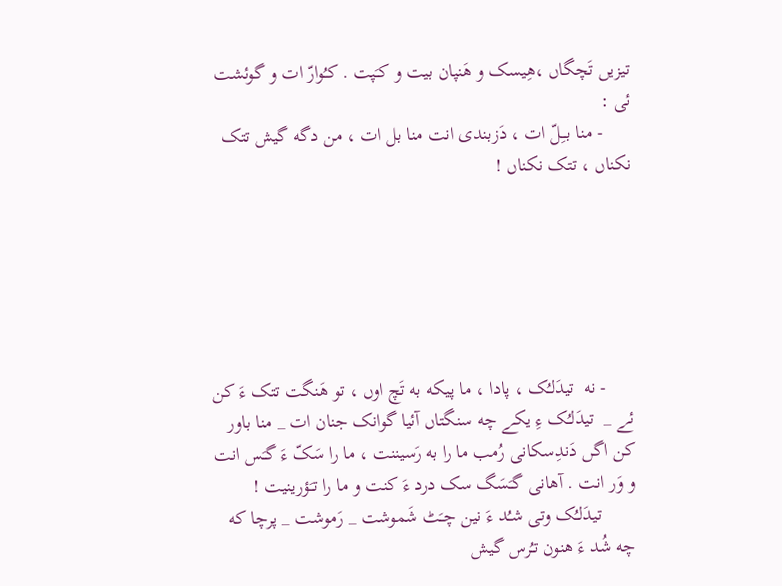تیزیں تَچگاں ،هِیسک و هَنپان بیت و کـَپت . کـُوارّ ات و گوئشت ئی :
      - منا بــِلّ ات ، دَزبندی انت منا بل ات ، من دگه گیش تتک نکناں ، تتک نکناں !






      - نه  تیدَلـُک ، پادا ، ما پیکه به تَچ اوں ، تو هَنگت تتک ءَ کن ئے _  تیدَلـُک ءِ یکے چه سنگتاں آئیا گوانک جنان ات _ منا باور کن اگں دَندِسکانی رُمب ما را به رَسیننت ، ما را سَکّ ءَ گـَس انت و وَر انت . آهانی گـَسَگ سک درد ءَ‌ کنت و ما را تـَؤرینیت !
       تیدَلـُک وتی شـُد ءَ نین چـَٹ شَموشت _ رَموشت _ پرچا که چه شُد ءَ هنون تـُرس گیش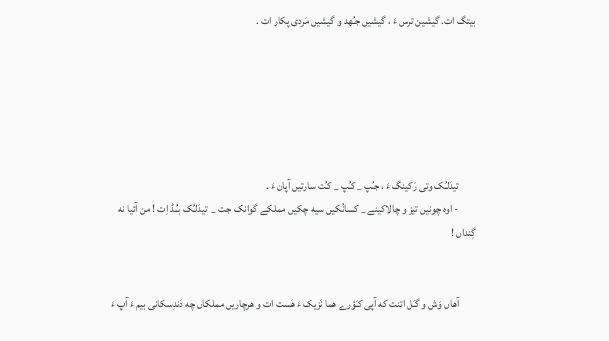بیتگ ات. گیشین ترس ءَ ، گیشیں جـُهد و گیشیں مَردی پکار ات .






        تیدَلـُک وتی رَکینگ ءَ ، جـُپ _ کـُپ _ کـُت سارتیں آپان ءَ .
        - اوه چونیں تیز و چالاکینے _ کسانُکیں سیه چکیں مملکے گوانک جت _  تیدَلـُک بـُـڈ اِت ! من آئیا نه گِنداں !


        آهاں وَش و گـَل اتنت که آپی کـَؤرے هما نَزیک ءَ هَست ات و هرچاریں مملکاں چه دَندِسکانی بیم ءَ آپ ءَ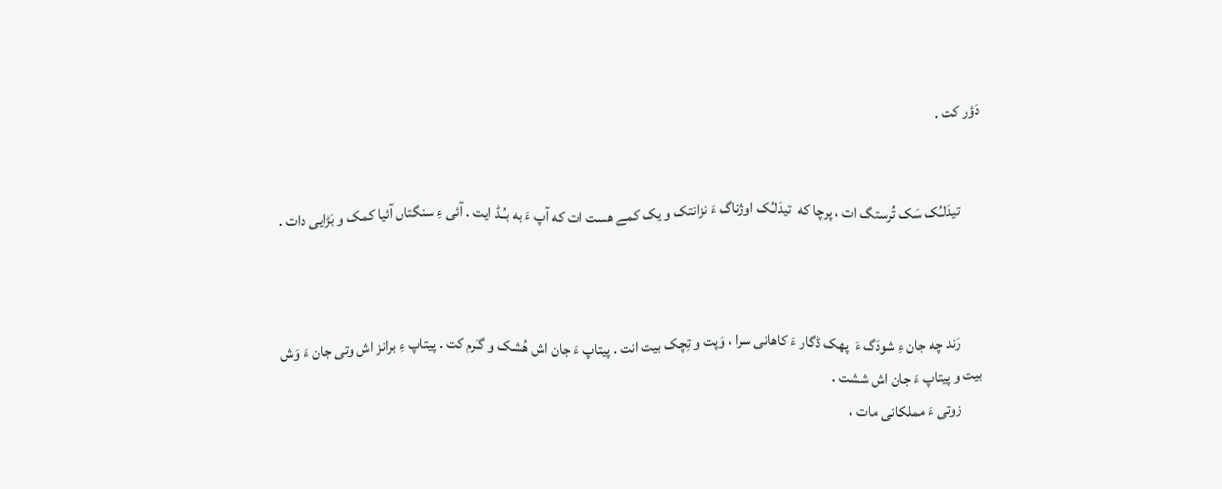دَؤر کت .


       تیدَلـُک سَک تُرستگ ات ، پرچا که  تیدَلـُک اوژناگ ءَ نزانتک و یک کمے هست ات که آپ ءَ به بـُـڈ ایت . آئی ءِ سنگتاں آئیا کمک و بَڑایی دات .



       رَند چه جان ءِ شودَگ ءَ  پهک ڈگار ءَ کاهانی سرا ، وَپت و تِچک بیت انت . پیتاپ ءَ جان اش هُشک و گـَرم کت . پیتاپ ءِ برانز اش وتی جان ءَ وَش بیت و پیتاپ ءَ جان اش ششت .
       زوتی ءَ مملکانی مات ،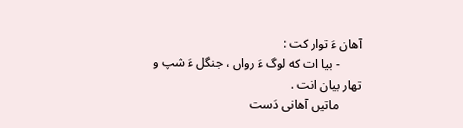آهان ءَ توار کت :
       - بیا ات که لوگ ءَ رواں ، جنگل ءَ شپ و تهار بیان انت .
       ماتیں آهانی دَست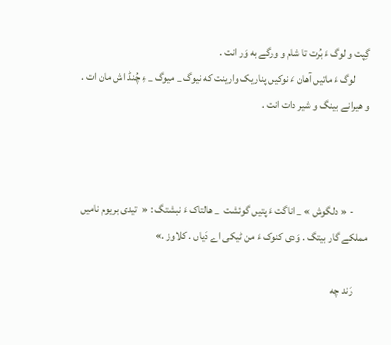گِپت و لوگ ءَ بُرت تا شام و ورگے به وَر انت .
       لوگ ءَ ماتیں آهان ءَ نوکیں پناریک وارینت که نیوگ _ میوگ _ ءِ چُنڈ اش مان ات . و هیرانے بینگ و شیر دات انت .



       - « دلگوش » _ اناگت ءَ پتیں گوئشت  _ هالتاک ءَ نبشتگ : «  تیدی بریوم نامیں مملکے گار بیتگ . وَدی کنوک ءَ من ٹیکی اے دَیاں . کلاوز .»

       رَند چه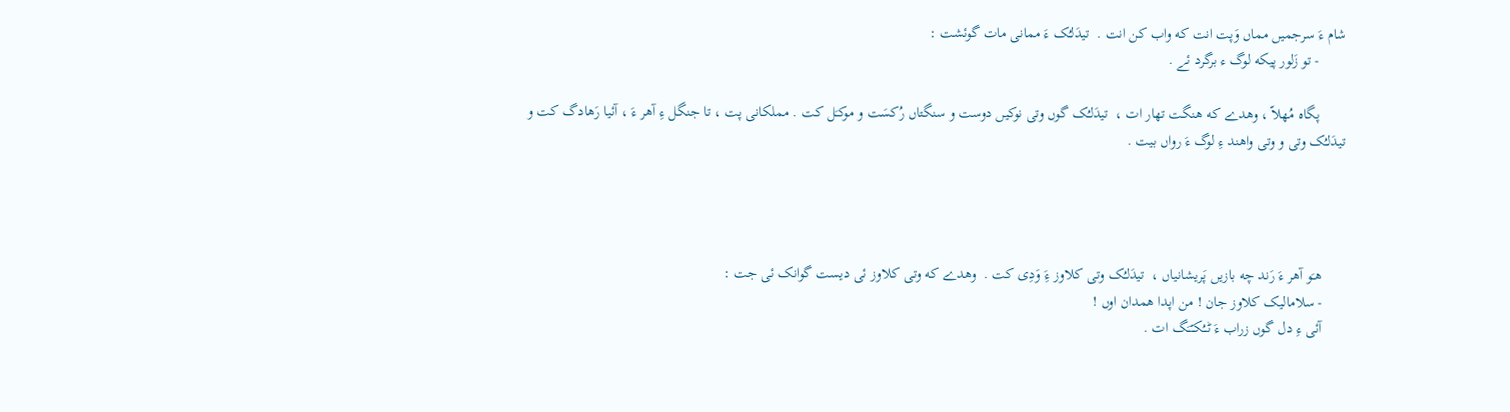شام ءَ سرجمیں مماں وَپت انت که واب کن انت .  تیدَلـُک ءَ ممانی مات گوئشت :
       - تو زَلور پیکه لوگ ء برگرد ئے .

       پگاه مُهلاّ ، وهدے که هنگت تهار ات ،  تیدَلـُک گوں وتی نوکیں دوست و سنگتاں رُکسَت و موکـَل کت . مملکانی پت ، تا جنگل ءِ آهر ءَ ، آئیا رَهادگ کت و  تیدَلـُک وتی و وتی واهند ءِ لوگ ءَ رواں بیت .




      هـَو آهر ءَ رَند چه بازیں پَریشانیاں ،  تیدَلـُک وتی کلاوز ءَِ وَدِی کت .  وهدے که وتی کلاوز ئی دیست گوانک ئی جت :
      - سلامالیک کلاوز جان ! من اپدا همدان اوں !
      آئی ءِ دل گوں زراب ءَ ٹــُکـّــَگ ات .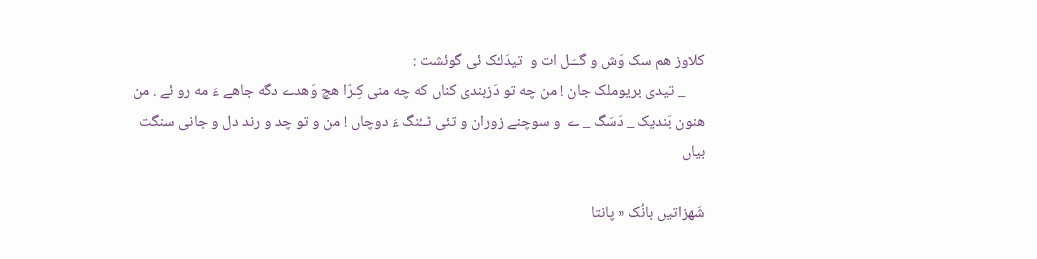کلاوز هم سک وَش و گــَـل ات و  تیدَلـُک ئی گوئشت :
      _ تیدی بریوملک جان ! من چه تو دَزبندی کناں که چه منی کِـرّا هچ وَهدے دگه جاهے ءَ مه رو ئے . من هنون بَندیک _ دَسَگ _ ے  و سوچنے زوران و تئی ٹــُنگ ءَ دوچاں ! من و تو چد و رند دل و جانی سنگت بیاں

شَهزاتیں بانُک « پانتا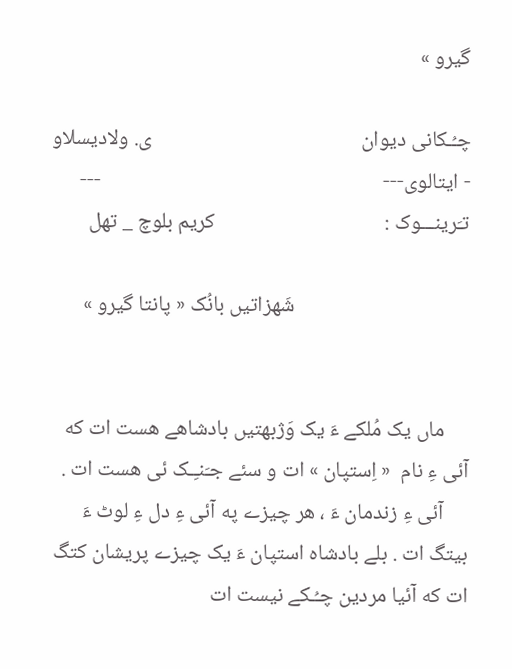گیرو »

چـُـکانی دیوان                                           ی. ولادیسلاو - ایتالوی---                                                          ---
تـَرینـــوک :                                   کریم بلوچ _ تهل

                                    شَهزاتیں بانُک « پانتا گیرو »


     ماں یک مُلکے ءَ یک وَژبهتیں بادشاهے هست ات که آئی ءِ نام  « اِستپان » ات و سئے جـَنـِـک ئی هست ات .
     آئی ءِ زندمان ءَ ، هر چیزے په آئی ءِ دل ءِ لوٹ ءَ بیتگ ات . بلے بادشاه استپان ءَ یک چیزے پریشان کتگ ات که آئیا مردین چـُـکے نیست ات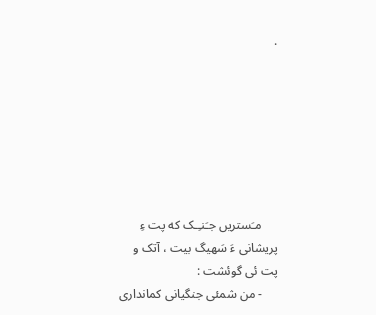.







     مـَستریں جـَنـِـک که پت ءِ پریشانی ءَ سَهیگ بیت ، آتک و پت ئی گوئشت :
     - من شمئی جنگیانی کمانداری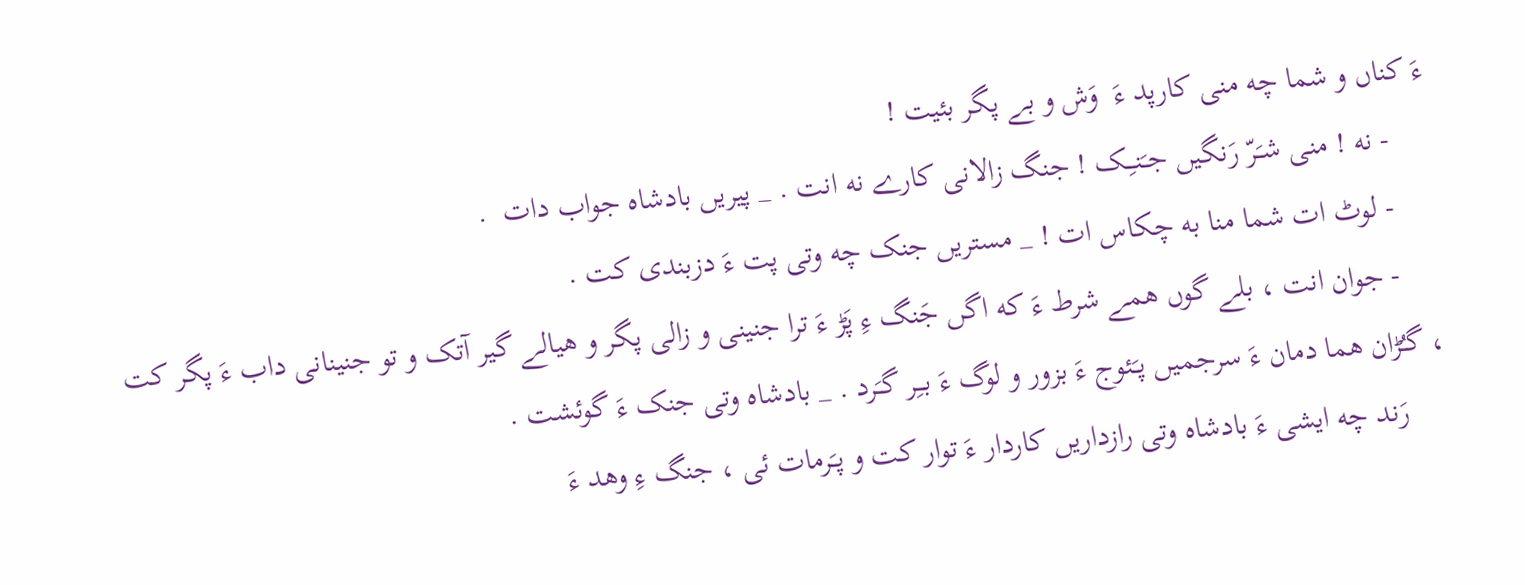ءَ کناں و شما چه منی کارپد ءَ  وَش و بے پگر بئیت !
     - نه ! منی شـَرّ رَنگیں جـَنـِـک ! جنگ زالانی کارے نه انت . _ پیریں بادشاه جواب دات  .
     - لوٹ ات شما منا به چکاس ات ! _ مستریں جنک چه وتی پت ءَ دزبندی کت .
     - جوان انت ، بلے گوں همے شرط ءَ که اگں جَنگ ءِ پَڑ ءَ ترا جنینی و زالی پگر و هیالے گیر آتک و تو جنینانی داب ءَ پگر کت ، گـُڑان هما دمان ءَ سرجمیں پـَئوج ءَ بزور و لوگ ءَ بــِر گـَرد . _ بادشاه وتی جنک ءَ گوئشت .
     رَند چه ایشی ءَ بادشاه وتی رازداریں کاردار ءَ توار کت و پـَرمات ئی ، جنگ ءِ وهد ءَ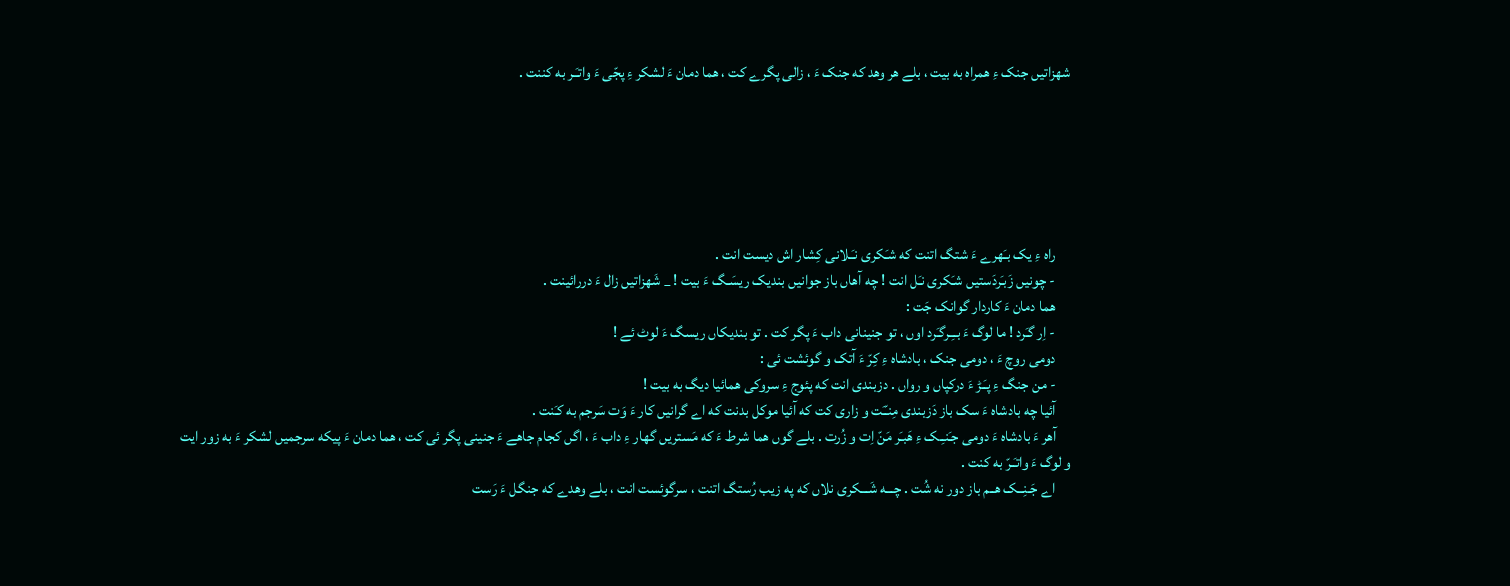شهزاتیں جنک ءِ همراه به بیت ، بلے هر وهد که جنک ءَ ، زالی پگرے کت ، هما دمان ءَ لشکر ءِ پجّی ءَ واتـَـر به کننت .






     راه ءِ یک بـَهرے ءَ شتگ اتنت که شـَکری نـَـلانی کِشار اش دیست انت .
     - چونیں زَبـَردَستیں شـَکری نـَل انت ! چه آهاں باز جوانیں بندیک ریسَـگ ءَ بیت ! _ شَهزاتیں زال ءَ دررائینت .
     هما دمان ءَ کاردار گوانک جَت :
     - اِر گـَرد ! ما لوگ ءَ بــِـرگـَرد اوں ، تو جنینانی داب ءَ پگر کت . تو بندیکاں ریسگ ءَ لوٹ ئے !
     دومی روچ ءَ ، دومی جنک ، بادشاه ءِ کِرّ ءَ آتک و گوئشت ئی :
     - من جنگ ءِ پـَـڑ ءَ درکپاں و رواں . دزبندی انت که پئوج ءِ سروکی همائیا دیگ به بیت !
     آئیا چه بادشاه ءَ سک باز دَزبندی مِنـّـَت و زاری کت که آئیا موکل بدنت که اے گرانیں کار ءَ وَت سَرجم به کـَنت .
     آهر ءَ بادشاه ءَ دومی جـَنـِـک ءِ هَبـَر مَنّ اِت و زُرت . بلے گوں هما شرط ءَ که مَستریں گهار ءِ داب ءَ ، اگں کجام جاهے ءَ جنینی پگر ئی کت ، هما دمان ءَ پیکه سرجمیں لشکر ءَ به زور ایت و لوگ ءَ واتـَـرّ به کنت .
     اے جَـنِــک هــم باز دور نه شُت . چـــه شَـــکری نلاں که په زیب رُستگ اتنت ، سرگوئست انت ، بلے وهدے که جنگل ءَ رَست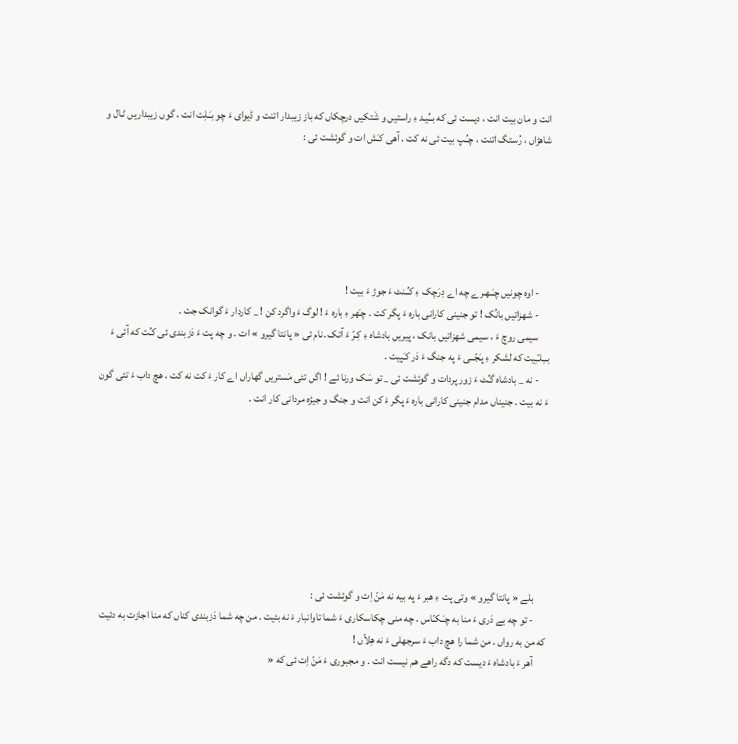انت و مان بیت انت ، دیست ئی که بــُیـد ءِ راستیں و شَتکیں درچکاں که باز زیبدار اتنت و ڈیوای ءَ چو بـَـلِت انت ، گوں زیبداریں ٹـال و شاهڑاں ، رُستگ اتنت ، چـُـپ بیت ئی نه کت . آهی کـَش ات و گوئشت ئی :






     - اوه چونیں چـَـهـرے چه اے دِرَچک ءِ کـُـنٹ ءَ جوڑ ءَ بیت !
     - شهزاتیں بانُک ! تو جنینی کارانی باره ءَ پگر کت . چـَهر ءِ باره ءَ ! لوگ ءَ واگرد کن ! _ کاردار ءَ گوانک جت .
     سیمی روچ ءَ ، سیمی شهزاتیں بانک ، پیریں بادشاه ءِ کِـرّ ءَ آتک .نام ئی « پانتا گیرو » ات . و چه پت ءَ دَزبندی ئی کـُت که آئی ءَ بــِـلـّـِیت که لشکر ءِ پـَجّــی ءَ په جنگ ءَ دَر کـَپیت .
     - نه _ بادشاه گـُٹ ءَ زور پردات و گوئشت ئی _ تو سَک ورنا ئے ! اگں تئی مَستریں گهاراں اے کار ءَ کت نه کت ، هچ داب ءَ تئی گون ءَ نه بیت . جنیناں مدام جنینی کارانی باره ءَ پگر ءَ کن انت و جنگ و جیڑه مردانی کار انت .








      بلے « پانتا گیرو » وتی پت ءِ هبر ءَ په بیه نه مَنّ اِت و گوئشت ئی :
      - تو چه بے دَری ءَ منا به چـَـکـّاس . چه منی چکاسکاری ءَ شما تاوانبار ءَ نه بئیت . من چه شما دَزبندی کناں که منا اجازت به دئیت که من به رواں . من شما را هچ داب ءَ سرجهلی ءَ نه هِلاّں !
      آهر ءَ بادشاه ءَ دیست که دگه راهے هم نیست انت . و مجبوری ءَ مَنّ اِت ئی که «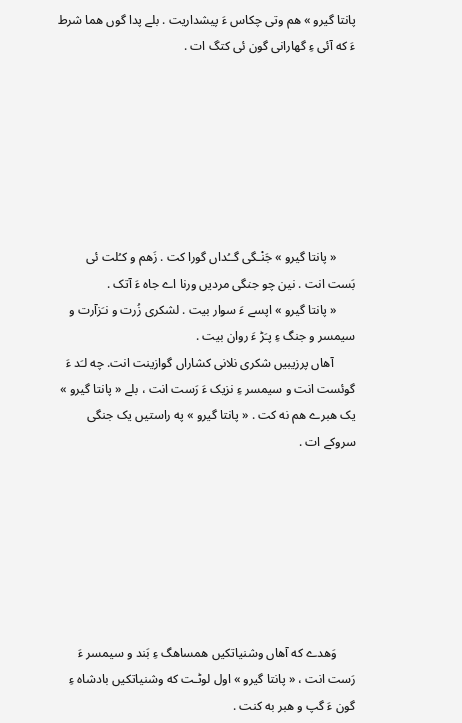پانتا گیرو » هم وتی چکاس ءَ پیشداریت . بلے پدا گوں هما شرط ءَ که آئی ءِ گهارانی گون ئی کتگ ات .







      « پانتا گیرو » جَنْـگی گــُداں گورا کت . زَهم و کـُلت ئی بَست انت . نین چو جنگی مردیں ورنا اے جاه ءَ آتک .
      « پانتا گیرو » اپسے ءَ سوار بیت . لشکری زُرت و نـَزآرت و سیمسر و جنگ ءِ پـَڑ ءَ روان بیت .
       آهاں پرزیبیں شکری نلانی کشاراں گوازینت انت. چه لـَد ءَ گوئست انت و سیمسر ءِ نزیک ءَ رَست انت ، بلے « پانتا گیرو » یک هبرے هم نه کت . « پانتا گیرو » په راستیں یک جنگی سروکے ات .







      وَهدے که آهاں وشنیاتکیں همساهگ ءِ بَند و سیمسر ءَ رَست انت ، « پانتا گیرو » اول لوٹـت که وشنیاتکیں بادشاه ءِ گون ءَ گپ و هبر به کنت .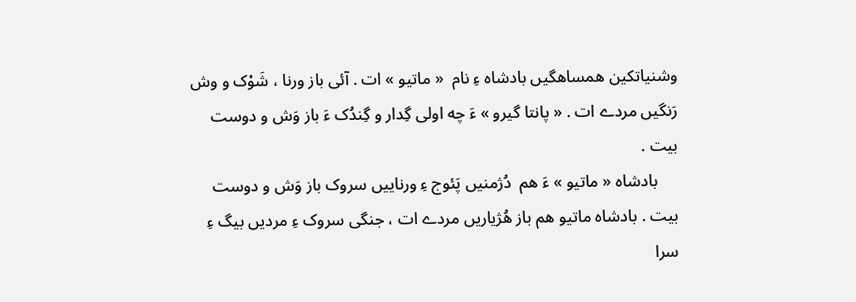وشنیاتکین همساهگیں بادشاه ءِ نام  « ماتیو » ات . آئی باز ورنا ، شَوْک و وش رَنگیں مردے ات . « پانتا گیرو » ءَ چه اولی گِدار و گِندُک ءَ باز وَش و دوست بیت .
     بادشاه « ماتیو » ءَ هم  دُژمنیں پَئوج ءِ ورناییں سروک باز وَش و دوست بیت . بادشاه ماتیو هم باز هُژیاریں مردے ات ، جنگی سروک ءِ مردیں بیگ ءِ سرا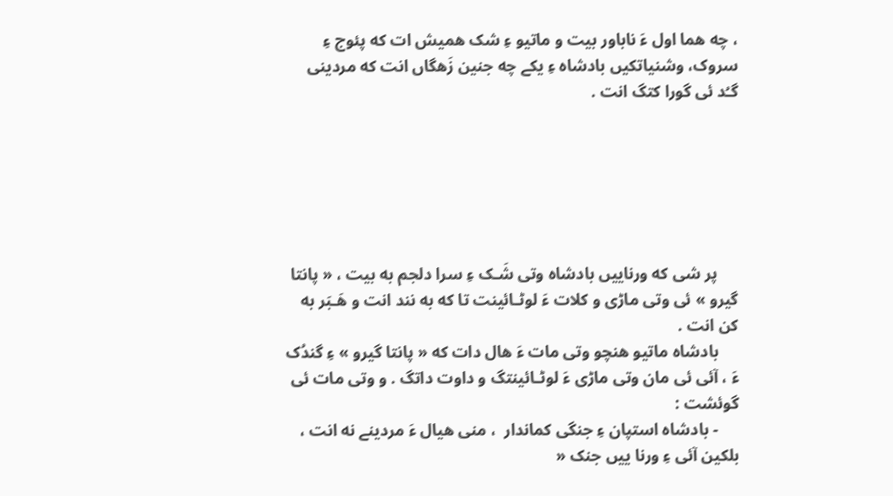، چه هما اول ءَ ناباور بیت و ماتیو ءِ شک همیش ات که پئوج ءِ سروک، وشنیاتکیں بادشاه ءِ یکے چه جنین زَهگاں انت که مردینی گـُد ئی گورا کتگ انت .






     پر شی که ورناییں بادشاه وتی شَـک ءِ سرا دلجم به بیت ، « پانتا گیرو » ئی وتی ماڑی و کلات ءَ لوٹـائینت تا که به نند انت و هَـبَر به کن انت .
     بادشاه ماتیو هنچو وتی مات ءَ هال دات که « پانتا گیرو » ءِ گندُک ءَ ، آئی ئی مان وتی ماڑی ءَ لوٹـائینتگ و داوت داتگ . و وتی مات ئی گوئشت :
     - بادشاه استپان ءِ جنگی کماندار  ، منی هیال ءَ مردینے نه انت ، بلکین آئی ءِ ورنا ییں جنک «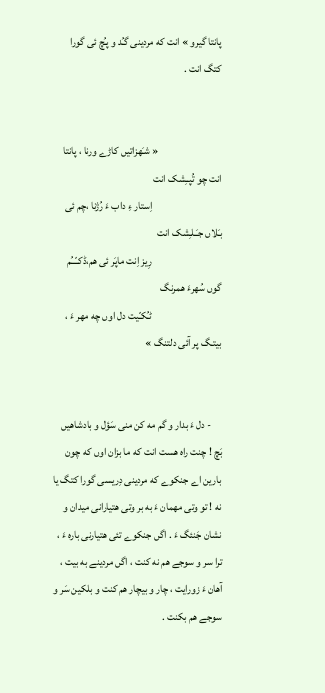پانتا گیرو » انت که مردینی گـُد و پـُچ ئی گورا کتگ انت .


                              « شـَهزاتیں کاڑے ورنا ، پانتا انت چو تُپــِشک انت
                                 اِستار ءِ داب ءَ رُژنا ،چم ئی بـَلاں جـَـلـِشک انت
                                 رِیز اِنت ماپَر ئی هم،ڈکــّــُم گوں سُهرءَ همرنگ
                                 ٹـُکـّیت دل اوں چه مهر ءَ ، بیتـگ پر آئی دلتنگ »


     - دل ءَ بدار و گم مه کن منی سَؤل و بادشاهیں بَچ ! چنت راه هست انت که ما بزان اوں که چون بارین اے جنکوے که مردینی دِریسی گورا کتگ یا نه ! تو وتی مهمان ءَ به بر وتی هتیارانی میدان و نشان جَنئگ ءَ . اگں جنکوے تئی هتیارنی باره ءَ ، ترا سر و سوجے هم نه کنت ، اگں مردینے به بیت ، آهان ءَ زورایت ، چار و بیچار هم کنت و بلکین سَر و سوجے هم بکنت .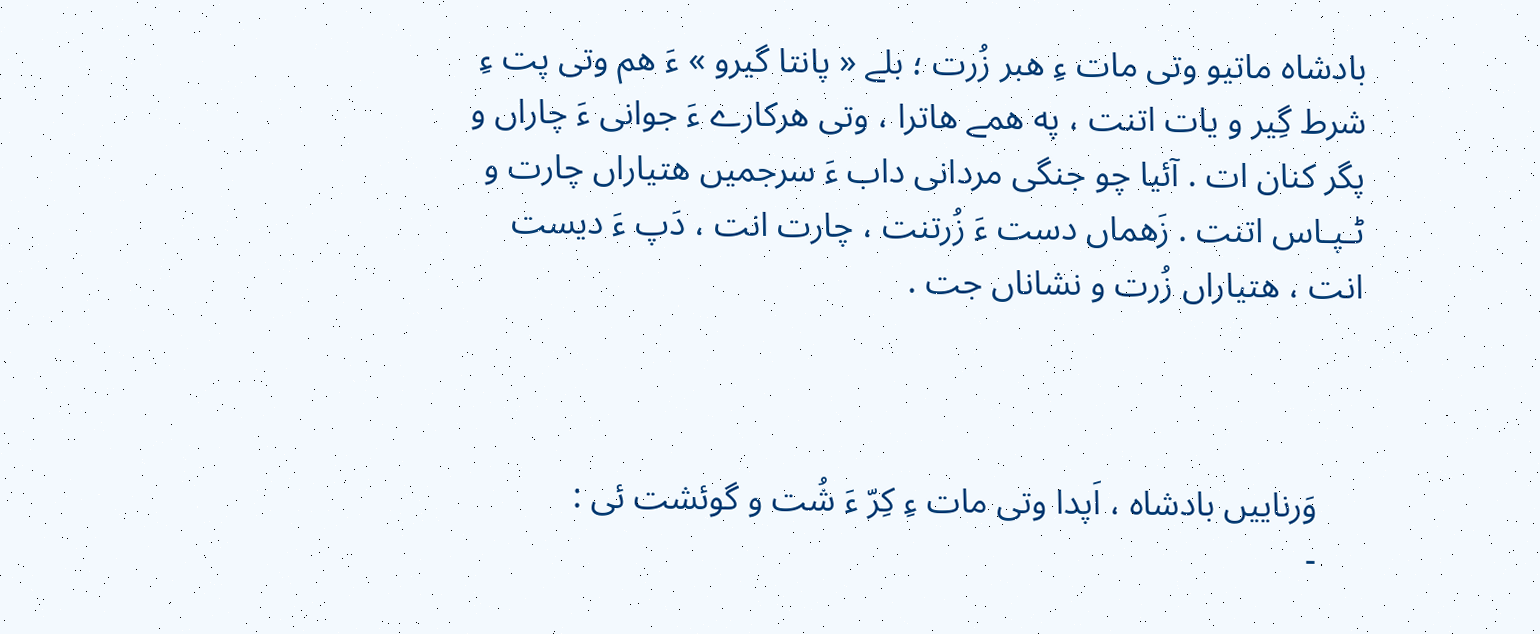بادشاه ماتیو وتی مات ءِ هبر زُرت ؛ بلے « پانتا گیرو » ءَ هم وتی پت ءِ شرط گِیر و یات اتنت ، په همے هاترا ، وتی هرکارے ءَ جوانی ءَ چاراں و پگر کنان ات . آئیا چو جنگی مردانی داب ءَ سرجمیں هتیاراں چارت و ٹـپـاس اتنت . زَهماں دست ءَ زُرتنت ، چارت انت ، دَپ ءَ دیست انت ، هتیاراں زُرت و نشاناں جت .



     وَرناییں بادشاه ، اَپدا وتی مات ءِ کِرّ ءَ شُت و گوئشت ئی :
     -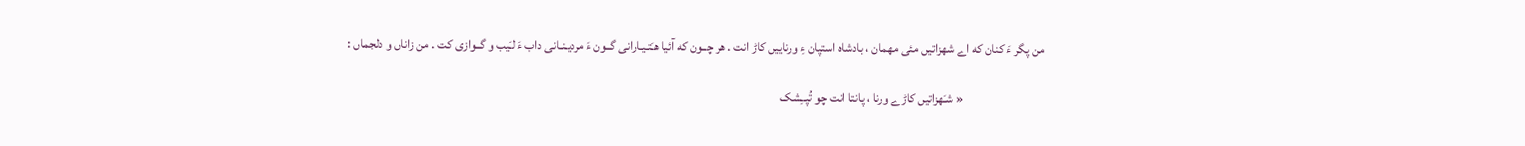من پگر ءَ کنان که اے شهزاتیں مئی مهمان ، بادشاه استپان ءِ ورناییں کاڑ انت . هر چــون که آئیا هـَتـیـارانی گــون ءَ مردیـنـانی داب ءَ لـَیب و گــوازی کت . من زاناں و دلجماں :

                               « شـَهزاتیں کاڑے ورنا ، پانتا انت چو تُپــِشک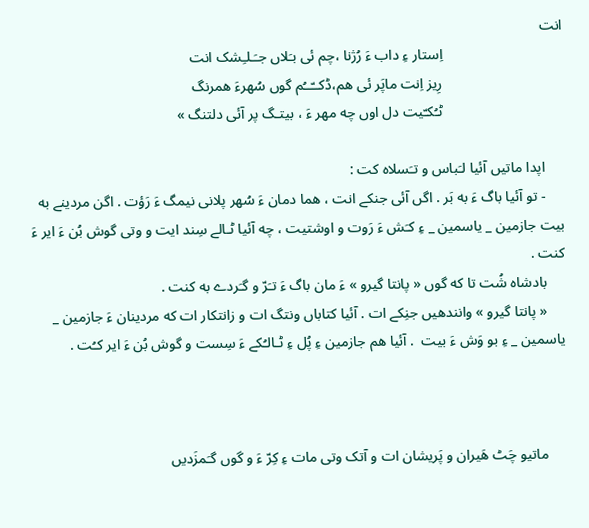انت
                                 اِستار ءِ داب ءَ رُژنا ،چم ئی بـَلاں جـَـلـِشک انت
                                 رِیز اِنت ماپَر ئی هم،ڈکــّــُم گوں سُهرءَ همرنگ
                                 ٹـُکـّیت دل اوں چه مهر ءَ ، بیتـگ پر آئی دلتنگ »

     اپدا ماتیں آئیا لـَباس و تـَسلاه کت :
     - تو آئیا باگ ءَ به بَر . اگں آئی جنکے انت ، هما دمان ءَ سُهر پلانی نیمگ ءَ رَؤت . اگن مردینے به بیت جازمین _ یاسمین _ ءِ کـَش ءَ رَوت و اوشتیت ، چه آئیا ٹـالے سِند ایت و وتی گوش بُن ءَ ایر ءَ کنت .
     بادشاه شُت تا که گوں « پانتا گیرو » ءَ مان باگ ءَ تـَرّ و گـَردے به کنت .
     « پانتا گیرو » وانندهیں جنِکے ات . آئیا کتاباں ونتگ ات و زانتکار ات که مردینان ءَ جازمین _ یاسمین _ ءِ بو وَش ءَ بیت  . آئیا هم جازمین ءِ پُل ءِ ٹـالـُکے ءَ سِست و گوش بُن ءَ ایر کـُت .



     ماتیو چَٹ هَیران و پَریشان ات و آتک وتی مات ءِ کِرّ ءَ و گوں گـَمزَدیں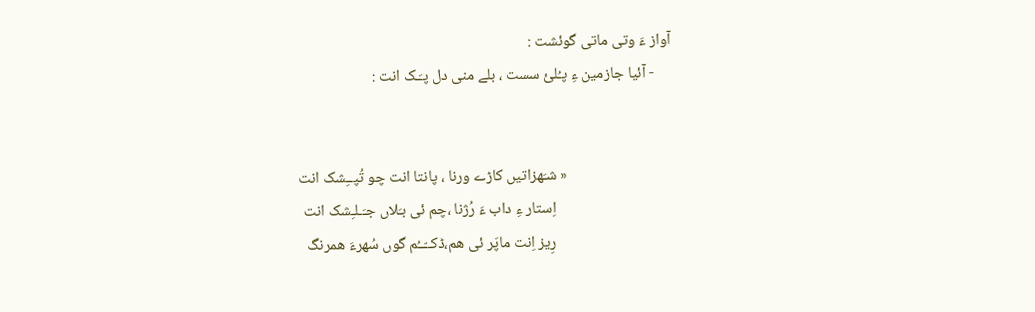آواز ءَ وتی ماتی گوئشت :
     - آئیا جازمین ءِ پـُلئ سست ، بلے منی دل پـَـک انت :


                              « شـَهزاتیں کاڑے ورنا ، پانتا انت چو تُپــِشک انت
                                 اِستار ءِ داب ءَ رُژنا ،چم ئی بـَلاں جـَـلـِشک انت
                                 رِیز اِنت ماپَر ئی هم،ڈکــّــُم گوں سُهرءَ همرنگ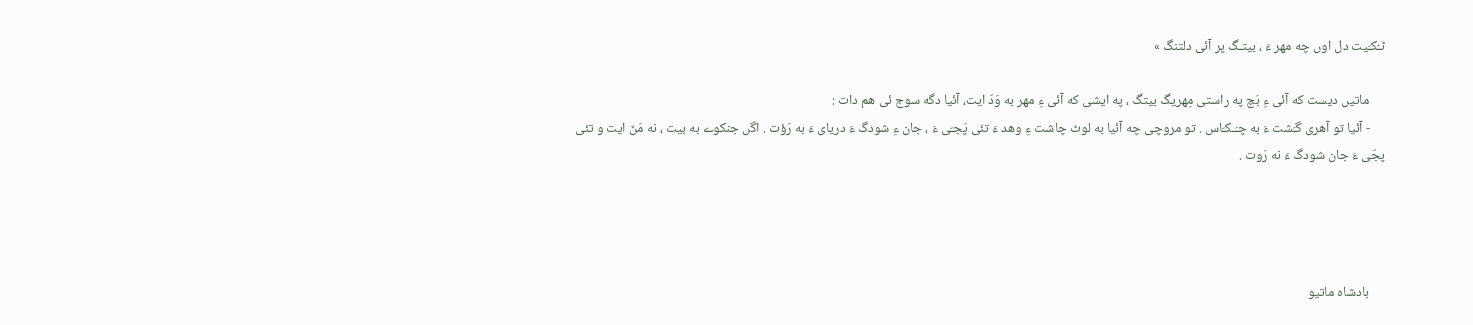ٹـُکـّیت دل اوں چه مهر ءَ ، بیتـگ پر آئی دلتنگ »

     ماتیں دیست که آئی ءِ بَچ په راستی مِهریگ بیتگ ، په ایشی که آئی ءِ مهر به وَدّ ایت، آئیا دگه سوج ئی هم دات :
     - آئیا تو آهری گـَشت ءَ به چـَـکـّاس . تو مروچی چه آئیا به لوٹ چاشت ءِ وهد ءَ تئی پَجـّی ءَ ، جان ءِ شودگ ءَ دریای ءَ به رَؤت . اگں جنکوے به بیت ، نه مَنّ ایت و تئی پجّی ءَ جان شودگ ءَ نه رَوت .




     بادشاه ماتیو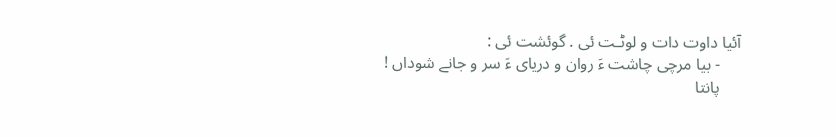آئیا داوت دات و لوٹـت ئی . گوئشت ئی :
     - بیا مرچی چاشت ءَ روان و دریای ءَ سر و جانے شوداں !
     پانتا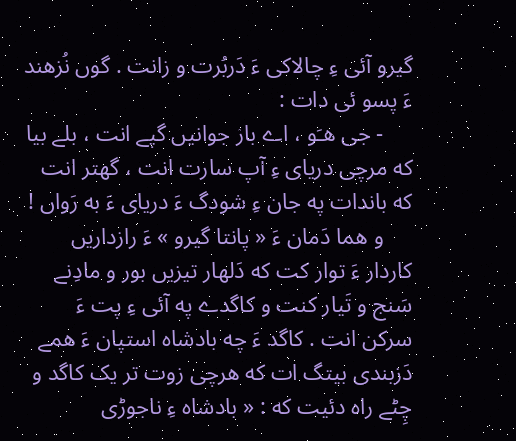گیرو آئی ءِ چالاکی ءَ دَربُرت و زانت . گوں نُزهند ءَ پسو ئی دات :
     - جی هـَو ، اے باز جوانیں گپے انت ، بلے بیا که مرچی دریای ءِ آپ سارت انت ، گهتر انت که باندات په جان ءِ شودگ ءَ دریای ءَ به رَواں !
     و هما دَمان ءَ « پانتا گیرو » ءَ رازداریں کاردار ءَ توار کت که دَلهار تیزیں بور و مادِنے سَنج و تَیار کنت و کاگدے په آئی ءِ پت ءَ سرکن انت . کاگد ءَ چه بادشاه استپان ءَ همے دَزبندی بیتگ ات که هرچی زوت تر یک کاگد و چِٹے راه دئیت که : « بادشاه ءِ ناجوڑی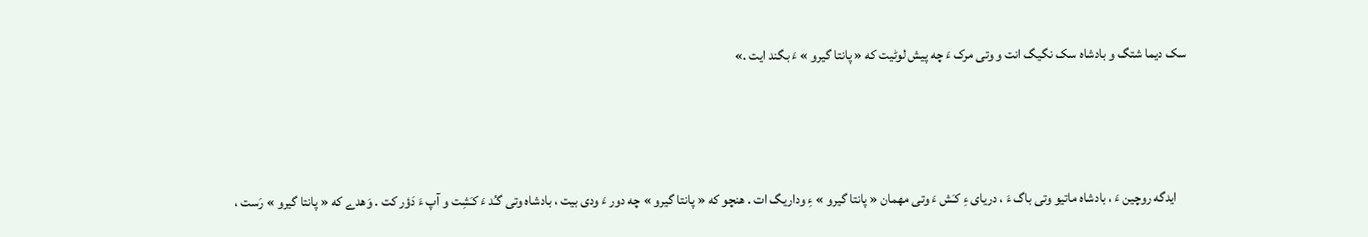سک دیما شتگ و بادشاه سک نگیگ انت و وتی مرک ءَ چه پیش لوٹیت که « پانتا گیرو » ءَ بگند ایت .»



    ایدگه روچین ءَ ، بادشاه ماتیو وتی باگ ءَ ، دریای ءِ کـَش ءَ وتی مهمان « پانتا گیرو » ءِ وداریگ ات . هنچو که « پانتا گیرو » چه دور ءَ ودی بیت ، بادشاه وتی گـُد ءَ کـَشِت و آپ ءَ دَؤر کت . وَهدے که « پانتا گیرو » رَست ،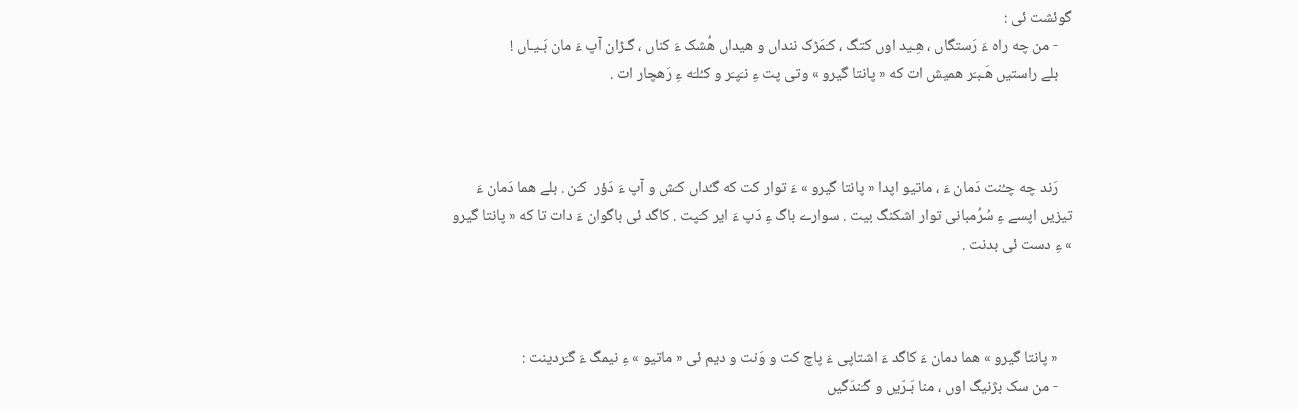گوئشت ئی :
    - من چه راه ءَ رَستگاں ، هِـید اوں کتگ ، کـَمَڑک ننداں و هیداں هُشک ءَ کناں ، گـڑان آپ ءَ مان بَـیـاں !
    بلے راستیں هَـبـَر همیش ات که « پانتا گیرو » وتی پت ءِ نـَپـَر و کـُلـَه ءِ رَهچار ات .



    رَند چه چـُنت دَمان ءَ ، ماتیو اپدا « پانتا گیرو » ءَ توار کت که گـُداں کـَش و آپ ءَ دَؤر  کـَن . بلے هما دَمان ءَ تیزیں اپسے ءِ سُرُمبانی توار اشکنگ بیت . سوارے باگ ءِ دَپ ءَ ایر کـَپت . کاگد ئی باگوان ءَ دات تا که « پانتا گیرو » ءِ دست ئی بدنت .



    « پانتا گیرو » هما دمان ءَ کاگد ءَ اشتاپی ءَ پاچ کت و وَنت و دیم ئی « ماتیو » ءِ نیمگ ءَ گـَردینت :
    - من سک بژنیگ اوں ، منا بَـرّیں و گـَندَگیں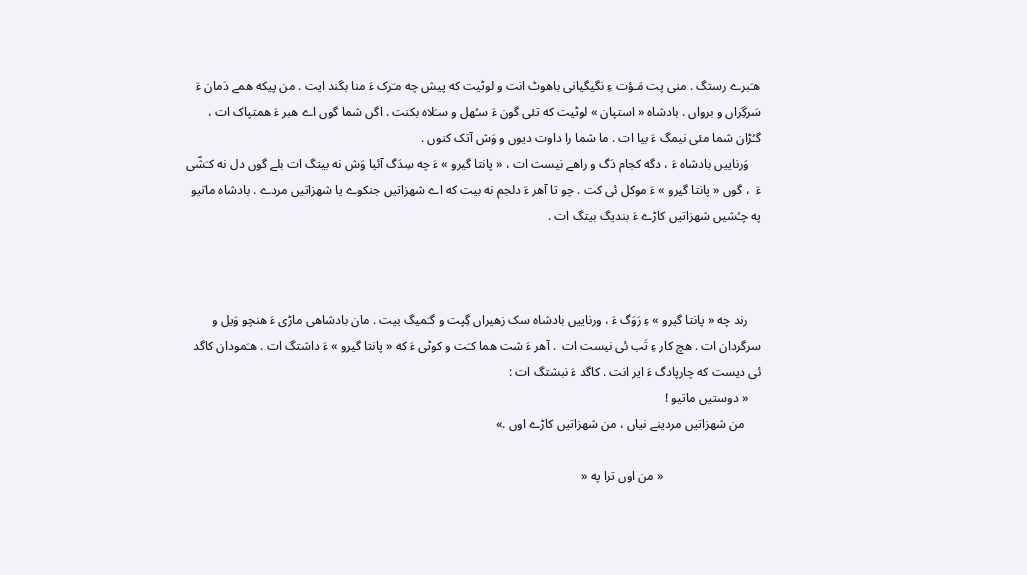هـَبرے رستگ . منی پت مَـؤت ءِ نگیگیانی باهوٹ انت و لوٹیت که پیش چه مـَرک ءَ منا بگند ایت . من پیکه همے دَمان ءَ سَرگِراں و برواں . بادشاه « استپان » لوٹیت که تئی گون ءَ سـُهل و سـَلاه بکنت . اگں شما گوں اے هبر ءَ همتپاک ات ، گـُڑان شما مئی نیمگ ءَ بیا ات . ما شما را داوت دیوں و وَش آتک کنوں .
    وَرناییں بادشاه ءَ ، دگه کجام دَگ و راهے نیست ات ، « پانتا گیرو » ءَ چه سِدَگ آئیا وَش نه بیتگ ات بلے گوں دل نه کـَشّی ءَ  ، گوں « پانتا گیرو » ءَ موکل ئی کت . چو تا آهر ءَ دلجم نه بیت که اے شهزاتیں جنکوے یا شهزاتیں مردے . بادشاه ماتیو په چـُشیں شهزاتیں کاڑے ءَ بندیگ بیتگ ات .



    رند چه « پانتا گیرو » ءِ رَوَگ ءَ ، ورناییں بادشاه سک زهیراں گِپت و گـَمیگ بیت . مان بادشاهی ماڑی ءَ هنچو وَیل و سرگردان ات . هچ کار ءِ تَب ئی نیست ات  . آهر ءَ شت هما کـَت و کوٹی ءَ که « پانتا گیرو » ءَ داشتگ ات . هـَمودان کاگد ئی دیست که چارپادگ ءَ ایر انت . کاگد ءَ نبشتگ ات :
    « دوستیں ماتیو !
     من شهزاتیں مردینے نیاں ، من شهزاتیں کاڑے اوں .»

                               « من اوں ترا په «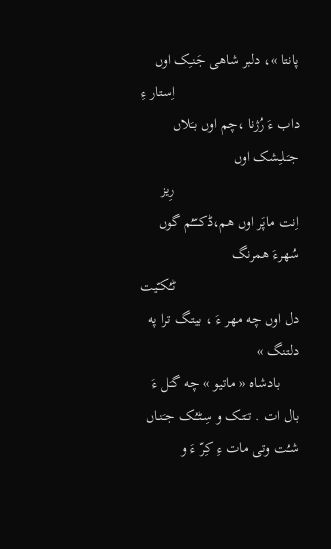پانتا »، دلبر شاهی جَنـِک اوں
                                 اِستار ءِ داب ءَ رُژنا ،چم اوں بـَلاں جـَـلـِشک اوں
                                 رِیز اِنت ماپَر اوں هم،ڈکــّــُم گوں سُهرءَ همرنگ
                                 ٹـُکـّیت دل اوں چه مهر ءَ ، بیتـگ ترا په دلتنگ »
     بادشاه « ماتیو » چه گـَل ءَ بال ات . تـَتـک و سِـٹـُـک جـَنـاں شـُت وتی مات ءِ کِرّ ءَ و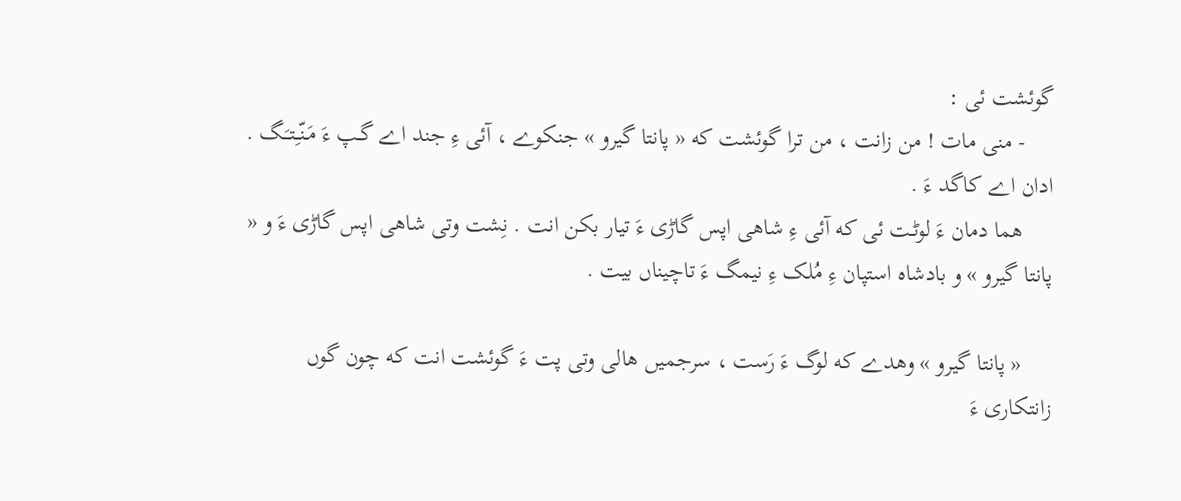گوئشت ئی :
     - منی مات ! من زانت ، من ترا گوئشت که « پانتا گیرو » جنکوے ، آئی ءِ جند اے گـپ ءَ مَـنّـِتـَـگ . ادان اے کاگد ءَ .
     هما دمان ءَ لوٹـت ئی که آئی ءِ شاهی اپس گاڑی ءَ تیار بکن انت . نِشت وتی شاهی اپس گاڑی ءَ و « پانتا گیرو » و بادشاه استپان ءِ مُلک ءِ نیمگ ءَ تاچیناں بیت .

     « پانتا گیرو » وهدے که لوگ ءَ رَست ، سرجمیں هالی وتی پت ءَ گوئشت انت که چون گوں زانتکاری ءَ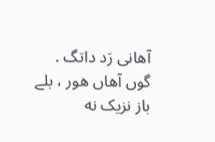آهانی رَد داتگ . گوں آهاں هور ، بلے باز نزیک نه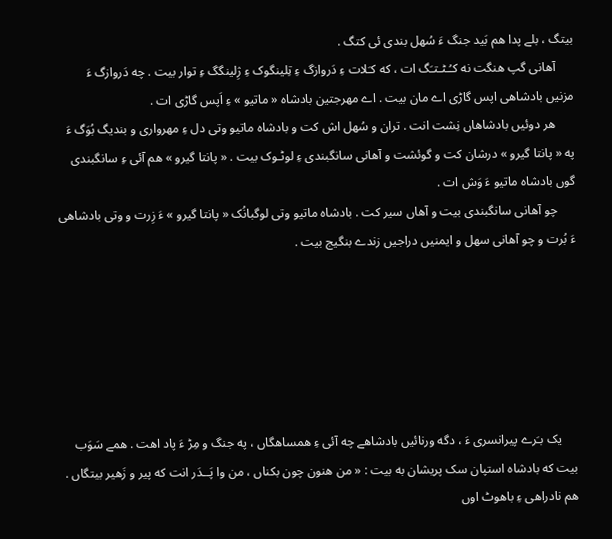بیتگ ، بلے پدا هم بَید جنگ ءَ سُهل بندی ئی کتگ .
      آهانی گپ هنگت نه کـُـٹـتـَگ ات ، که کـَلات ءِ دَروازگ ءِ تِلینگوک ءِ ژِلینگگ ءِ توار بیت . چه دَروازگ ءَ مزنیں بادشاهی اپس گاڑی اے مان بیت . اے مهرجتین بادشاه « ماتیو » ءِ اَپس گاڑی ات .
      هر دوئیں بادشاهاں نِشت انت . تران و سُهل اش کت و بادشاه ماتیو وتی دل ءِ مهرواری و بندیگ بُوَگ ءَ په « پانتا گیرو » درشان کت و گوئشت و آهانی سانگبندی ءِ لوٹـوک بیت . « پانتا گیرو » هم آئی ءِ سانگبندی گوں بادشاه ماتیو ءَ وَش ات .
      چو آهانی سانگبندی بیت و آهاں سیر کت . بادشاه ماتیو وتی لوگبانُک « پانتا گیرو » ءَ زِرت و وتی بادشاهی ءَ بُرت و چو آهانی سهل و ایمنیں دراجیں زندے بنگیج بیت .






     یک بـَرے پیرانسری ءَ ، دگه ورنائیں بادشاهے چه آئی ءِ همساهگاں ، په جنگ و مِڑ ءَ پاد اهت . همے سَوَب بیت که بادشاه استپان سک پریشان به بیت : « من هنون چون بکناں ، من وا پَــدَر انت که پیر و زَهیر بیتگاں . هم نادراهی ءِ باهوٹ اوں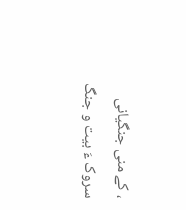، کے منی جنگیانی سروک ءَ بیت و جنگ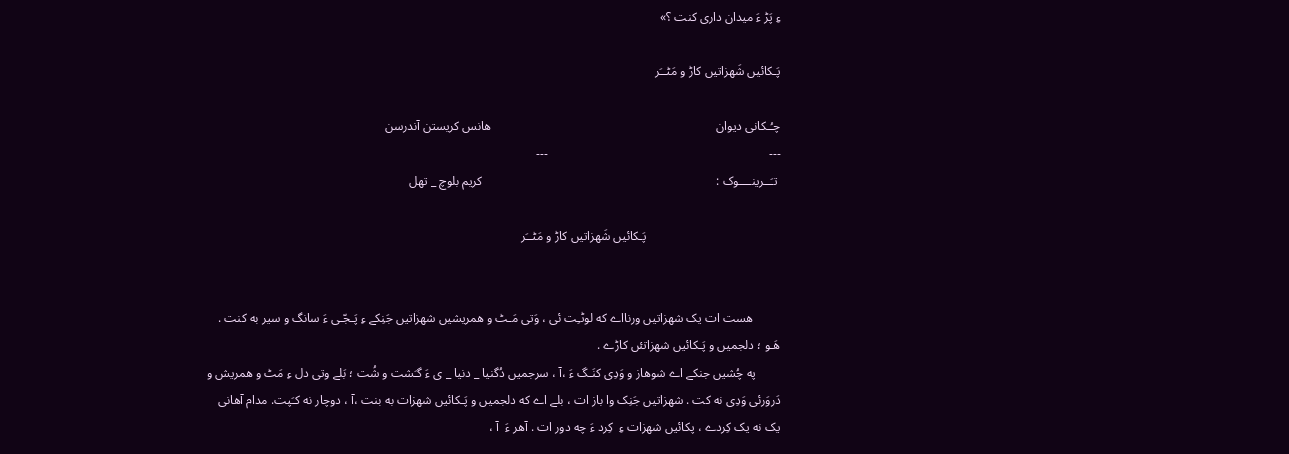ءِ پَڑ ءَ میدان داری کنت ؟»

پَـکائیں شَهزاتیں کاڑ و مَٹــَر

چـُـکانی دیوان                                                                        هانس کریستن آندرسن
---                                                                       ---
 تـَــرینــــوک :                                                                           کریم بلوچ _ تهل

                                           پَـکائیں شَهزاتیں کاڑ و مَٹــَر


         هست ات یک شهزاتیں ورنااے که لوٹـِت ئی ، وَتی مَـٹ و همریشیں شهزاتیں جَنِکے ءِ پَـجّـی ءَ سانگ و سیر به کنت . هَـو ؛ دلجمیں و پَـکائیں شهزاتئں کاڑے .
        په چُشیں جنکے اے شوهاز و وَدِی کنَـگ ءَ ،آ ، سرجمیں دُگنیا _ دنیا _ ی ءَ گـَشت و شُت ؛ بَلے وتی دل ءِ مَٹ و همریش و دَروَرئی وَدِی نه کت . شهزاتیں جَنِک وا باز ات ، بلے اے که دلجمیں و پَـکائیں شهزات به بنت ،آ ، دوچار نه کـَپت. مدام آهانی یک نه یک کِردے ، پکائیں شهزات ءِ  کِرد ءَ چه دور ات . آهر ءَ  آ ،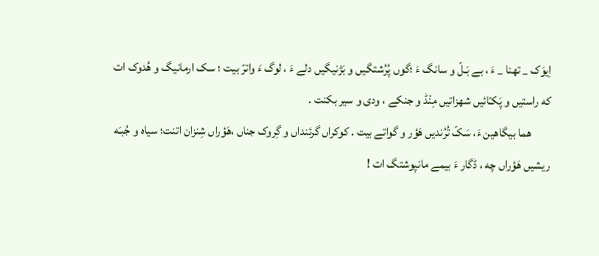اِیوَک _ تهنا _ ءَ ، بے بَـلّ و سانگ ءَ ؛گوں پُرُشتگیں و بَژنیگیں دلے ءَ ، لوگ ءَ واترّ بیت ؛ سک ارمانیگ و هُدوک ات که راستیں و پَکـّائیں شهزاتیں مِنْڈ و جنکے ، ودی و سیر بکنت .
        هما بیگاهین ءَ، سَکّ تُرُندیں هَؤر و گواتے بیت . کوکراں گرئنداں و گِروک جناں ،هَؤراں شِنزان اتنت؛ سیاه و جُبـَه ریشیں هَؤراں چه ، ڈگار ءَ بیمے مانپوشتگ ات !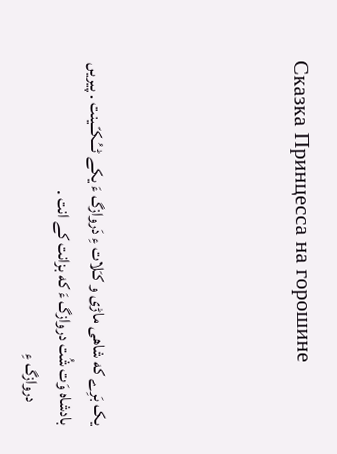Сказка Принцесса на горошине





یک بَرِے که شاهی ماڑی و کـَلات ءِ دَروازگ ءَ یکے ٹــُـکـّـینت . پیریں بادشاه وَت شُت دروازگ ءَ که بزانت کے انت .
       دروازگ ءِ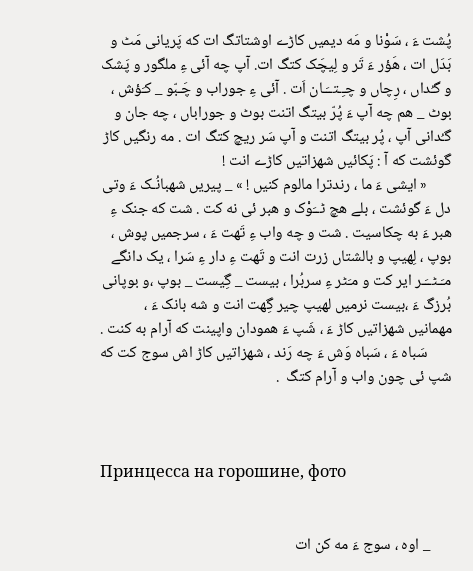پُشت ءَ ، سَوْنا و مَه دیمیں کاڑے اوشتاتگ ات که پَریانی مَٹ و بَدَل ات ، هَؤر ءَ تَر و لِیچَک کتگ ات. آپ چه آئی ءِ ملگور و پَشک و گـُداں ، رِچاں و چـِـتــَـان اَت . آئی ءِ جوراب و چَـبّو _ کـَؤش ، بوٹ _ هم چه آپ ءَ پُرّ بیتگ اتنت بوٹ و جوراباں ، چه جان و گـُدانی آپ ، پُر بیتگ اتنت و آپ سَر ریچ کتگ ات . مه رنگیں کاڑ گوئشت که آ : پَکائیں شهزاتیں کاڑے انت !
       « ایشی ءَ ما ، رندترا مالوم کنیں ! » _ پیریں شهبانُـک ءَ وتی دل ءَ گوئشت ، بلے هچ ٹــَوْک و هبر ئی نه کت . شت که جنک ءِ هبر ءَ به چکاسیت . شت و چه واب ءِ تَهت ءَ ، سرجمیں پوش ، بوپ ، لِهیپ و بالشتاں زرت انت و تَهت ءِ دار ءِ سَرا ، یک دانگے مـَـٹــَـر ایر کت و مـَٹر ءِ سربُرا ، بیست _ گِیست _ بوپ ،و بوپانی بُرزگ ءَ ،بیست نرمیں لهیپ چیر گِهت انت و شه بانک ءَ ، مهمانیں شهزاتیں کاڑ ءَ ، شَپ ءَ همودان واپینت که آرام به کنت .
       سَباه ءَ ، سَباه وَش ءَ چه رَند ، شهزاتیں کاڑ اش سوج کت که شپ ئی چون واب و آرام کتگ  .



Принцесса на горошине, фото


      _ اوه ، سوج ءَ مه کن ات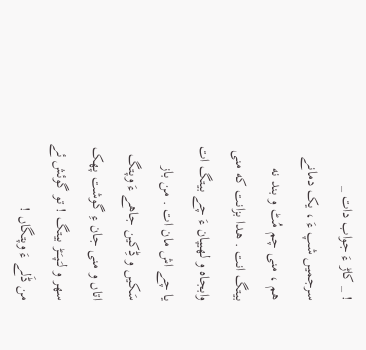! _ کاڑ ءَ جواب دات _ سرجمیں شپ ءَ ، یک دمانے هم ، منی چم مُٹ و بند نه بیتگ انت . هدا بزانت که منی وابجاه و لهیپان ءَ چے بیتگ ات یا چے اش مان ات . من باز سَکیں و ڈِکین جاهے ءَ وپتگ اتاں و منی جان ءِ گوشت پهک سهر و لـَـپـَــڑ بیتگ ! تو گوئش ئے من ڈَلے ءَ وپتگاں !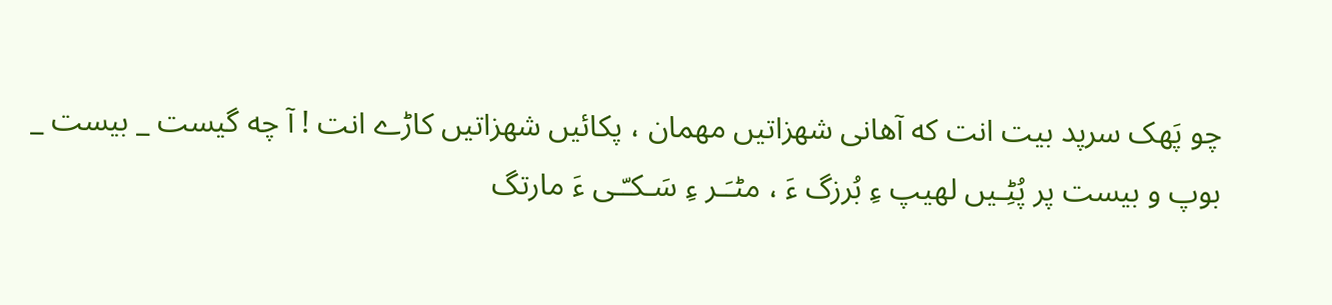چو پَهک سرپد بیت انت که آهانی شهزاتیں مهمان ، پکائیں شهزاتیں کاڑے انت ! آ چه گیست _ بیست _ بوپ و بیست پر پُٹِـیں لهیپ ءِ بُرزگ ءَ ، مٹـَـر ءِ سَـکـّـی ءَ مارتگ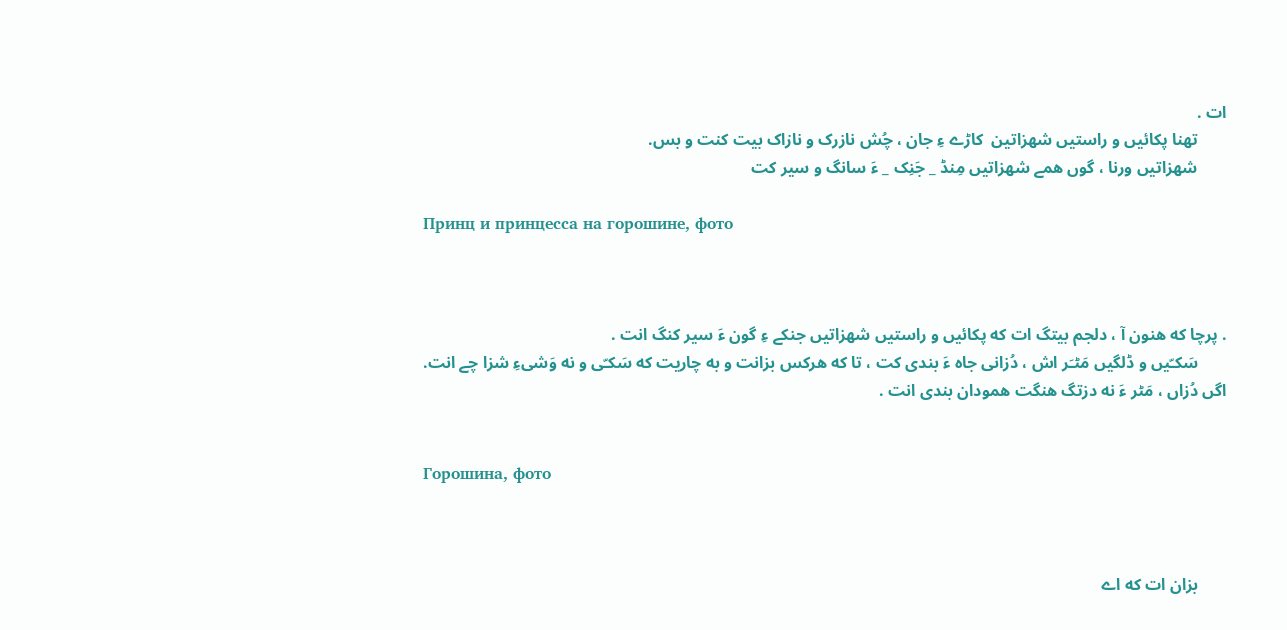ات .
       تهنا پکائیں و راستیں شهزاتین  کاڑے ءِ جان ، چُش نازرک و نازاک بیت کنت و بس.
       شهزاتیں ورنا ، گوں همے شهزاتیں مِنڈ _ جَنِک _ ءَ سانگ و سیر کت

Принц и принцесса на горошине, фото



. پرچا که هنون آ ، دلجم بیتگ ات که پکائیں و راستیں شهزاتیں جنکے ءِ گون ءَ سیر کنگ انت .
       سَکـّیں و ڈلگیں مَٹـَر اش ، دُزانی جاه ءَ بندی کت ، تا که هرکس بزانت و به چاریت که سَکـّی و نه وَشی‌ءِ شزا چے انت. اگں دُزاں ، مَٹر ءَ نه دزتگ هنگت همودان بندی انت .


Горошина, фото



       بزان ات که اے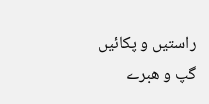راستیں و پکائیں گپ و هبرے